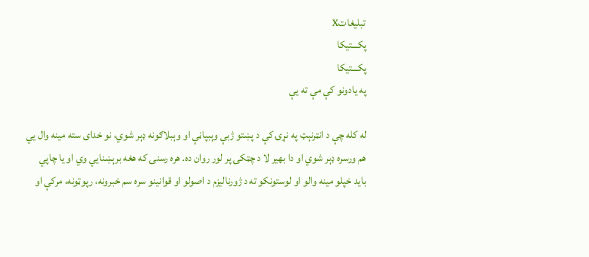تبليغاتX
پکـــتیکا
پکـــتیکا
په یادونو کې مې ته یې

له کله چې د انټرنېټ په نړۍ کې د پښتو ژبې وېبپاڼې او وېبلاګونه ډېر شوي، نو خدای سته مینه وال یي هم ورسره ډېر شوي او دا بهیر لا د چټکۍ پر لور روان ده. هره رسنۍ که هغه برېښنايي وي او یا چاپي باید خپلو مینه والو او لوستونکو ته د ژورنالیزم د اصولو او قوانینو سره سم خبرونه، رپوټونه، مرکې او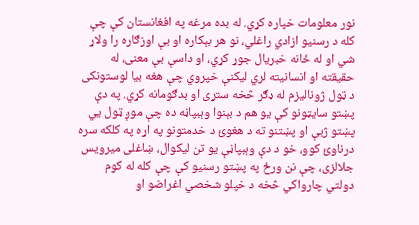نور معلومات خپاره کړي. له بده مرغه په افغانستان کې چې کله د رسنیو ازادي راغلي، نو هر بېکاره او بې اوزګاره را ولاړ شي او له ځانه خبریال جوړ کړي، او داسې بې معنی، له حقیقته او انسانیته لري لیکنې خپروي چې هغه بیا لوستونکی د ټول ژونالیزم له ډګر څخه ستړی او بدګومانه کړي. په دې پښتو سایټونو کې یو هم د بېنوا وېبپاڼه ده چې موږ ټول یي پښتو ژبې او پښتنو ته د هغوئ د خدمتونو په اړه په کلکه سره درناوئ کوو، خو د دې وېبپاڼې یو تن لیکوال، ښاغلی میرویس جلالزی، چې نن ورځ په پښتو رسنیو کې چې کله له کوم دولتي چارواکي څخه د خپلو شخصي اغراضو او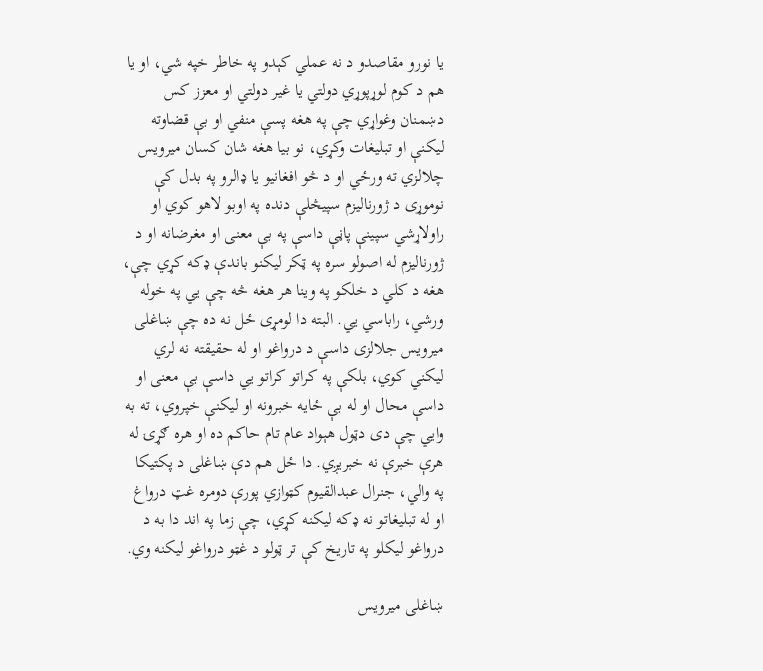یا نورو مقاصدو د نه عملي کېدو په خاطر خپه شي، او یا هم د کوم لوړپوړي دولتي یا غیر دولتي او معزز کس دښمنان وغواړي چې په هغه پسې منفي او بې قضاوته لیکنې او تبلیغات وکړي، نو بیا هغه شان کسان میرویس چلالزي ته ورځي او د څو افغانیو یا ډالرو په بدل کې نوموړی د ژورنالیزم سپیڅلې دنده په اوبو لاهو کوي او راولاړشي سپینې پاڼې داسې په بې معنی او مغرضانه او د ژورنالیزم له اصولو سره په ټکر لیکنو باندې ډکه کړي چې، هغه د کلي د خلکو په وینا هر هغه څه چې یي په خوله ورشي، راباسي يي. البته دا لومړی ځل نه ده چې ښاغلی میرویس جلالزی داسې د درواغو او له حقیقته نه لري  لیکني کوي، بلکې په کراتو کراتو یي داسې بې معنی او داسې محال او له بې ځایه خبرونه او لیکنې خپروي، ته به وايي چې دی دټول هېواد عام تام حاکم ده او هره ګړۍ له هرې خبرې نه خبریږي. دا ځل هم دې ښاغلی د پکتیکا په والي، جنرال عبدالقیوم کټوازي پورې دومره غټ درواغ او له تبلیغاتو نه ډکه لیکنه کړي، چې زما په اند دا به د درواغو لیکلو په تاریخ کې تر ټولو د غټو درواغو لیکنه وي.

ښاغلی میرویس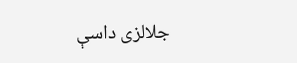جلالزی داسې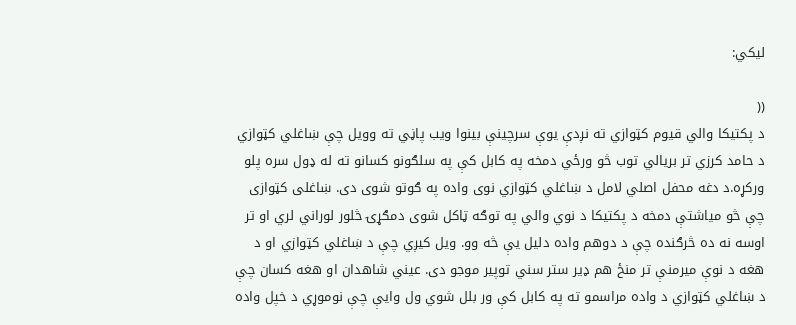لیکي:

((
د پکتیکا والي قیوم کټوازي ته نږدې یوې سرچینې بینوا ویب پاڼي ته وویل چې ښاغلي کټوازي د حامد کرزي تر بریالي توب څو ورځي دمخه په کابل کې په سلګونو کسانو ته له ډول سره پلو ورکړه.د دغه محفل اصلي لامل د ښاغلي کټوازي نوی واده په ګوتو شوی دی. ښاغلی کټوازی چې څو میاشتې دمخه د پکتیکا د نوي والي په توګه ټاکل شوی دمګړۍ څلور لوراني لري او تر اوسه نه ده څرګنده چې د دوهم واده دلیل یې څه وو. ویل کیږي چې د ښاغلي کټوازي او د هغه د نوې میرمنې تر منځ هم ډیر ستر سني توپير موجو دی. عیني شاهدان او هغه کسان چې د ښاغلي کټوازي د واده مراسمو ته په کابل کې ور بلل شوي ول وایې چې نوموړي د خپل واده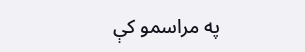په مراسمو کې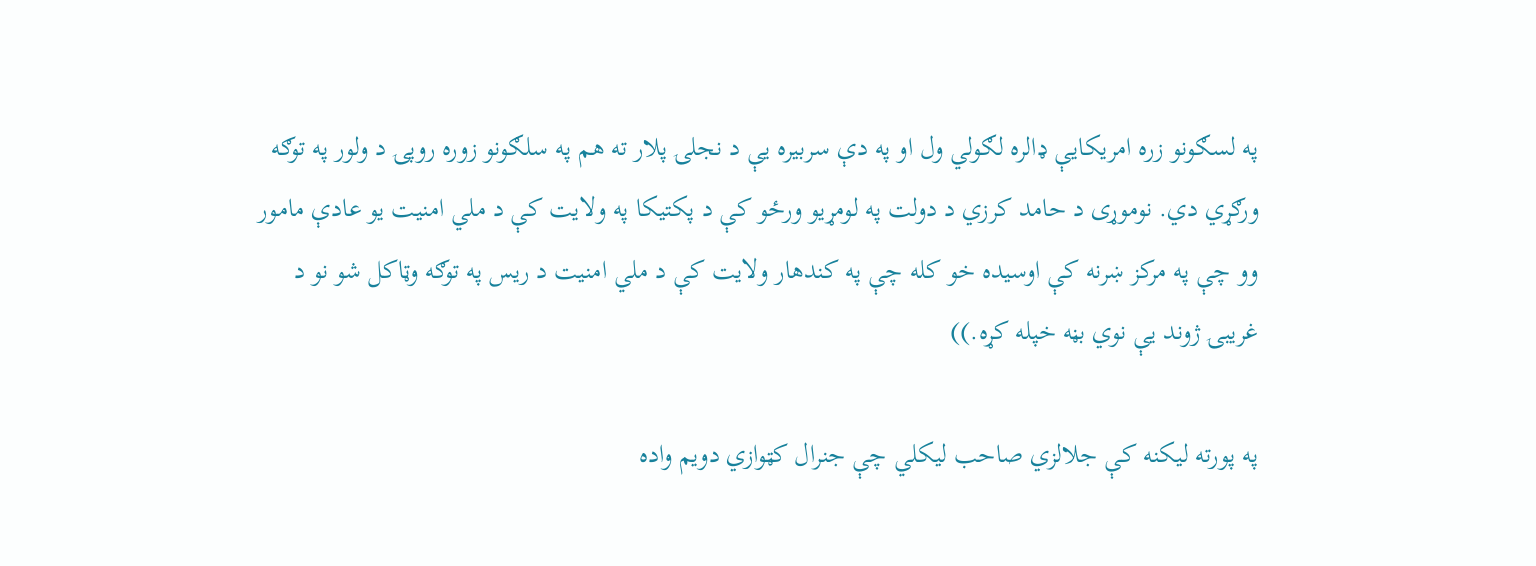په لسګونو زره امریکایې ډالره لګولي ول او په دې سربیره یې د نجلۍ پلار ته هم په سلګونو زوره روپۍ د ولور په توګه ورګړي دي. نوموړی د حامد کرزي د دولت په لومړیو ورځو کې د پکتیکا په ولایت کې د ملي امنیت یو عادې مامور وو چې په مرکز ښرنه کې اوسیده خو کله چې په کندهار ولایت کې د ملي امنیت د ریس په توګه وټاکل شو نو د غریبۍ ژوند یې نوي بڼه خپله کړه.))

په پورته لیکنه کې جلالزي صاحب لیکلي چې جنرال کټوازي دویم واده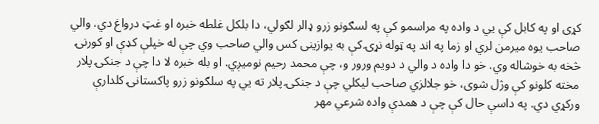کړی او په کابل کې يي د واده په مراسمو کې په لسګونو زرو ډالر لګولي، دا بلکل غلطه خبره او غټ درواغ دي. والي صاحب یوه میرمن لري او زما په اند په ټوله نړۍ کې به یوازینی کس والي صاحب وي چې له خپلې کډې او کورنۍ څخه به خوشاله وي. خو دا واده د والي د دویم ورور و، چې محمد رحیم نومیږي. او بله خبره لا دا چې د جنکۍ پلار مخته کلونو کې وژل شوی، خو جلالزي صاحب لیکلي چې د جنکۍ پلار ته يي په سلګونو زرو پاکستانۍ کلدارې ورکړي دي. په داسې حال کې چې د همدې واده شرعي مهر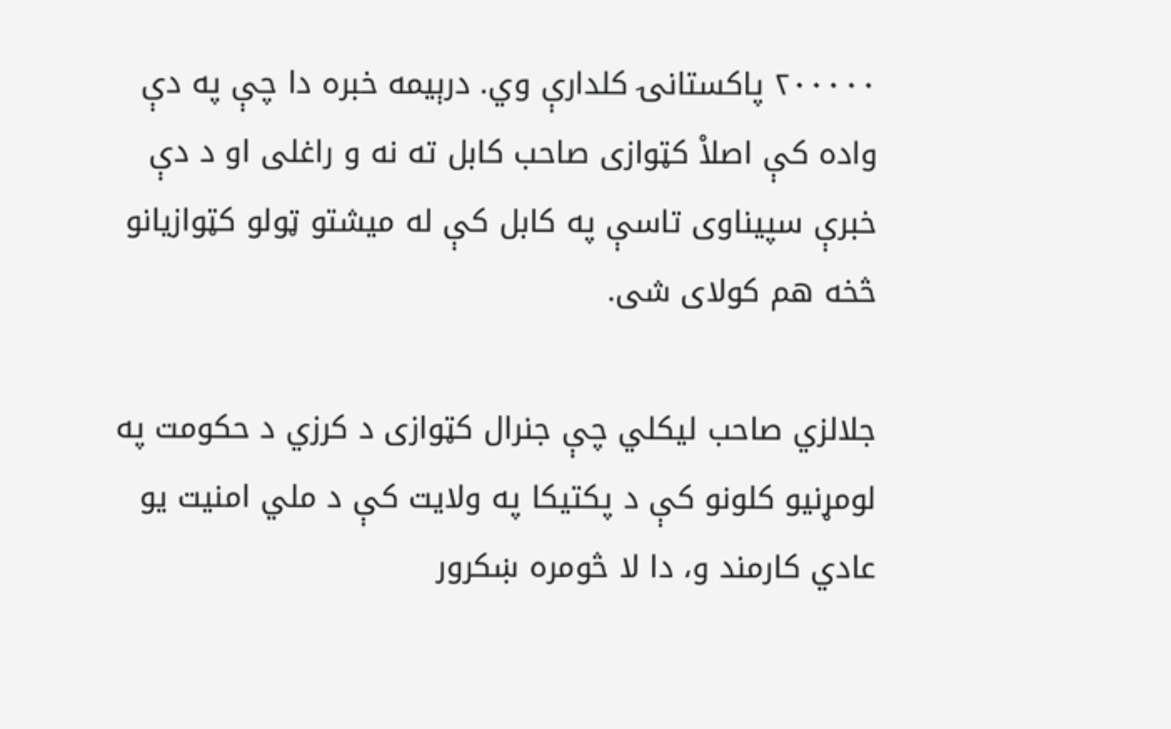۲۰۰۰۰۰ پاکستانۍ کلدارې وي. درېیمه خبره دا چې په دې واده کې اصلاْ کټوازی صاحب کابل ته نه و راغلی او د دې خبرې سپیناوی تاسې په کابل کې له میشتو ټولو کټوازیانو څخه هم کولای شی.

جلالزي صاحب لیکلي چې جنرال کټوازی د کرزي د حکومت په لومړنیو کلونو کې د پکتیکا په ولایت کې د ملي امنیت یو عادي کارمند و، دا لا څومره ښکرور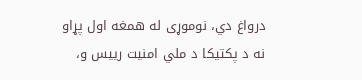درواغ دي، نوموړی له همغه اول پړاو نه د پکتیکا د ملي امنیت رییس و،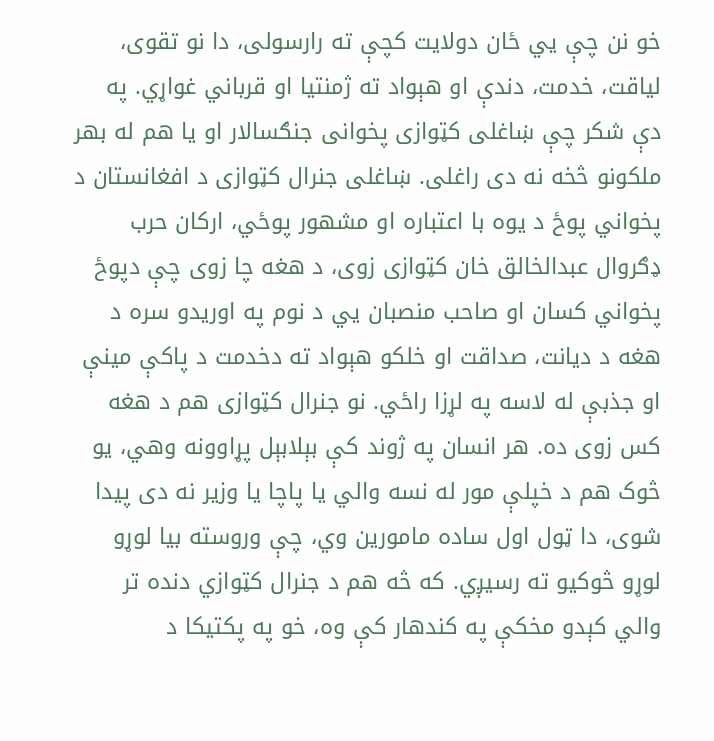خو نن چې يي ځان دولایت کچې ته رارسولی، دا نو تقوی، لیاقت، خدمت، دندې او هېواد ته ژمنتیا او قرباني غواړي. په دې شکر چې ښاغلی کټوازی پخوانی جنګسالار او یا هم له بهر ملکونو څخه نه دی راغلی. ښاغلی جنرال کټوازی د افغانستان د پخواني پوځ د یوه با اعتباره او مشهور پوځي، ارکان حرب ډګروال عبدالخالق خان کټوازی زوی، د هغه چا زوی چې دپوځ پخواني کسان او صاحب منصبان یي د نوم په اوریدو سره د هغه د دیانت، صداقت او خلکو هېواد ته دخدمت د پاکې مینې او جذبې له لاسه په لړزا راځي. نو جنرال کټوازی هم د هغه کس زوی ده. هر انسان په ژوند کې بېلابېل پړاوونه وهي، یو څوک هم د خپلې مور له نسه والي یا پاچا یا وزیر نه دی پیدا شوی، دا ټول اول ساده مامورین وي، چې وروسته بیا لوړو لوړو څوکیو ته رسیږي. که څه هم د جنرال کټوازي دنده تر والي کېدو مخکې په کندهار کې وه، خو په پکتیکا د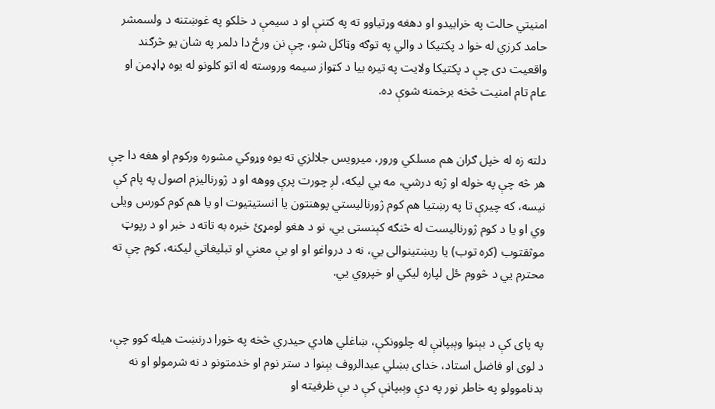امنیتي حالت په خرابیدو او دهغه وړتیاوو ته په کتنې او د سیمې د خلکو په غوښتنه د ولسمشر حامد کرزي له خوا د پکتیکا د والي په توګه وټاکل شو، چې نن ورځ دا دلمر په شان یو څرګند واقعیت دی چې د پکتیکا ولایت په تیره بیا د کټواز سیمه وروسته له اتو کلونو له یوه ډاډمن او عام تام امنیت څخه برخمنه شوې ده.


دلته زه له خپل ګران هم مسلکي ورور، میرویس جلالزي ته یوه وړوکي مشوره ورکوم او هغه دا چې هر څه چې په خوله او ژبه درشي، مه یي لیکه، لږ چورت پرې ووهه او د ژورنالیزم اصول په پام کې نیسه، که چیرې تا په رښتیا هم کوم ژورنالیستي پوهنتون یا انستیتیوت او یا هم کوم کورس ویلی وي او یا د کوم ژورنالیست له څنګه کېنستی يي، نو د هغو لومړئ خبره به تاته د خبر او د رپوټ موثقتوب (کره توب) یا ریښتینوالی يي، نه د درواغو او او بې معني او تبلیغاتي لیکنه، کوم چې ته محترم يي د څووم ځل لپاره لیکي او خپروي يي.


په پای کې د بېنوا وېبپاڼې له چلوونکې، ښاغلي هادي حیدري څخه په خورا درنښت هیله کوو چې، د لوی او فاضل استاد، خدای بښلي عبدالروف بېنوا د ستر نوم او خدمتونو د نه شرمولو او نه بدناموولو په خاطر نور په دې وېبپاڼې کې د بې ظرفیته او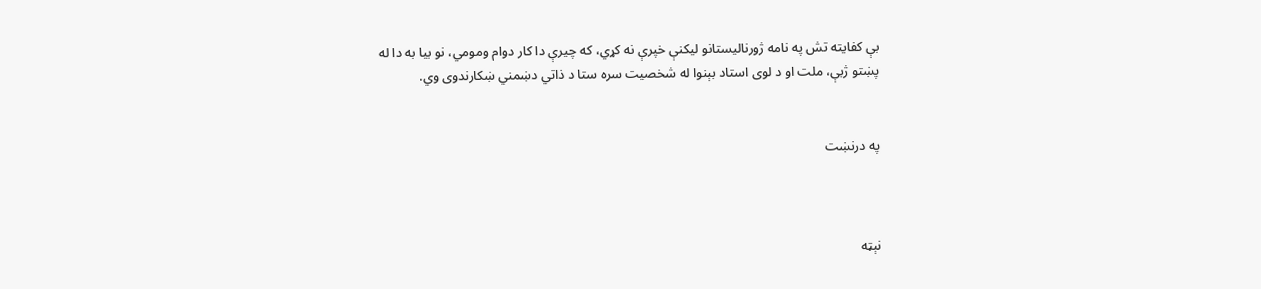بې کفایته تش په نامه ژورنالیستانو لیکنې خپرې نه کړي، که چیرې دا کار دوام ومومي، نو بیا به دا له پښتو ژبې، ملت او د لوی استاد بېنوا له شخصیت سره ستا د ذاتي دښمني ښکارندوی وي.


په درنښت



نېټه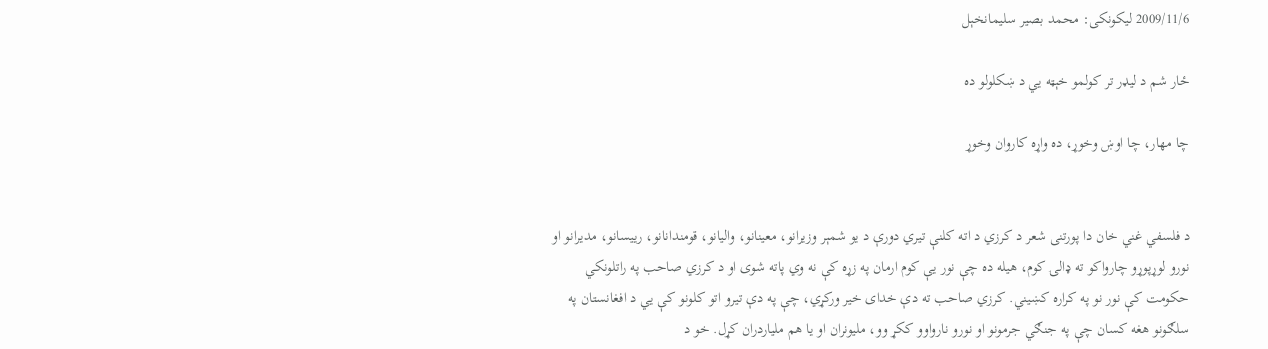2009/11/6 لیکونکی: محمد بصیر سلیمانخېل

ځار شم د لیډر تر کولمو خېټه يي د ښکلولو ده

چا مهار، چا اوښ وخوړ، ده واړه کاروان وخوړ


د فلسفي غني خان دا پورتنی شعر د کرزي د اته کلنې تیري دورې د یو شمېر وزیرانو، معینانو، والیانو، قومندانانو، رییسانو، مدیرانو او نورو لوړپوړو چارواکو ته ډالۍ کوم، هیله ده چې نور یې کوم ارمان په زړه کې نه وي پاته شوی او د کرزي صاحب په راتلونکي حکومت کې نور نو په کراره کښیني. کرزي صاحب ته دې خدای خیر ورکړي، چې په دې تیرو اتو کلونو کې یي د افغانستان په سلګونو هغه کسان چې په جنګي جرمونو او نورو نارواوو ککړ وو، ملیونران او یا هم ملیاردران کړل. خو د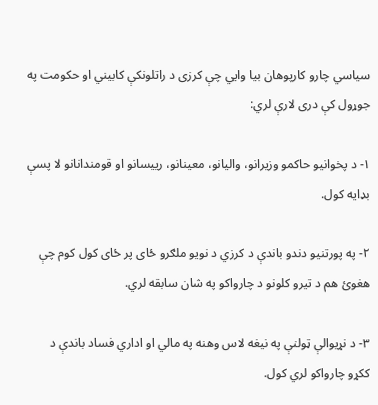سیاسي چارو کارپوهان بیا وايي چې کرزی د راتلونکې کابیني او حکومت په جوړول کې دری لارې لري:

۱- د پخوانیو حاکمو وزیرانو، والیانو، معینانو، رییسانو او قومندانانو لا پسې بډایه کول.

۲- په پورتنیو دندو باندې د کرزي د نویو ملګرو ځای پر ځای کول کوم چې هغوئ هم د تیرو کلونو د چارواکو په شان سابقه لري.

۳- د نړیوالې ټولنې په نیغه لاس وهنه په مالي او اداري فساد باندې د ککړو چارواکو لري کول.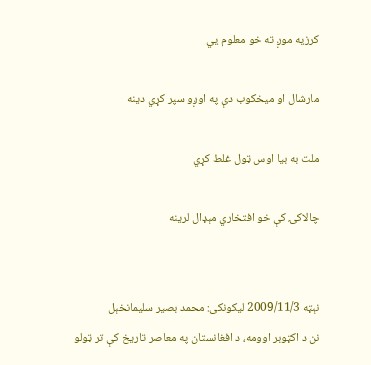کرزیه موږ ته خو معلوم يي

مارشال او میخکوب دې په اوږو سپر کړي دینه

ملت به بیا اوس ټول غلط کړي

چالاکۍ کې خو افتخاري مېډال لرینه


نېټه 2009/11/3 لیکونکی: محمد بصیر سلیمانخېل
نن د اکټوبر اوومه، د افغانستان په معاصر تاریخ کې تر ټولو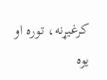کرغیړنه، توره او یوه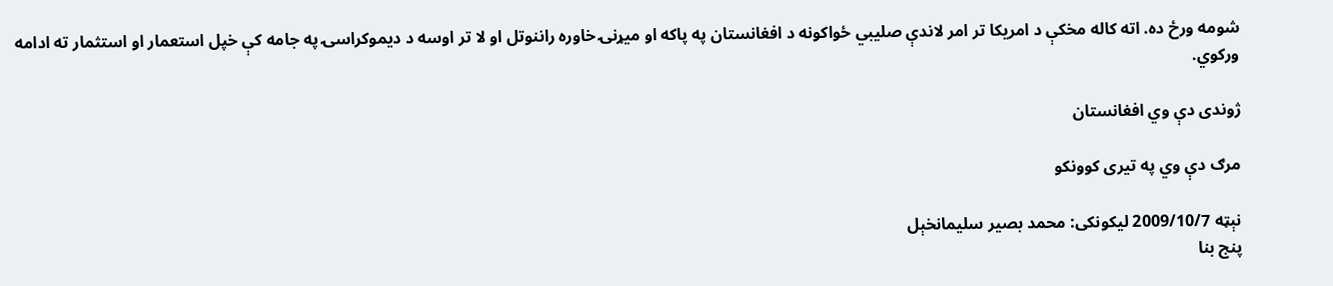شومه ورځ ده. اته کاله مخکې د امریکا تر امر لاندې صلیبي ځواکونه د افغانستان په پاکه او میړنۍ خاوره راننوتل او لا تر اوسه د دیموکراسۍ په جامه کې خپل استعمار او استثمار ته ادامه ورکوي.

ژوندی دې وي افغانستان

مرګ دې وي په تیری کوونکو

نېټه 2009/10/7 لیکونکی: محمد بصیر سلیمانخېل
پنج بنا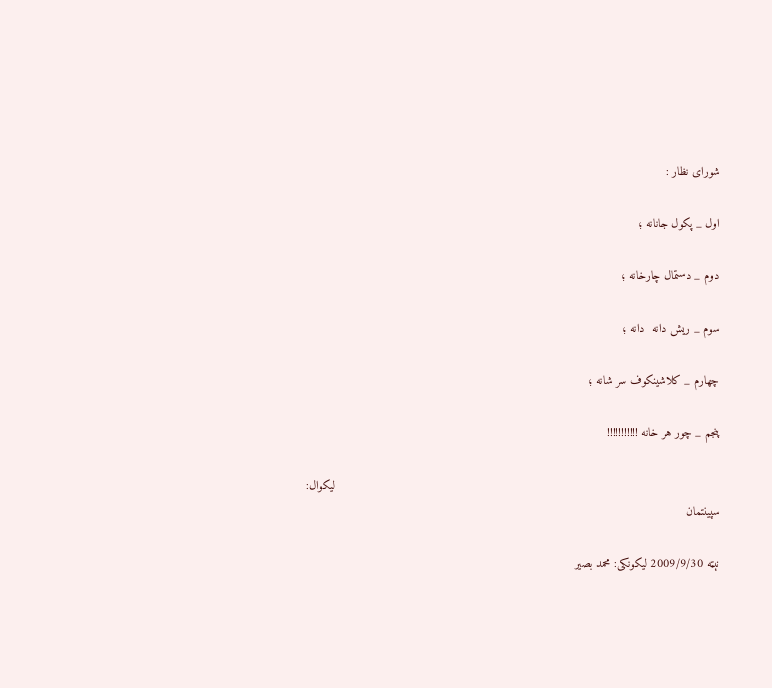شورای نظار :

اول _ پکول جانانه ؛

دوم _ دستمال چارخانه ؛

سوم _ ريش دانه  دانه ؛

چهارم _ کلاشينکوف سر شانه ؛

پنجم _ چور هر خانه !!!!!!!!!!!

                                                                                                              لیکوال: سپینتمان

نېټه 2009/9/30 لیکونکی: محمد بصیر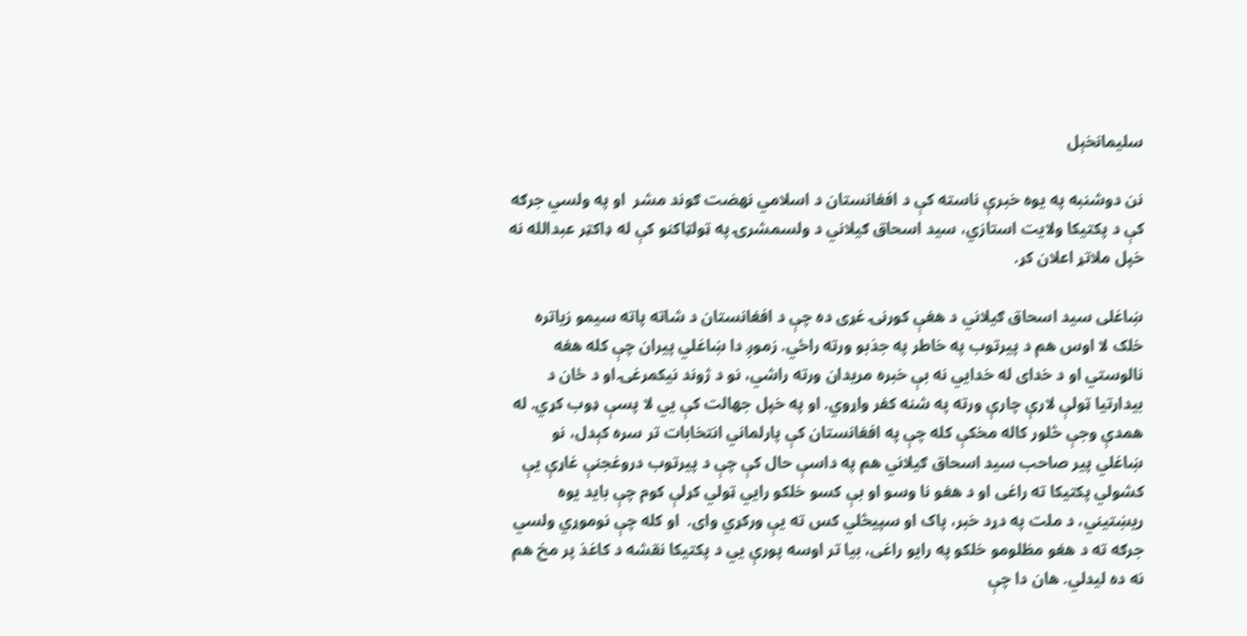سلیمانخېل

نن دوشنبه په یوه خبرې ناسته کې د افغانستان د اسلامي نهضت ګوند مشر  او په ولسي جرګه کې د پکتیکا ولایت استازي، سید اسحاق ګیلاني د ولسمشرۍ په ټولټاکنو کې له ډاکټر عبدالله نه خپل ملاتړ اعلان کړ.

ښاغلی سید اسحاق ګیلاني د هغې کورنۍ غړی ده چې د افغانستان د شاته پاته سیمو زیاتره خلک لا اوس هم د پیرتوب په خاطر په جذبو ورته راځي. زموږ دا ښاغلي پیران چې کله هغه نالوستي او د خدای له خدايي نه بې خبره مریدان ورته راشي، نو د ژوند نیکمرغۍ او د ځان د بیدارتیا ټولې لارې چارې ورته په شنه کفر واړوي. او په خپل جهالت کې یي لا پسې ډوب کړي. له همدې وجې څلور کاله مخکې کله چې په افغانستان کې پارلماني انتخابات تر سره کېدل، نو ښاغلي پیر صاحب سید اسحاق ګیلاني هم په داسې حال کې چې د پیرتوب دروغجنې غاړې یې کشولي پکتیکا ته راغی او د هغو نا وسو او بې کسو خلکو رايي ټولي کړلې کوم چې باید یوه ریښتیني، د ملت په دړد خبر، پاک او سپیڅلي کس ته یې ورکړي وای.  او کله چې نوموړي ولسي جرګه ته د هغو مظلومو خلکو په رایو راغی، بیا تر اوسه پورې يي د پکتیکا نقشه د کاغذ پر مخ هم نه ده لیدلي. هان دا چې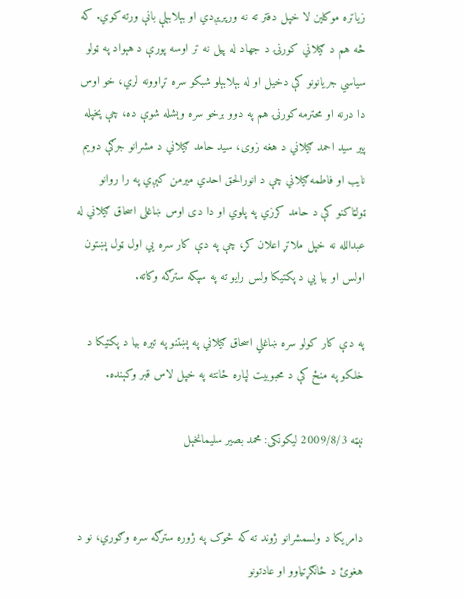زیاتره موکلین لا خپل دفتر ته نه ورپریږدي او بېلابېلې بانې ورته کوي. که څه هم د ګیلاني کورنۍ د جهاد له پیل نه تر اوسه پورې د هېواد په ټولو سیاسي جریانونو کې دخیل او له بېلابېلو شبکو سره تړاوونه لري، خو اوس دا درنه او محترمه کورنۍ هم په دوو برخو سره وېشله شوې ده، چې پخپله پیر سید احمد ګیلاني د هغه زوی، سید حامد ګیلاني د مشرانو جرګې دویم نایب او فاطمه ګیلاني چې د انورالحق احدي میرمن کېږي په را روانو ټولټاکنو کې د حامد کرزي په پلوي او دا دی اوس ښاغلی اسحاق ګیلاني له عبدالله نه خپل ملاتړ اعلان کړ، چې په دې کار سره یي اول ټول پښتون اولس او بیا يي د پکتیکا ولس رایو ته په سپکه سترګه وکاته.

په دې کار کولو سره ښاغلي اسحاق ګیلاني په پښتنو په تیره بیا د پکتیکا د خلکو په منځ کې د محبوبیت لپاره ځانته په خپل لاس قبر وکېنده.

نېټه 2009/8/3 لیکونکی: محمد بصیر سلیمانخېل


دامریکا د ولسمشرانو ژوند ته که څوک په ژوره سترګه سره وګوري، نو د هغوئ د ځانګړتیاوو او عادتونو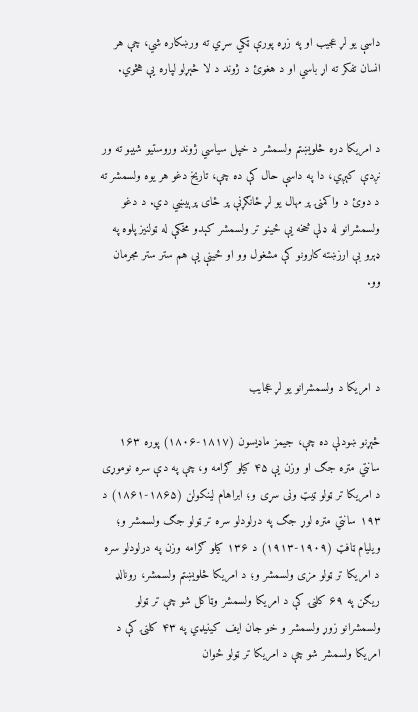داسې یو لړ عجیب او په زړه پورې ټکي سړي ته ورښکاره شي، چې هر انسان تفکر ته اړ باسي او د هغوئ د ژوند د لا څېړلو لپاره یې هڅوي.


د امریکا دره څلویښتم ولسمشر د خپل سیاسي ژوند وروستیو شیبو ته ور نږدې کېږي، دا په داسې حال کې ده چې، تاریخ دغو هر یوه ولسمشر ته د دوئ د واکمنۍ پر مهال یو لړ ځانګړنې پر ځای پرېیښي دي. د دغو ولسمشرانو له ډلې څخه یې ځینو تر ولسمشر کېدو مخکې له ټولنیز پلوه په ډېرو بې ارزښته کارونو کې مشغول وو او ځینې یې هم ستر ستر مجرمان وو.



د امریکا د ولسمشرانو یو لړ عجایب

څېړنو ښودلې ده چې، جیمز ماډیسون (۱۸۱۷-۱۸۰۶) پوره ۱۶۳ سانتي متره جګ او وزن یې ۴۵ کیلو ګرامه و، چې په دې سره نوموړی د امریکا تر ټولو ټیټ ونی سړی و؛ ابراهام لینکولن (۱۸۶۵-۱۸۶۱) د ۱۹۳ سانتي متره لوړ جګ په درلودلو سره تر ټولو جګ ولسمشر و؛ ویلیام ټافټ (۱۹۰۹-۱۹۱۳) د ۱۳۶ کیلو ګرامه وزن په درلودلو سره د امریکا تر ټولو مزی ولسمشر و؛ د امریکا څلویښتم ولسمشر، رونالډ ریګن په ۶۹ کلنۍ کې د امریکا ولسمشر وټاکل شو چې تر ټولو ولسمشرانو زوړ ولسمشر و خو جان ایف کینیډي په ۴۳ کلنۍ کې د امریکا ولسمشر شو چې د امریکا تر ټولو ځوان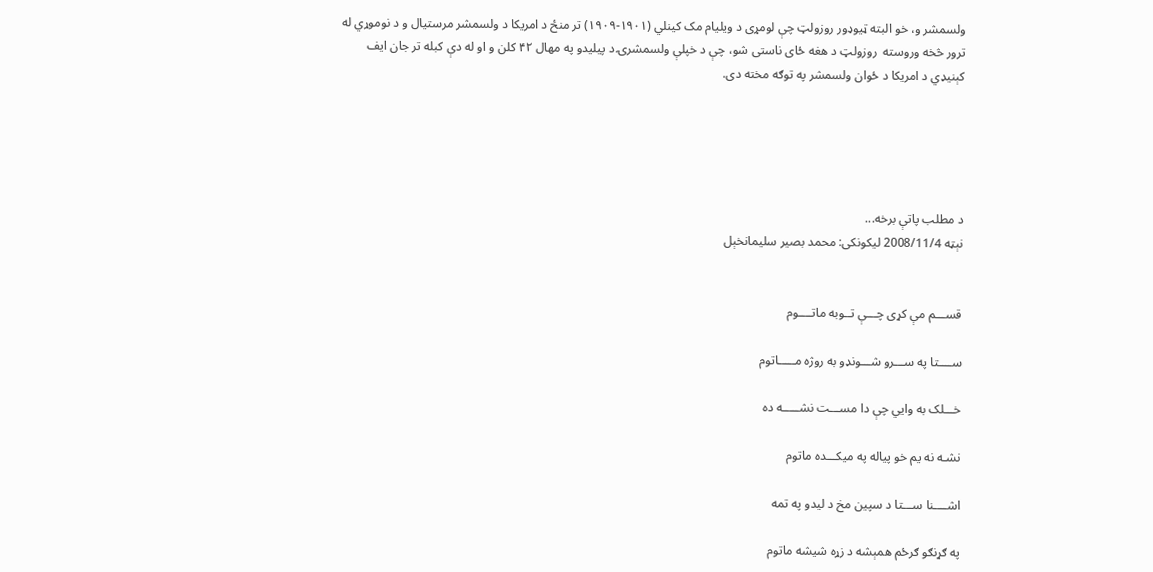ولسمشر و، خو البته ټیوډور روزولټ چې لومړی د ویلیام مک کینلي (۱۹۰۱-۱۹۰۹) تر منځ د امریکا د ولسمشر مرستیال و د نوموړي له ترور څخه وروسته  روزولټ د هغه ځای ناستی شو، چې د خپلې ولسمشرۍ د پيلیدو په مهال ۴۲ کلن و او له دې کبله تر جان ایف کېنیډي د امریکا د ځوان ولسمشر په توګه مخته دی.





د مطلب پاتې برخه...
نېټه 2008/11/4 لیکونکی: محمد بصیر سلیمانخېل


قســـم مې کړی چـــې تــوبه ماتــــوم

ســــتا په ســـرو شـــونډو به روژه مـــــاتوم

خـــلک به وايي چې دا مســـت نشـــــه ده

نشـه نه یم خو پیاله په میکـــده ماتوم

اشــــنا ســـتا د سپین مخ د لیدو په تمه

په ګړنګو ګرځم همېشه د زړه شیشه ماتوم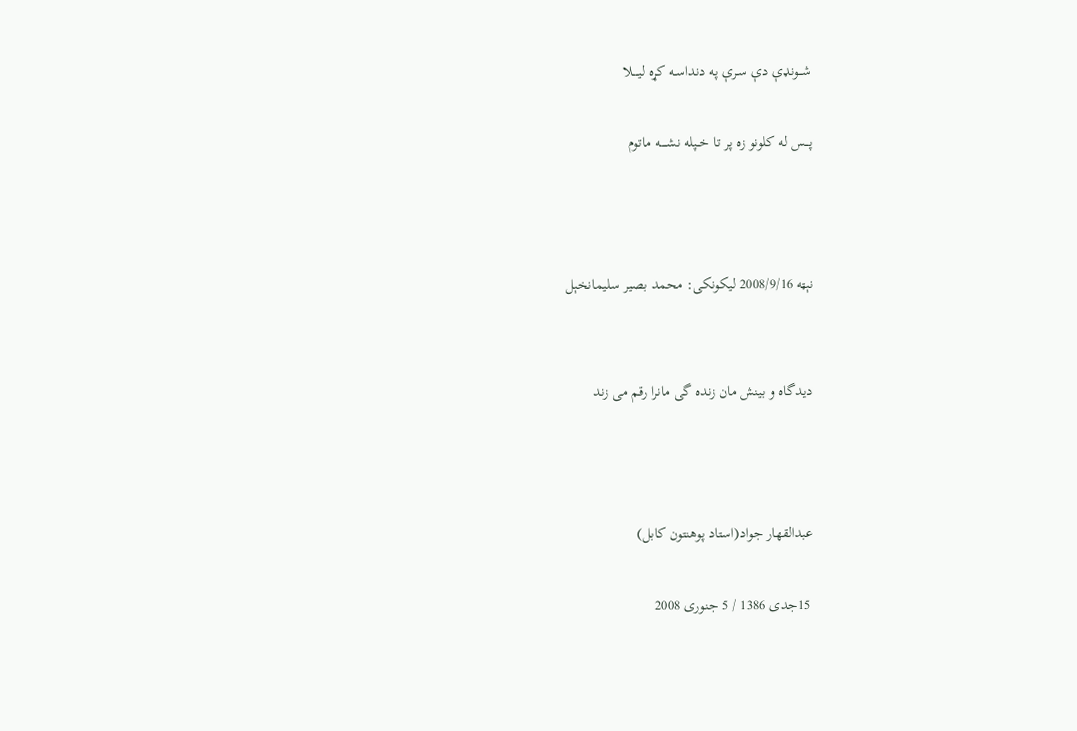شـــونډې دې سـرې په دنداسـه کړه لیــــلا

پـــس له کلونو زه پر تا خــپله نشـــــه ماتوم



نېټه 2008/9/16 لیکونکی: محمد بصیر سلیمانخېل


ديدگاه و بینش مان زنده گی مانرا رقم می زند



عبدالقهار جواد(استاد پوهنتون کابل)

 15جدی 1386 / 5 جنوری 2008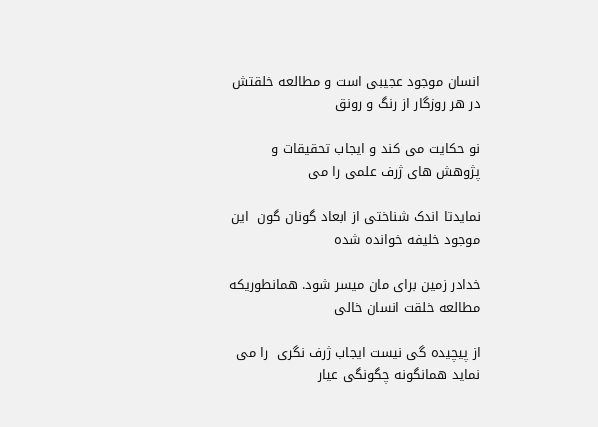انسان موجود عجیبی است و مطالعه خلقتش در هر روزگار از رنگ و رونق

نو حکایت می کند و ایجاب تحقیقات و پژوهش های ژرف علمی را می

نمایدتا اندک شناختی از ابعاد گونان گون  این موجود خلیفه خوانده شده

خدادر زمین برای مان میسر شود. همانطوریکه مطالعه خلقت انسان خالی

از پیچیده گی نیست ایجاب ژرف نگری  را می نماید همانگونه چگونگی عیار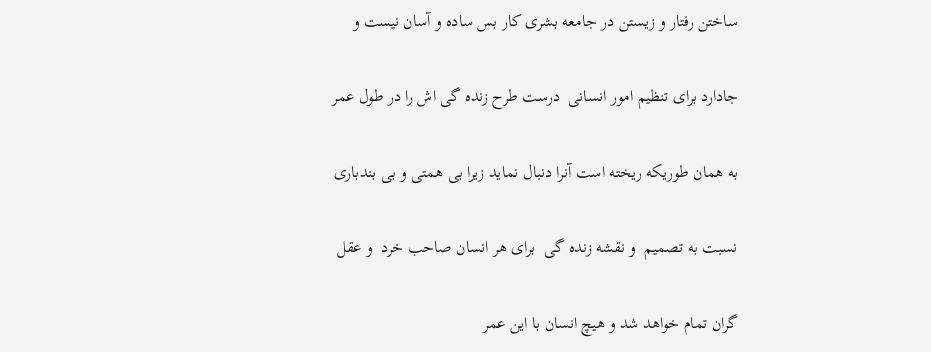ساختن رفتار و زیستن در جامعه بشری کار بس ساده و آسان نیست و

جادارد برای تنظیم امور انسانی  درست طرح زنده گی اش را در طول عمر

به همان طوریکه ریخته است آنرا دنبال نماید زیرا بی همتی و بی بندباری

نسبت به تصمیم  و نقشه زنده گی  برای هر انسان صاحب خرد  و عقل

گران تمام خواهد شد و هیچ انسان با این عمر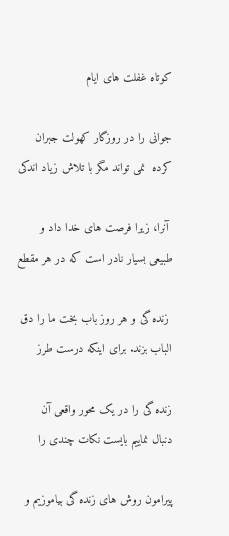کوتاه غفلت های ایام

جوانی را در روزگار کهولت جبران کرده  نمی تواند مگر با تلاش زیاد اندکی

 آنرا، زیرا فرصت های خدا داد و طبیعی بسیار نادر است که در هر مقطع

 زنده گی و هر روز باب بخت ما را دق الباب بزند. برای اینکه درست طرز

زنده گی را در یک محور واقعی آن دنبال نماییم بایست نکات چندی را

پیرامون روش های زنده گی بیاموزیم و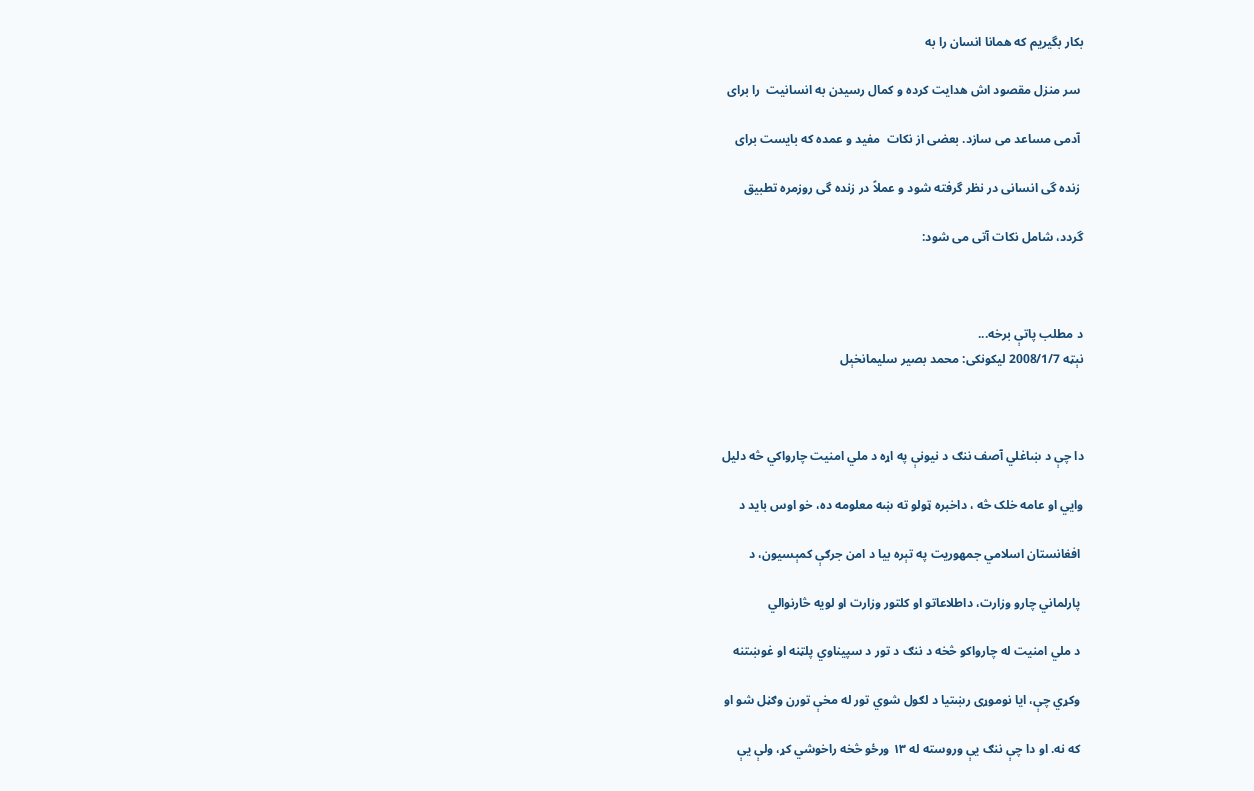بکار بگیریم که همانا انسان را به

 سر منزل مقصود اش هدایت کرده و کمال رسیدن به انسانیت  را برای

 آدمی مساعد می سازد. بعضی از نکات  مفید و عمده که بایست برای

 زنده گی انسانی در نظر گرفته شود و عملاً در زنده گی روزمره تطبیق

گردد، شامل نکات آتی می شود:



د مطلب پاتې برخه...
نېټه 2008/1/7 لیکونکی: محمد بصیر سلیمانخېل



دا چې د ښاغلي آصف ننګ د نیونې په اړه د ملي امنیت چارواکي څه دلیل

وايي او عامه خلک څه ، داخبره ټولو ته ښه معلومه ده، خو اوس باید د

 افغانستان اسلامي جمهوریت په تېره بیا د امن جرګې کمېسیون، د

 پارلماني چارو وزارت، داطلاعاتو او کلتور وزارت او لویه څارنوالي

 د ملي امنیت له چارواکو څخه د ننګ د تور د سپیناوي پلټنه او غوښتنه

 وکړي چې، ایا نوموړی رښتیا د لګول شوي تور له مخې تورن وګڼل شو او

 که نه. او دا چې ننګ یې وروسته له ۱۳ ورځو څخه راخوشي کړ، ولې یې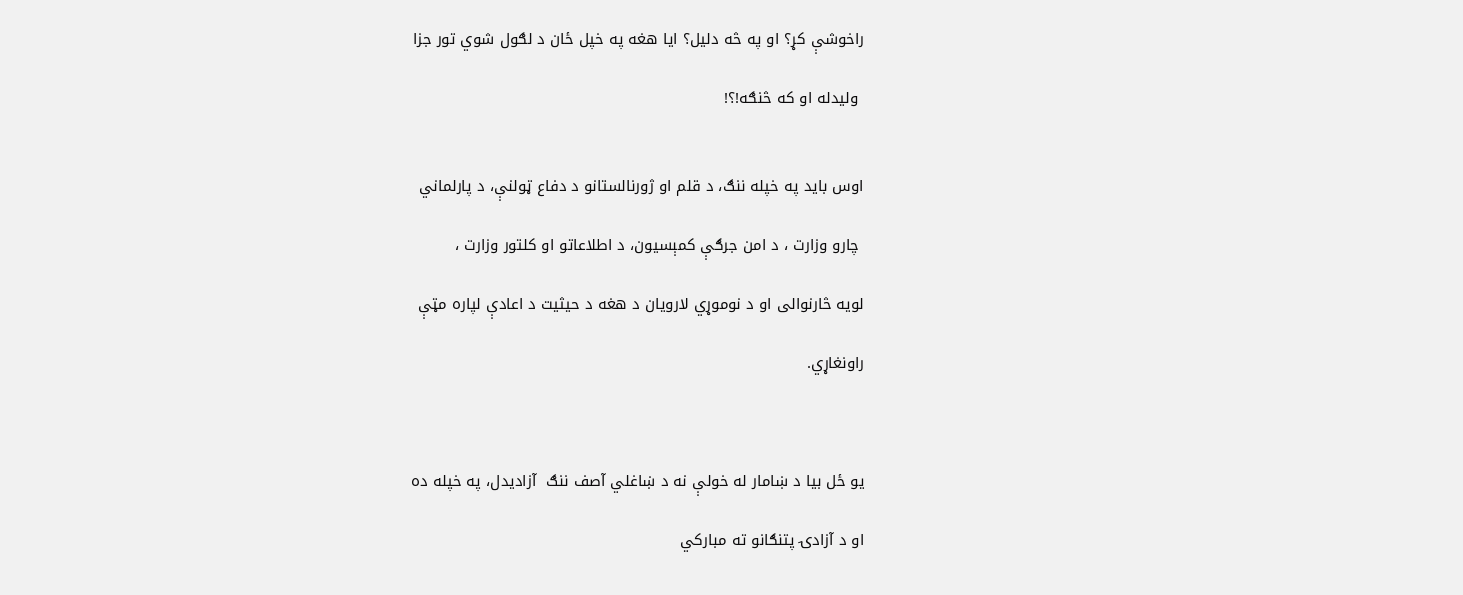راخوشې کړ؟ او په څه دلیل؟ ایا هغه په خپل ځان د لګول شوي تور جزا

 ولیدله او که څنګه!؟!


اوس باید په خپله ننګ، د قلم او ژورنالستانو د دفاع ټولنې، د پارلماني

 چارو وزارت ، د امن جرګې کمېسیون، د اطلاعاتو او کلتور وزارت ،

لویه څارنوالی او د نوموړي لارویان د هغه د حیثیت د اعادې لپاره مټې

راونغاړي.



یو ځل بیا د ښامار له خولې نه د ښاغلي آصف ننګ  آزادیدل، په خپله ده

او د آزادۍ پتنګانو ته مبارکي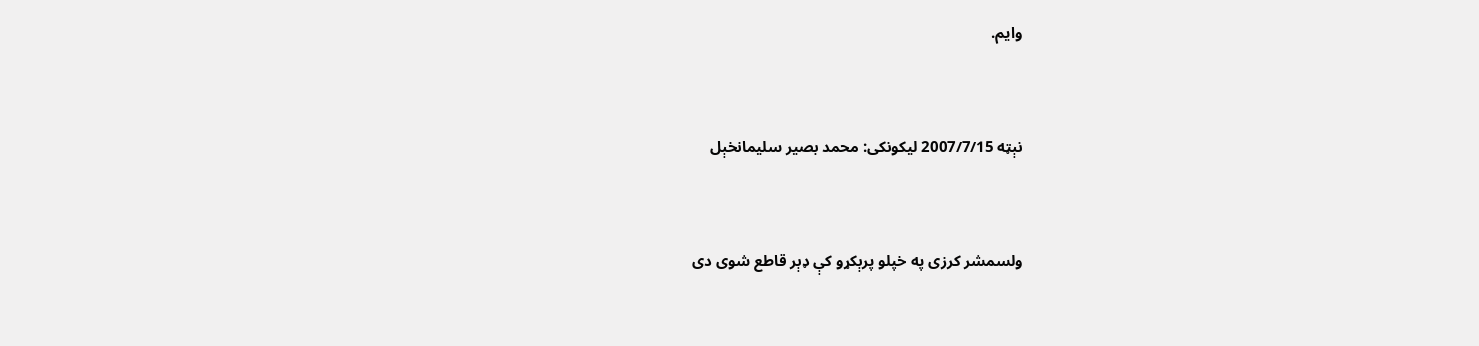وایم.



نېټه 2007/7/15 لیکونکی: محمد بصیر سلیمانخېل



ولسمشر کرزی په خپلو پرېکړو کې ډېر قاطع شوی دی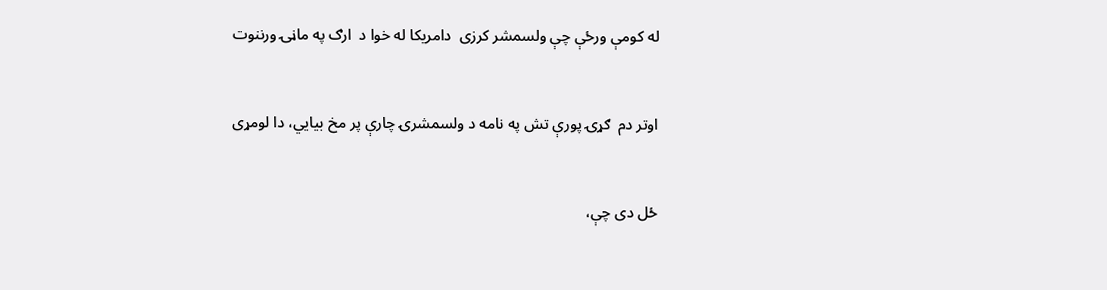له کومې ورځې چې ولسمشر کرزی  دامریکا له خوا د  ارګ په ماڼۍ ورننوت



اوتر دم  ګړۍ پورې تش په نامه د ولسمشرۍ چارې پر مخ بیايي، دا لومړی



ځل دی چې،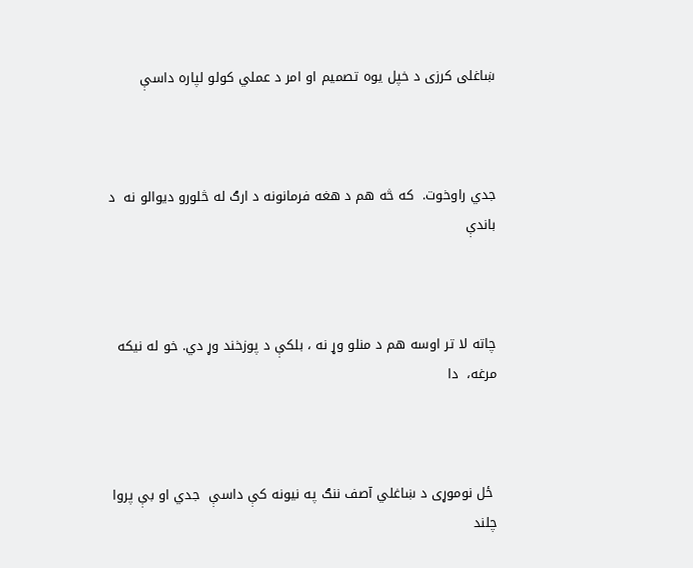ښاغلی کرزی د خپل یوه تصمیم او امر د عملي کولو لپاره داسې



جدي راوخوت.  که څه هم د هغه فرمانونه د ارګ له څلورو دیوالو نه  د باندې



چاته لا تر اوسه هم د منلو وړ نه ، بلکې د پوزخند وړ دي. خو له نیکه مرغه،  دا



 ځل نوموړی د ښاغلي آصف ننګ په نیونه کې داسې  جدي او بې پروا چلند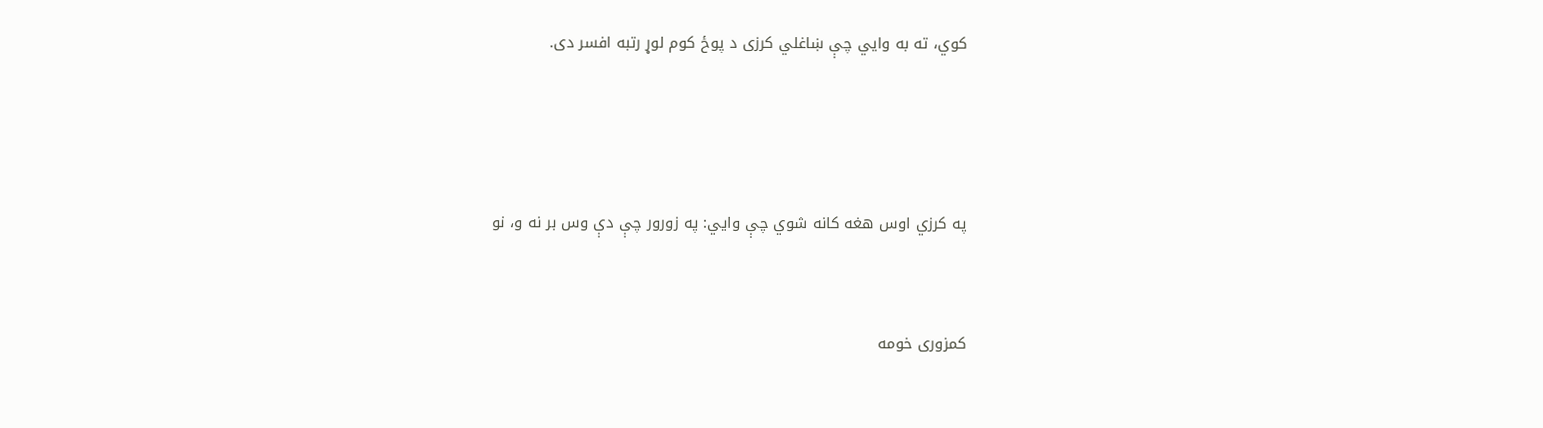کوي، ته به وايي چې ښاغلي کرزی د پوځ کوم لوړ رتبه افسر دی.





په کرزي اوس هغه کانه شوي چې وايي: په زورور چې دې وس بر نه و، نو



کمزوری خومه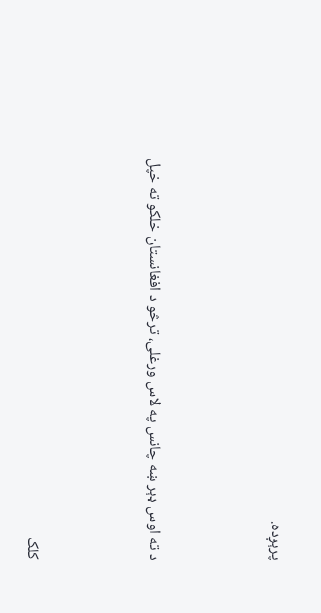پرېږده.



د ته اوس ډېر ښه چانس په لاس ورغلی، ترڅو د افغانستان خلکو ته خپل



کلک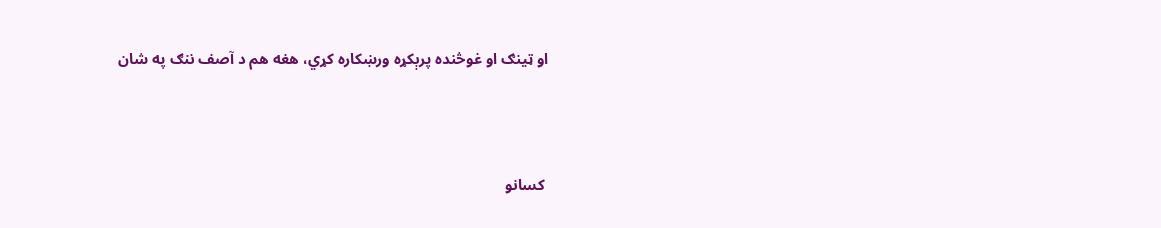او ټینګ او غوڅنده پرېکړه ورښکاره کړي، هغه هم د آصف ننګ په شان



 کسانو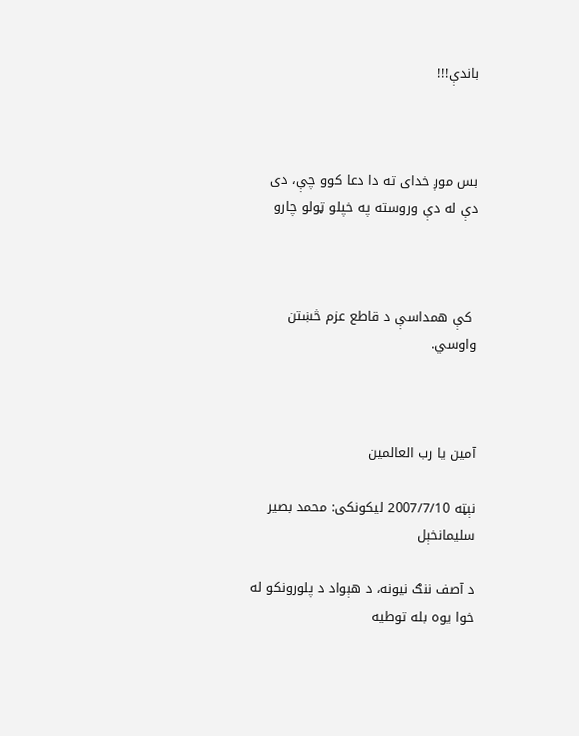باندې!!!



بس موږ خدای ته دا دعا کوو چې، دی دې له دې وروسته په خپلو ټولو چارو



 کې همداسې د قاطع عزم څښتن واوسي.



آمین یا رب العالمین

نېټه 2007/7/10 لیکونکی: محمد بصیر سلیمانخېل

د آصف ننګ نیونه، د هېواد د پلورونکو له خوا یوه بله توطیه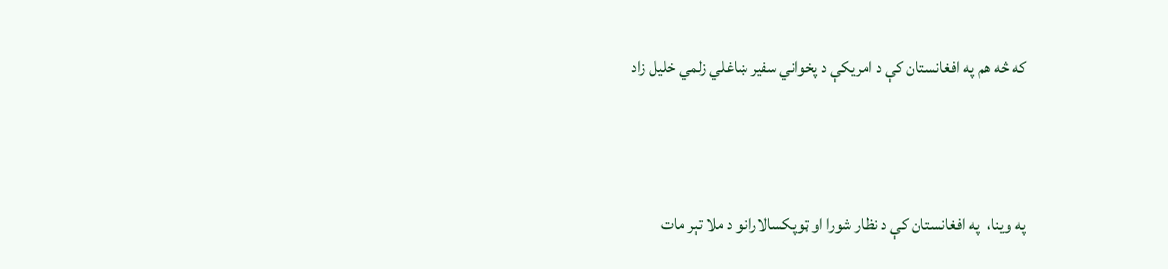که څه هم په افغانستان کې د امریکې د پخواني سفیر ښاغلي زلمي خلیل زاد



په وینا،  په افغانستان کې د نظار شورا او ټوپکسالارانو د ملا تېر مات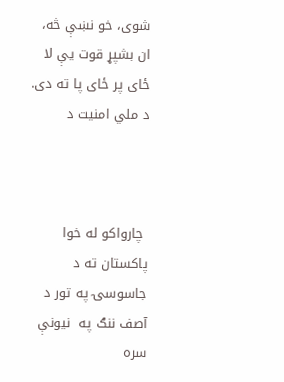شوی، خو نښې څه، ان بشپړ قوت یې لا ځای پر ځای پا ته دی. د ملي امنیت د



 چارواکو له خوا پاکستان ته د جاسوسۍ په تور د آصف ننګ په  نیونې سره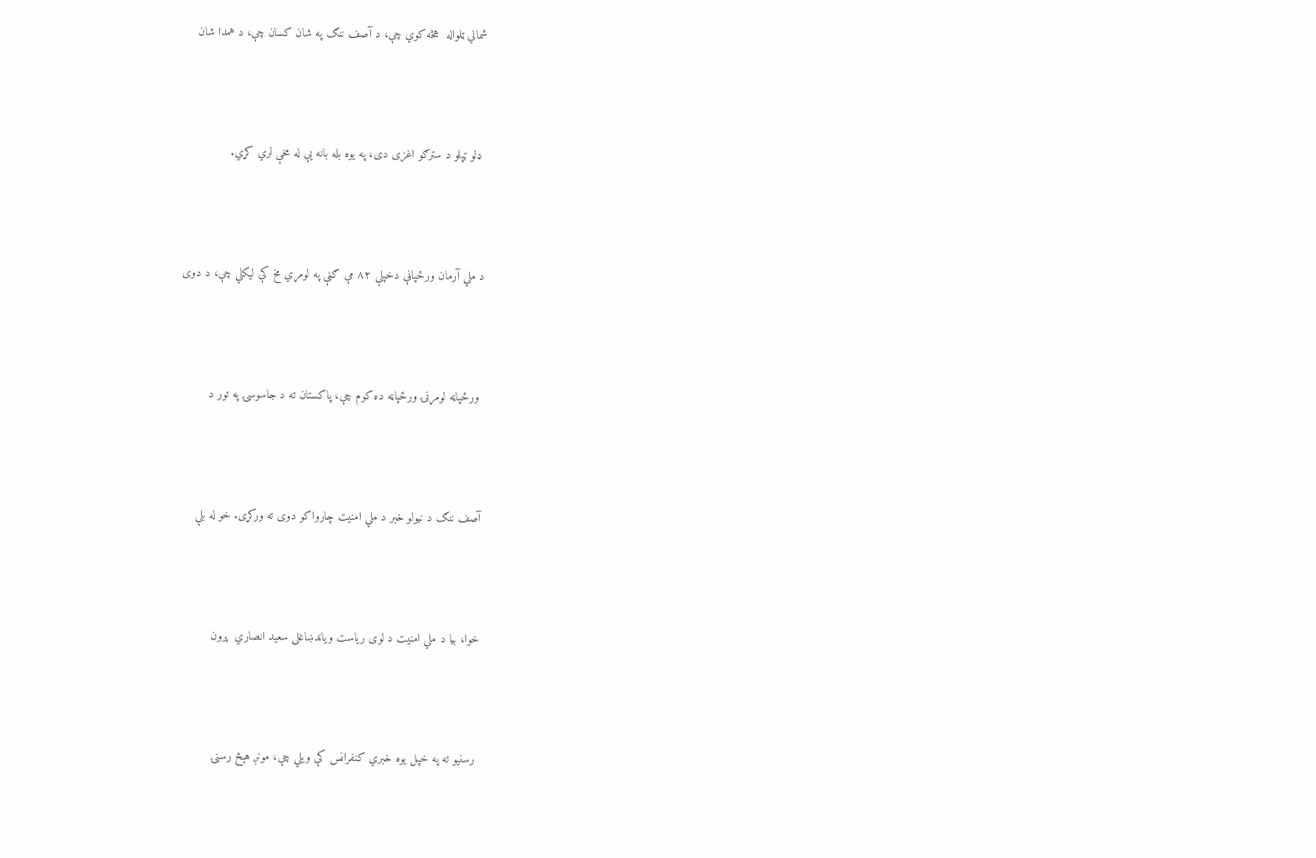شمالي ټلواله  هڅه کوي چې، د آصف ننګ په شان کسان چې، د همدا شان



 ډلو ټپلو د سترګو اغزی دی، په یوه بله بانه یې له مخې لري کړي.



د ملي آرمان ورځپاڼې دخپلې ۸۲ مې ګڼې په لومړي مخ کې لیکلي چې، د دوی



 ورځپاڼه لومړنۍ ورځپاڼه ده کوم چې، پاکستان ته د جاسوسۍ په تور د



آصف ننګ د نیولو خبر د ملي امنیت چارواکو دوی ته ورکړی. خو له بلې



خوا، بیا د ملي امنیت د لوی ریاست ویاندښاغلی سعید انصاري  پرون



 رسنیو ته په خپل یوه خبري کنفرانس کې ویلي چې، مونږ هېڅ رسنۍ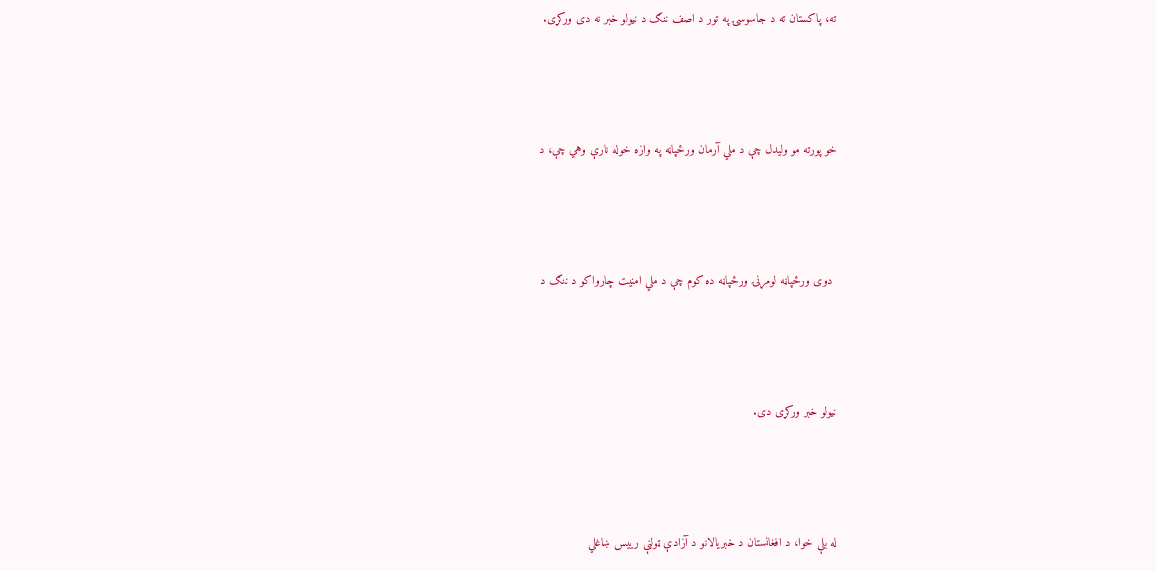ته، پاکستان ته د جاسوسۍ په تور د اصف ننګ د نیولو خبر نه دی ورکړی.



خو پورته مو ولیدل چې د ملي آرمان ورځپاڼه په وازه خوله نارې وهي چې، د



 دوی ورځپاڼه لومړنۍ ورځپاڼه ده کوم چې د ملي امنیت چارواکو د ننګ د



نیولو خبر ورکړی دی.



له بلې خوا، د افغانستان د خبریالانو د آزادې ټولنې رییس ښاغلي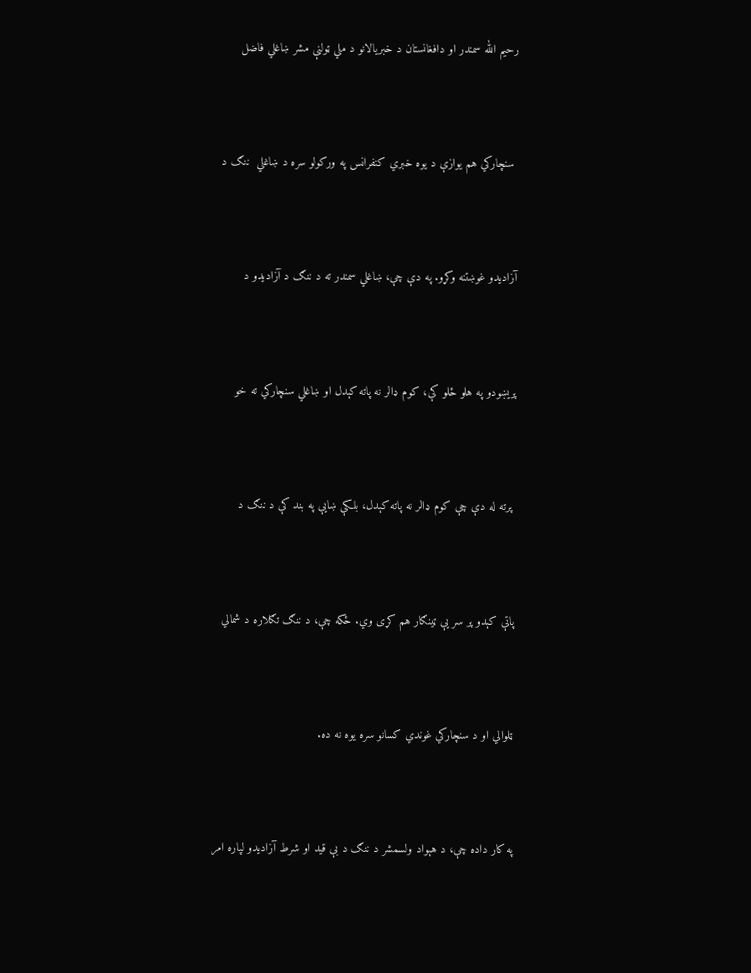رحیم الله سمندر او دافغانستان د خبریالانو د ملي ټولنې مشر ښاغلي فاضل



 سنچارکي هم یوازې د یوه خبري کنفرانس په ورکولو سره د ښاغلي  ننګ د



آزادیدو غوښتنه وکړو. په دې چې، ښاغلي سمندر ته د ننګ د آزادیدو د



پریښودو په هلو ځلو کې، کوم ډالر نه پاته کېدل او ښاغلي سنچارکي ته خو



 پرته له دې چې کوم ډالر نه پاته کېدل، بلکې ښایې په بند کې د ننګ د



پاتې کېدو پر سر یې ټینګار هم کړی وي. ځکه چې، د ننګ تګلاره د شمالي



ټلوالي او د سنچارکي غوندي کسانو سره یوه نه ده.



په کار داده چې، د هېواد ولسمشر د ننګ د بې قید او شرط آزادیدو لپاره امر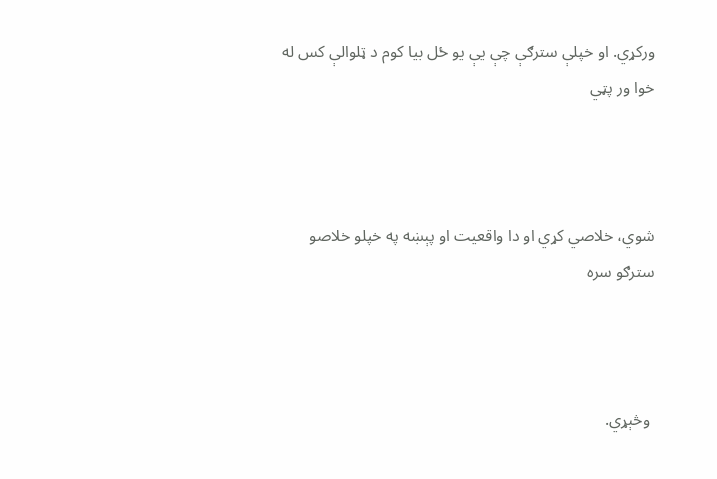ورکړي. او خپلې سترګې چې یې یو ځل بیا کوم د ټلوالې کس له خوا ور پټي



شوي، خلاصي کړي او دا واقعیت او پېښه په خپلو خلاصو سترګو سره



 وڅېړي.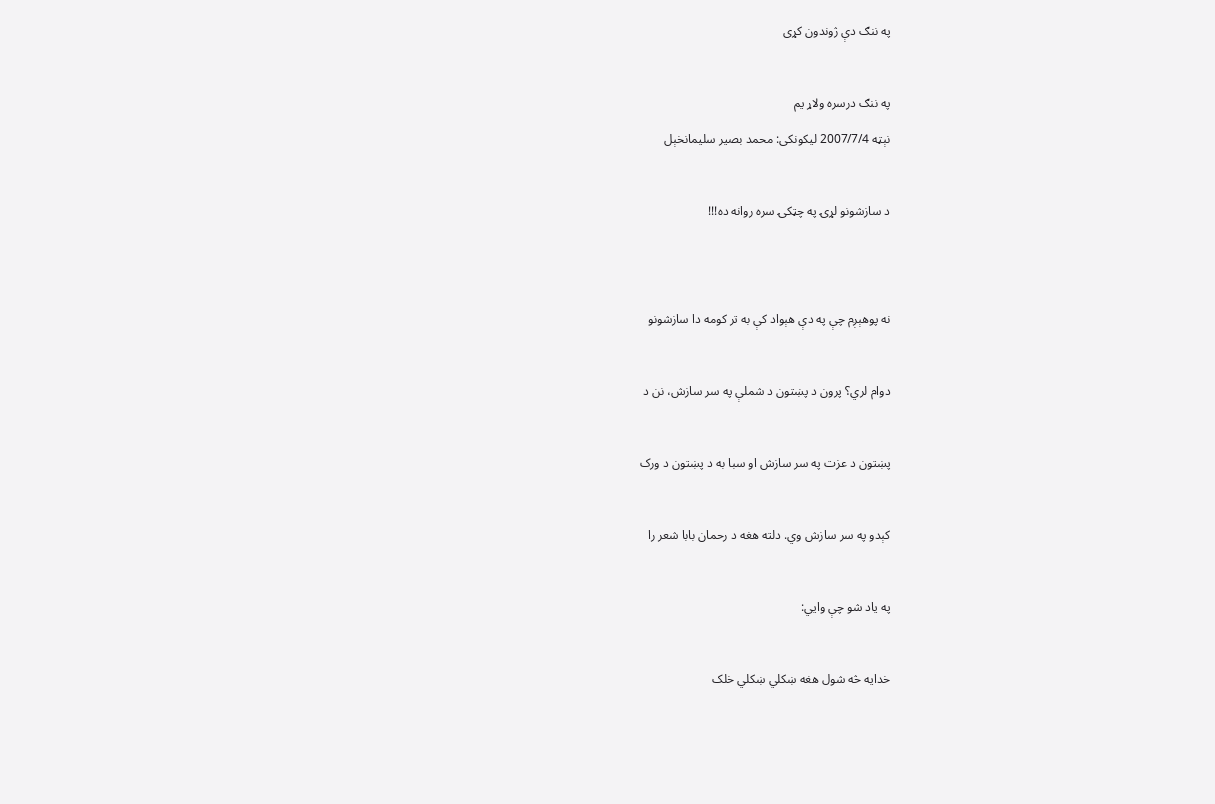په ننګ دې ژوندون کړی



په ننګ درسره ولاړ یم

نېټه 2007/7/4 لیکونکی: محمد بصیر سلیمانخېل



د سازشونو لړۍ په چټکۍ سره روانه ده!!!





نه پوهېږم چې په دې هېواد کې به تر کومه دا سازشونو



دوام لري؟ پرون د پښتون د شملې په سر سازش، نن د



پښتون د عزت په سر سازش او سبا به د پښتون د ورک



کېدو په سر سازش وي. دلته هغه د رحمان بابا شعر را



په ياد شو چې وايي:



خدايه څه شول هغه ښکلي ښکلي خلک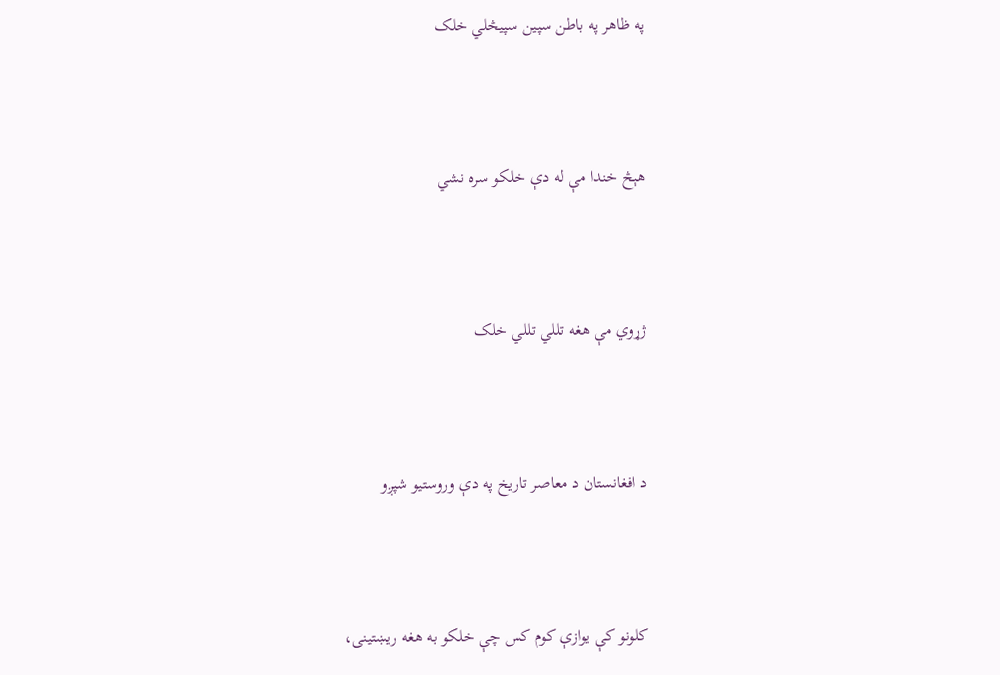په ظاهر په باطن سپين سپيڅلي خلک



هېڅ خندا مې له دې خلکو سره نشي



ژړوي مې هغه تللي تللي خلک



د افغانستان د معاصر تاريخ په دې وروستيو شپږو



کلونو کې يوازې کوم کس چې خلکو به هغه ريښتينی،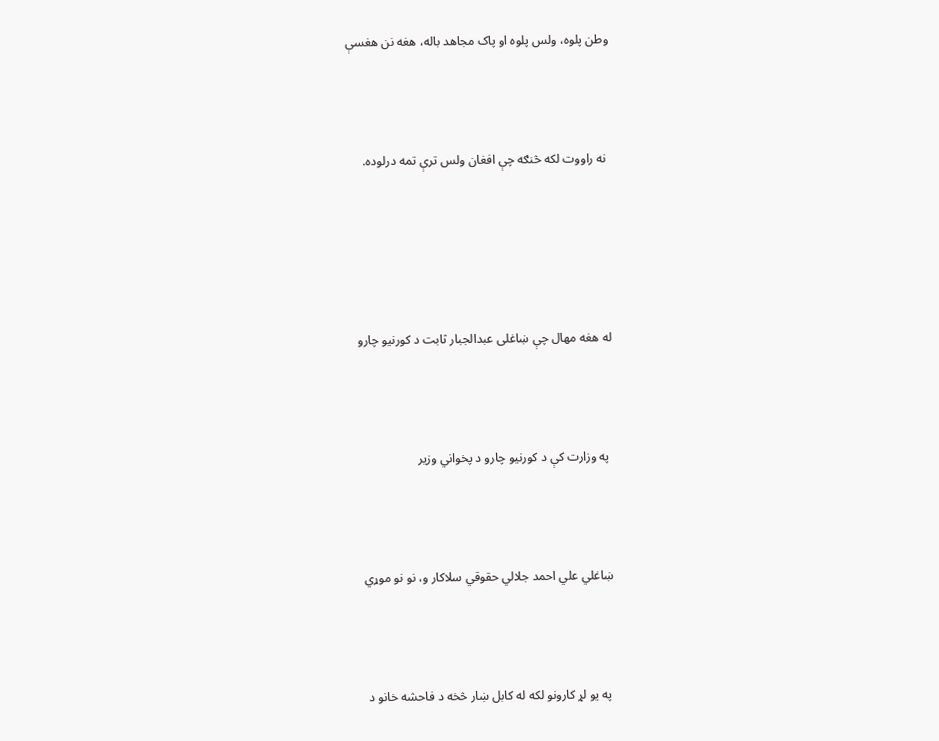وطن پلوه، ولس پلوه او پاک مجاهد باله، هغه نن هغسې



 نه راووت لکه څنګه چې افغان ولس ترې تمه درلوده.





له هغه مهال چې ښاغلی عبدالجبار ثابت د کورنيو چارو



 په وزارت کې د کورنيو چارو د پخواني وزير



ښاغلي علي احمد جلالي حقوقي سلاکار و، نو نو موړي



 په يو لړ کارونو لکه له کابل ښار څخه د فاحشه خانو د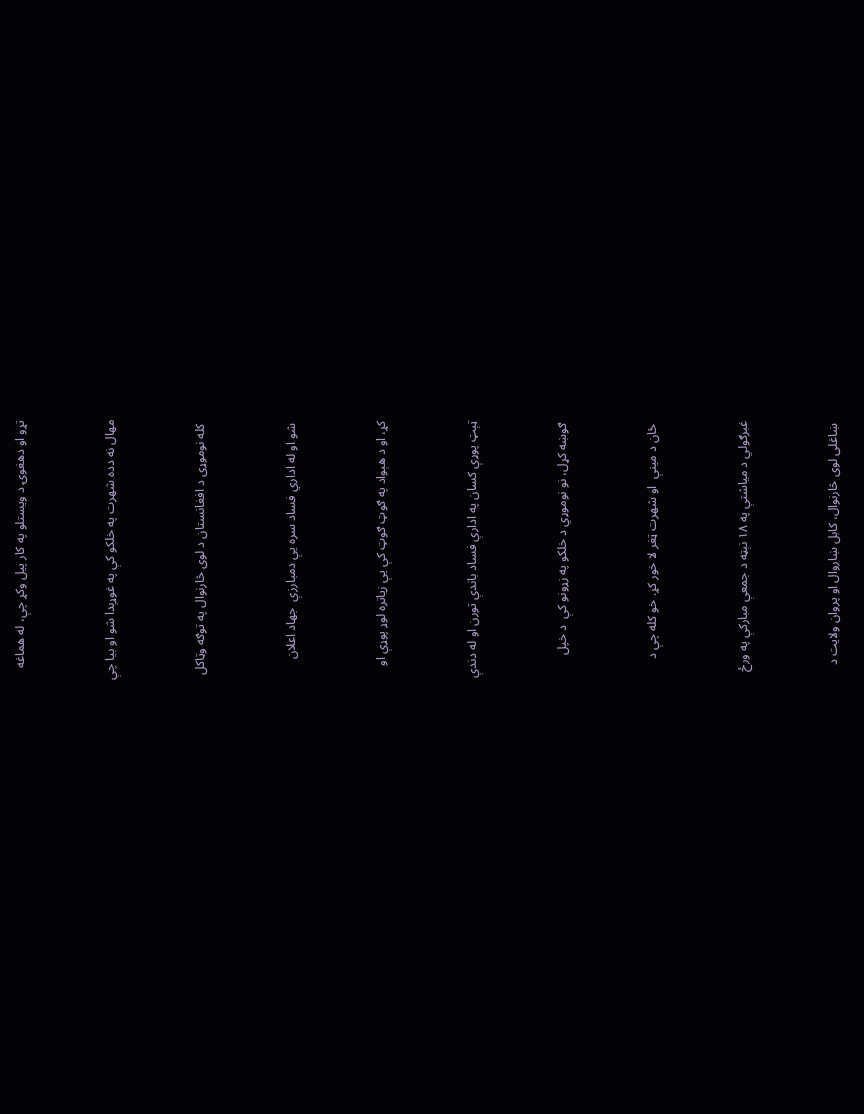تړو او دهغوۍ د ويستلو په کار پيل وکړ چې، له هماغه



مهال نه دده شهرت په خلکو کې په غوړېدا شو او بيا چې



 کله نوموړی د افغانستان د لوی څارنوال په توګه وټاکل



 شو او له اداري فساد سره يې دمبارزې  جهاد اعلان



کړ، او د هېواد په ګوټ ګوټ کې يې زياتره لوړ پوړې او



ټېټ پوړې کسان په ادارې فساد باندې تورن او له دندې



 ګوښه کړل، نو نوموړي د خلکو په زړونو کې  د خپل



 ځان د مينې  او شهرت ټغر لا خور کړ. خو کله چې د



غبرګولي د مياشتې په ۱۸ نېټه د جمعې مبارکې په ورځ



 ښاغلی لوی څارنوال، کابل ښاروال او پروان ولايت د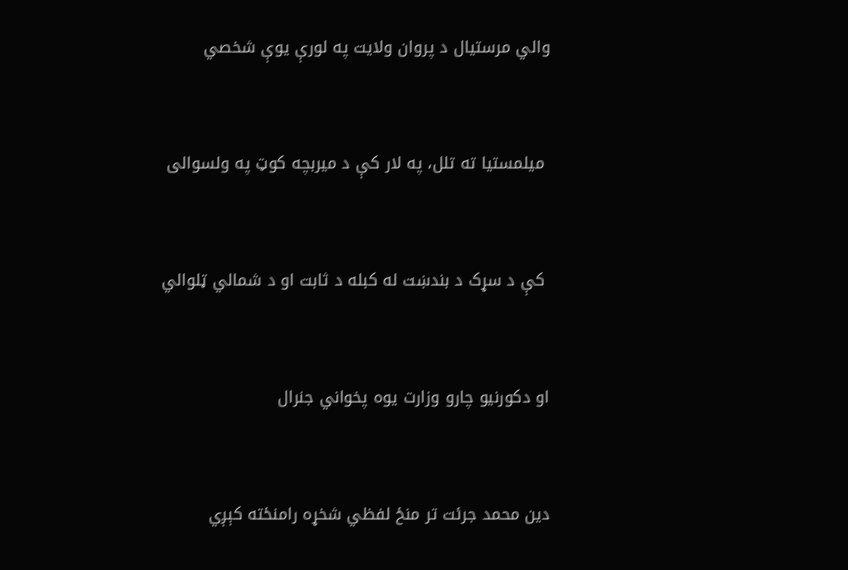والي مرستيال د پروان ولايت په لورې يوې شخصي



 ميلمستيا ته تلل، په لار کې د ميربچه کوټ په ولسوالی



 کې د سړک د بندښت له کبله د ثابت او د شمالي ټلوالي



او دکورنيو چارو وزارت يوه پخواني جنرال



دين محمد جرئت تر منځ لفظي شخړه رامنځته کېږي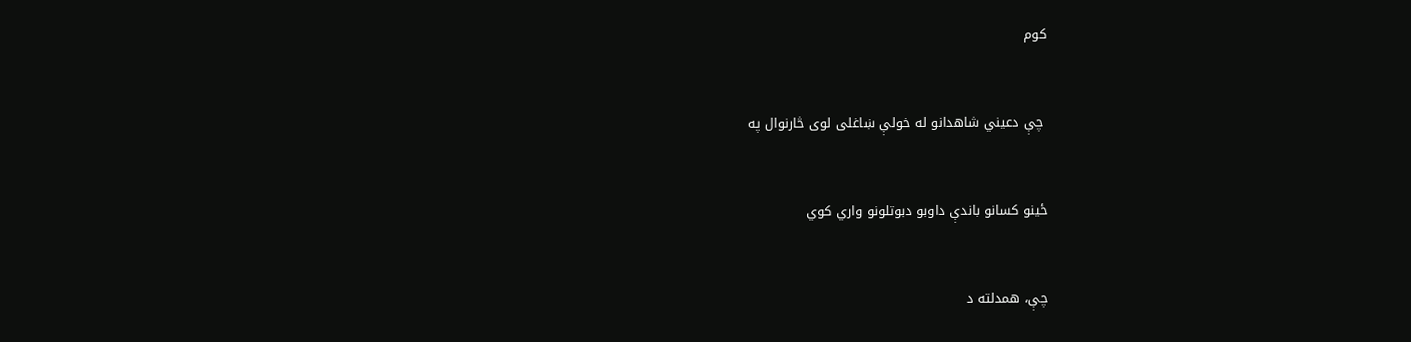کوم



 چې دعيني شاهدانو له خولې ښاغلی لوی څارنوال په



ځينو کسانو باندې داوبو دبوتلونو واري کوي



چې، همدلته د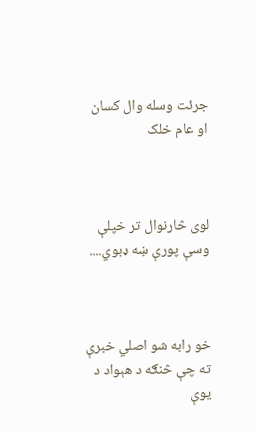جرئت وسله وال کسان او عام خلک



لوی څارنوال تر خپلې وسې پورې ښه ډبوي....



خو رابه شو اصلي خبرې ته چې څنګه د هېواد د يوې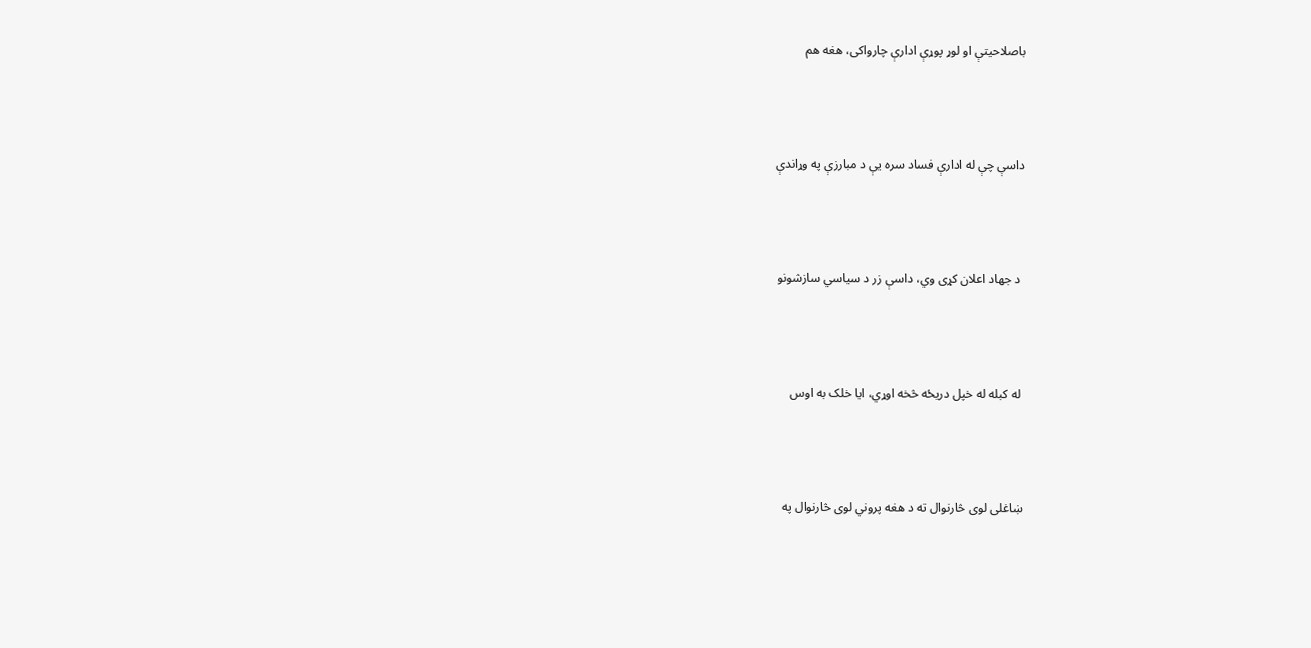باصلاحيتې او لوړ پوړې ادارې چارواکی، هغه هم



داسې چې له ادارې فساد سره يې د مبارزې په وړاندې



 د جهاد اعلان کړی وي، داسې زر د سياسي سازشونو



 له کبله له خپل دريځه څخه اوړي، ايا خلک به اوس



ښاغلی لوی څارنوال ته د هغه پروني لوی څارنوال په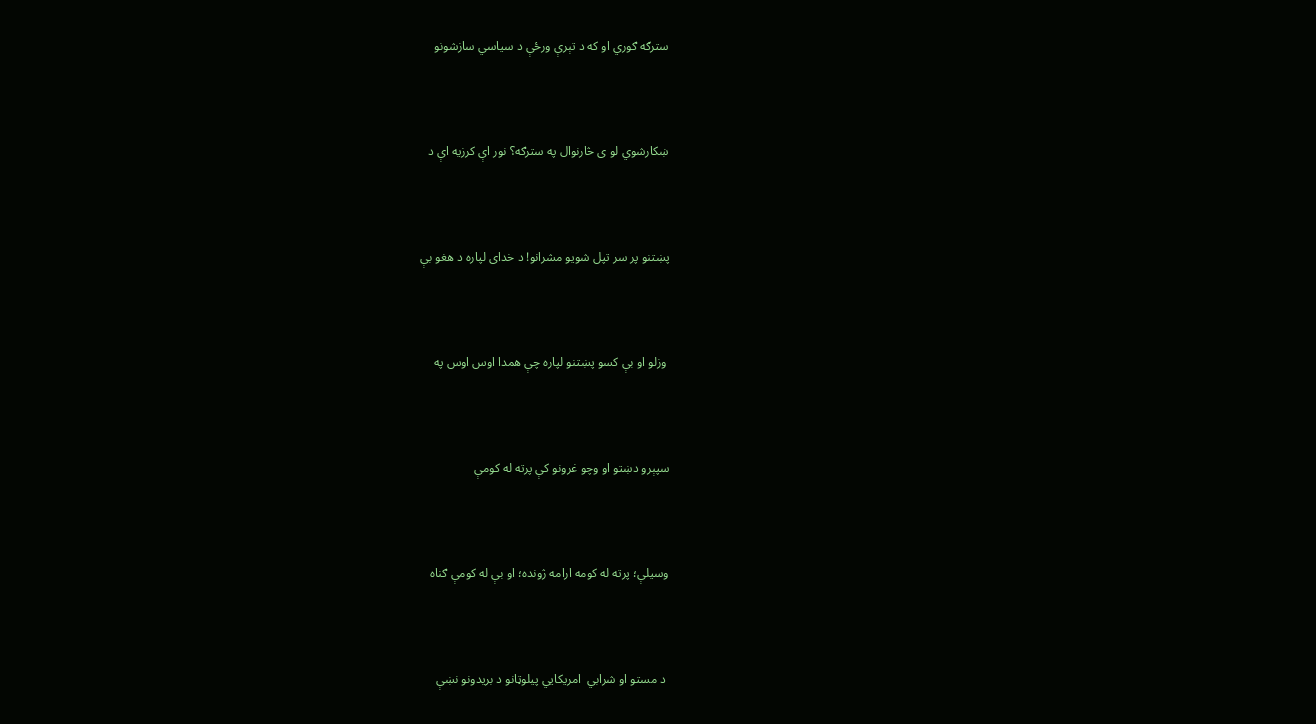سترګه ګوري او که د تېرې ورځې د سياسي سازشونو



ښکارشوي لو ی څارنوال په سترګه؟ نور اې کرزيه اې د



پښتنو پر سر تپل شويو مشرانو! د خدای لپاره د هغو بې



 وزلو او بې کسو پښتنو لپاره چې همدا اوس اوس په



سپېرو دښتو او وچو غرونو کې پرته له کومې



وسيلې؛ پرته له کومه ارامه ژونده؛ او بې له کومې ګناه



 د مستو او شرابي  امريکايي پيلوټانو د بريدونو نښې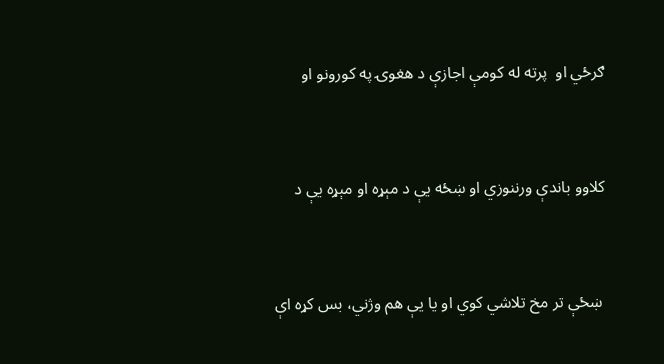ګرځي او  پرته له کومې اجازې د هغوۍ په کورونو او



کلاوو باندې ورننوزي او ښځه يې د مېړه او مېړه يې د



 ښځې تر مخ تلاشي کوي او يا يې هم وژني، بس کړه اې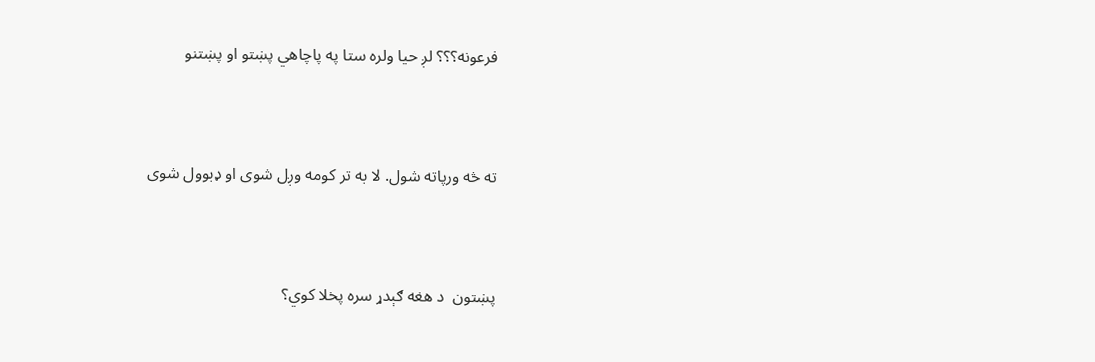فرعونه؟؟؟ لږ حيا ولره ستا په پاچاهي پښتو او پښتنو



ته څه ورپاته شول. لا به تر کومه وږل شوی او ډبوول شوی



پښتون  د هغه ګېدړ سره پخلا کوي؟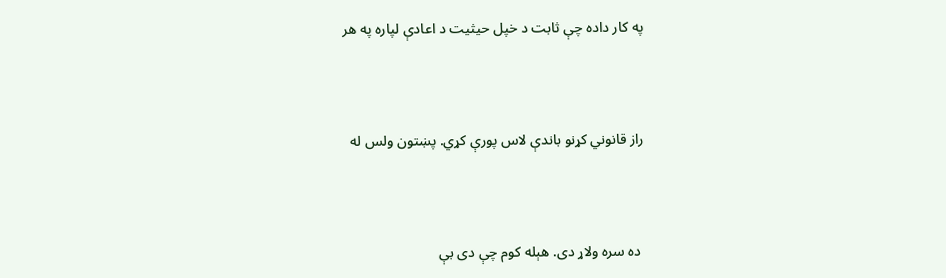په کار داده چې ثابت د خپل حيثيت د اعادې لپاره په هر



راز قانوني کړنو باندې لاس پورې کړي. پښتون ولس له



 ده سره ولاړ دی. هېله کوم چې دی بې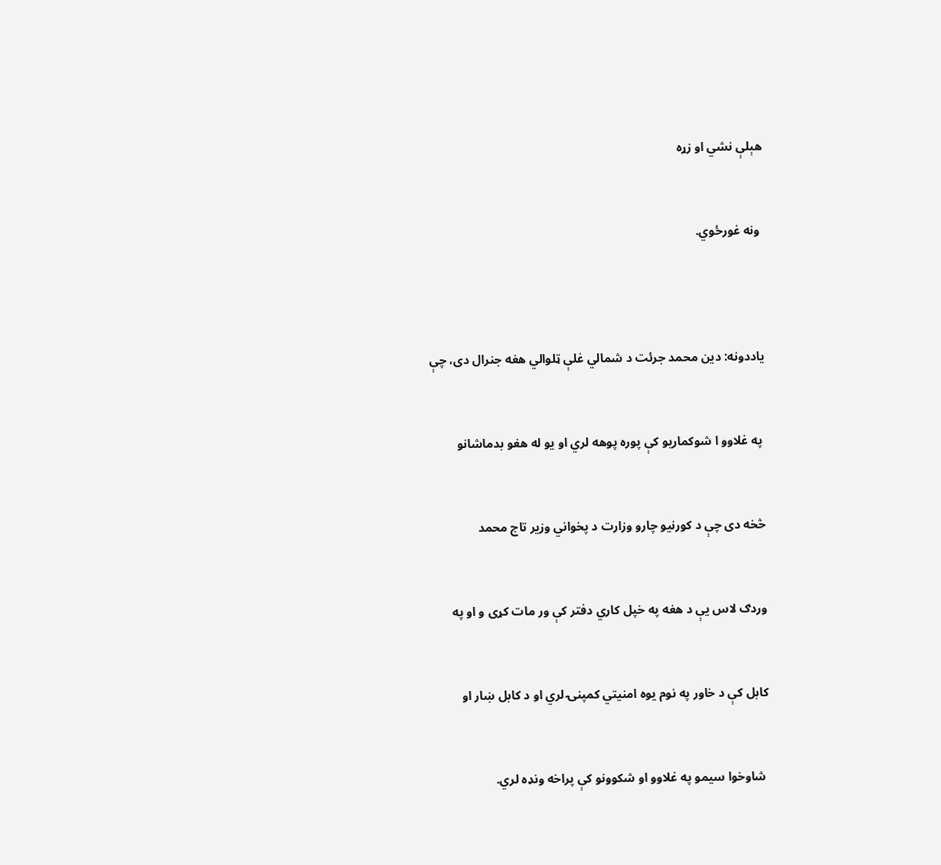هېلې نشي او زړه



 ونه غورځوي.





ياددونه: دين محمد جرئت د شمالي غلې ټلوالي هغه جنرال دی، چې



 په غلاوو ا شوکماريو کې پوره پوهه لري او يو له هغو بدماشانو



څخه دی چې د کورنيو چارو وزارت د پخواني وزير تاج محمد



وردګ لاس يې د هغه په خپل کاري دفتر کې ور مات کړی و او په



کابل کې د خاور په نوم يوه امنيتي کمپنۍ لري او د کابل ښار او



 شاوخوا سيمو په غلاوو او شکوونو کې پراخه ونډه لري.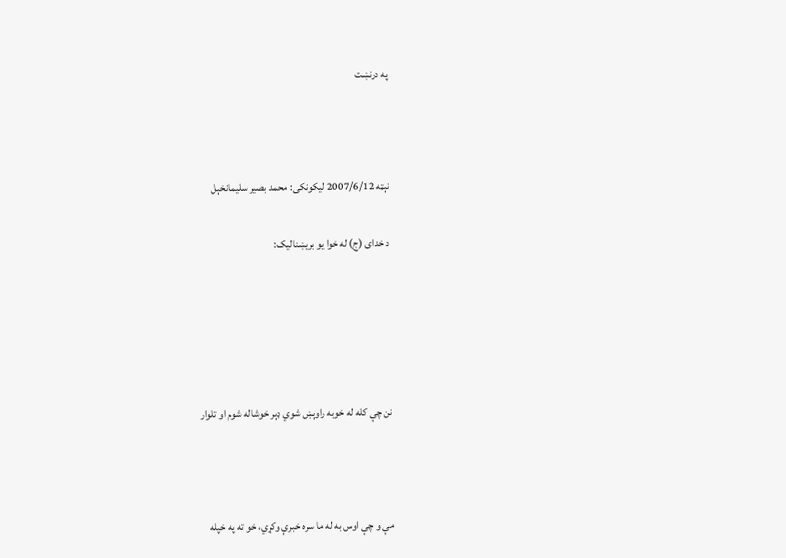په درنښت



نېټه 2007/6/12 لیکونکی: محمد بصیر سلیمانخېل

د خدای (ج) له خوا یو بریښنالیک:





نن چې کله له خوبه راوېښ شوي ډېر خوشاله شوم او تلوار



مې و چې اوس به له ما سره خبرې وکړي، خو ته په خپله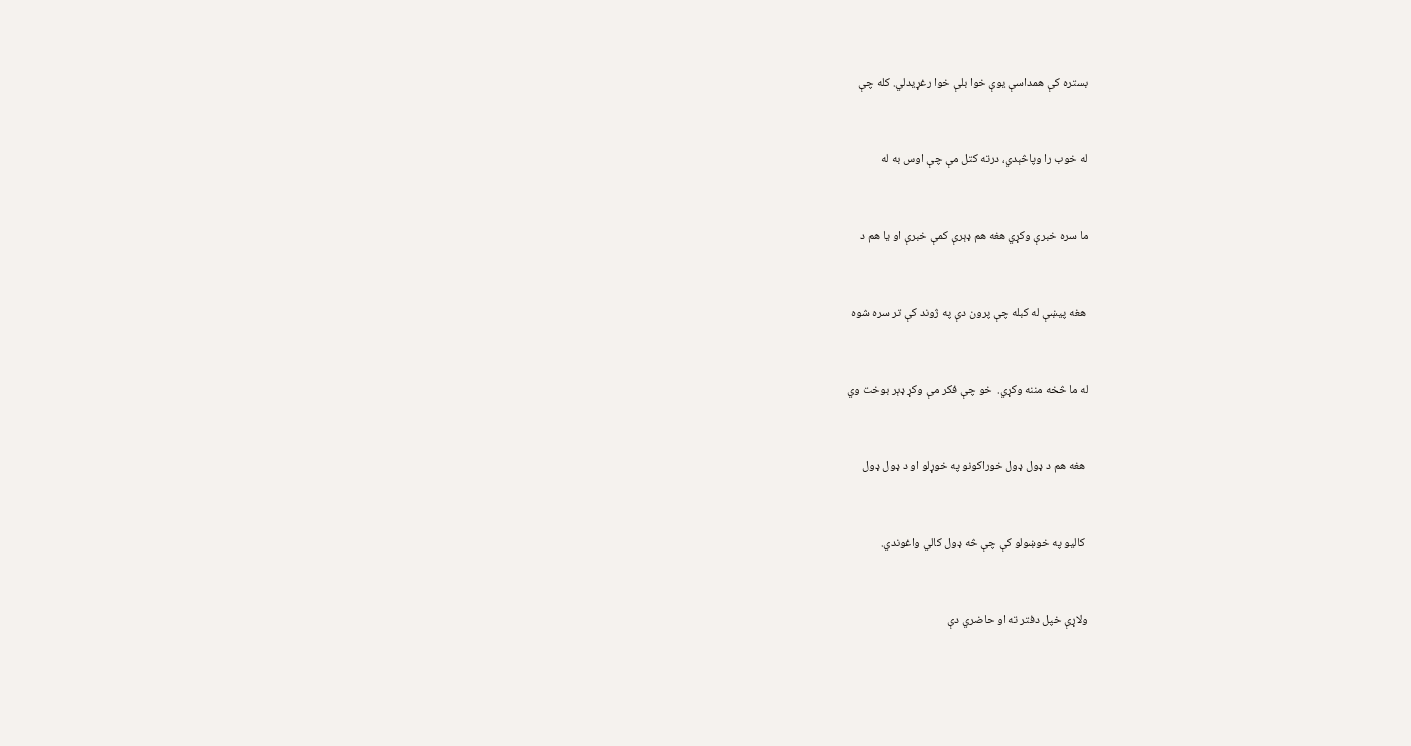بستره کې همداسې یوې خوا بلې خوا رغړیدلي. کله چې



له خوب را وپاڅېدي، درته کتل مې چې اوس به له



ما سره خبرې وکړي هغه هم ډېرې کمې خبرې او یا هم د



 هغه پیښې له کبله چې پرون دې په ژوند کې تر سره شوه



له ما څخه مننه وکړي.  خو چې فکر مې وکړ ډېر بوخت وي



 هغه هم د ډول ډول خوراکونو په خوړلو او د ډول ډول



 کالیو په خوښولو کې چې څه ډول کالي واغوندي.



ولاړې خپل دفتر ته او حاضري دې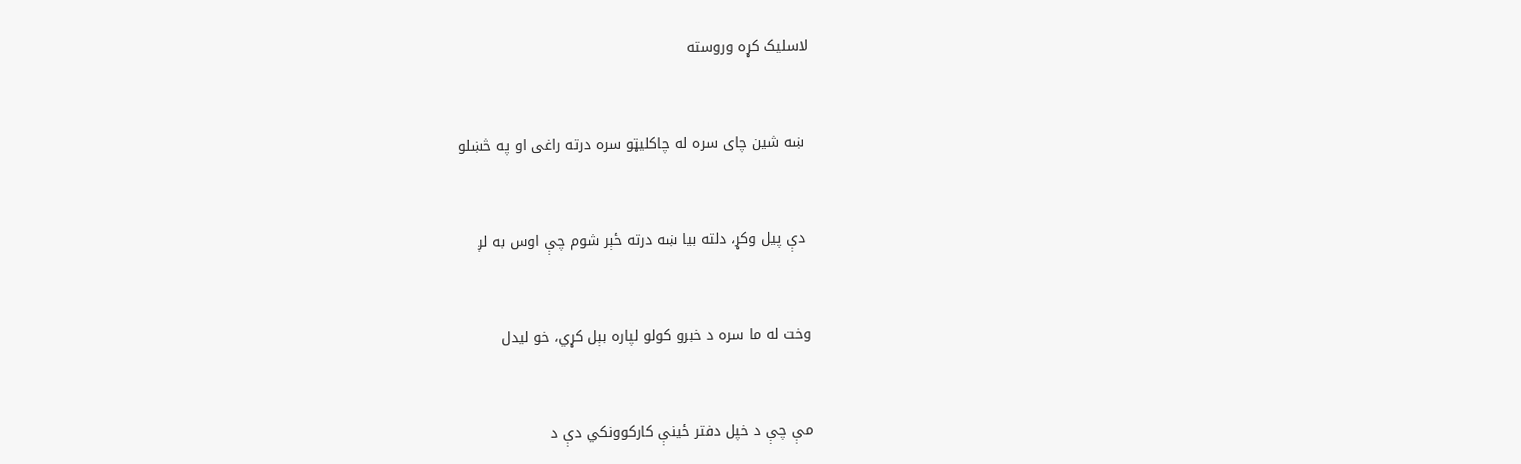لاسلیک کړه وروسته



 ښه شین چای سره له چاکلیټو سره درته راغی او په څښلو



 دې پیل وکړ، دلته بیا ښه درته ځېر شوم چې اوس به لږ



وخت له ما سره د خبرو کولو لپاره بېل کړي، خو لیدل



مې چې د خپل دفتر ځينې کارکوونکي دې د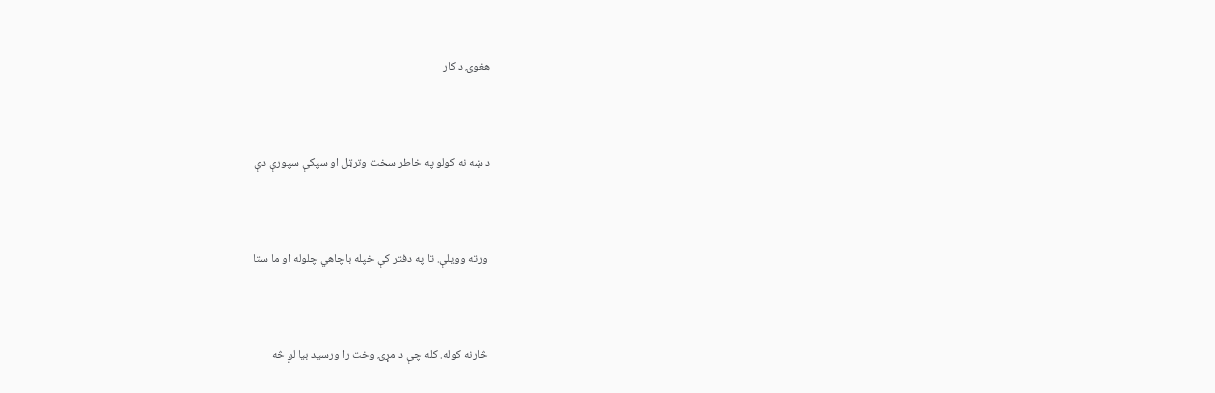هغوۍ د کار



د ښه نه کولو په خاطر سخت وترټل او سپکې سپورې دې



 ورته وویلې. تا په دفتر کې خپله باچاهي چلوله او ما ستا



 څارنه کوله. کله چې د مړۍ وخت را ورسید بیا لږ څه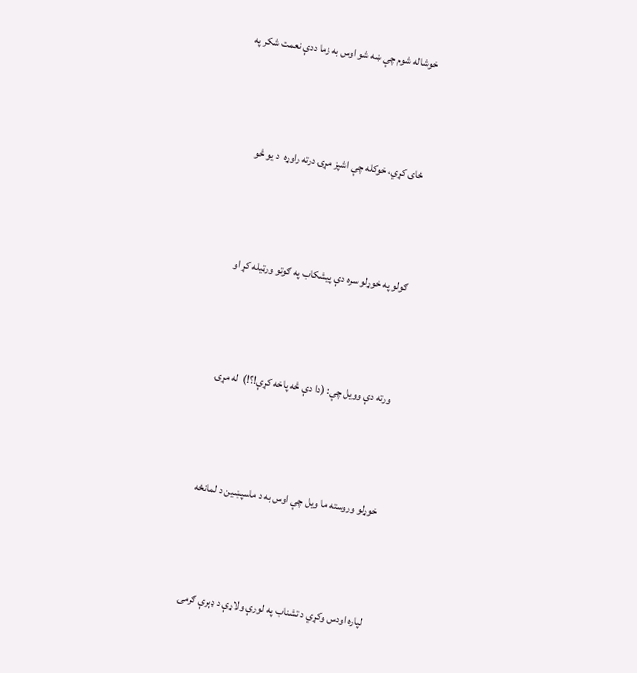خوشاله شوم چې ښه شو اوس به زما ددې نعمت شکر په



ځای کړي، خوکله چې اشپز مړۍ درته راوړه  د یو څو



ګولو په خوړلو سره دې پیشکاب په ګوتو ورټیله کړ او



 ورته دې وویل چې: (دا دې څه پاخه کړې!؟!)  له مړۍ



خوړلو وروسته ما ویل چې اوس به د ماسپښین د لمانځه



لپاره اودس وکړي د تشناب په لورې ولاړې د ډېرې ګرمۍ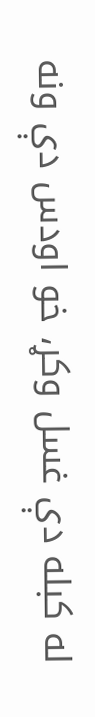له کبله دې غسل وکړ، خو اودس دې ونه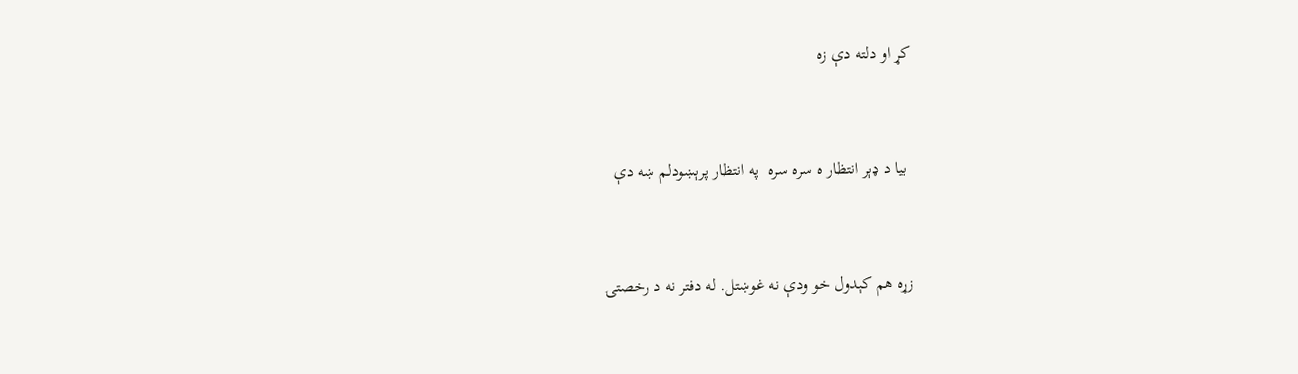کړ او دلته دې زه



 بیا د ډېر انتظار ه سره سره  په انتظار پرېښودلم ښه دې



زړه هم کېدول خو ودې نه غوښتل. له دفتر نه د رخصتۍ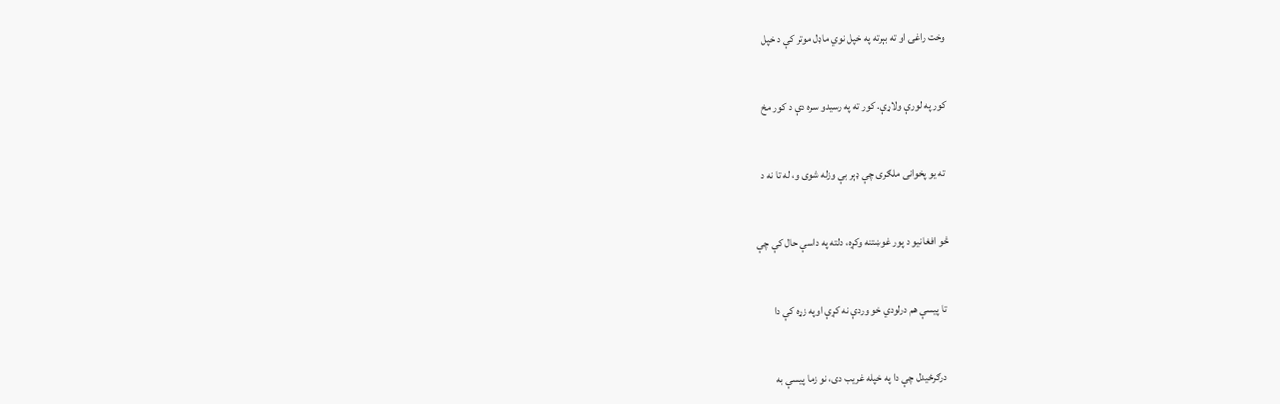وخت راغۍ او ته بېرته په خپل نوي ماډل موتر کې د خپل



کور په لورې ولاړې. کور ته په رسیدو سره دې د کور مخ



 ته یو پخوانی ملګری چې ډېر بې وزله شوی و، له تا نه د



څو افغانیو د پور غوښتنه وکړه، دلته په داسې حال کې چې



 تا پیسې هم درلودي خو وردې نه کړې اوپه زړه کې دا



 درګرځیدل چې دا په خپله غریب دی، نو زما پیسې به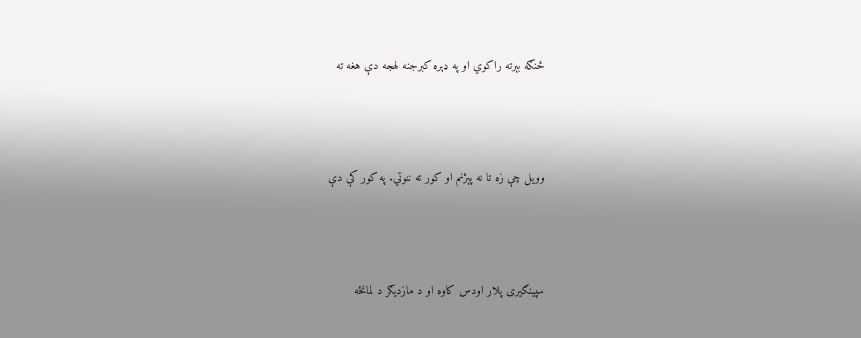څنګه بېرته راکوي او په ډېره کبرجنه لهجه دې هغه ته



وویل چې زه تا نه پېژنم او کور ته ننوتي. په کور کې دې



سپینګیری پلار اودس کاوه او د مازدیګر د لمانځه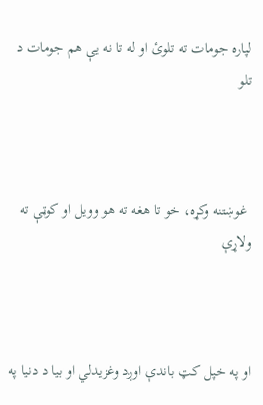لپاره جومات ته تلوئ او له تا نه یې هم جومات د تلو



 غوښتنه وکړه، خو تا هغه ته هو وویل او کوټې ته ولاړې



او په خپل کټ باندې اوږد وغزیدلي او بیا د دنیا په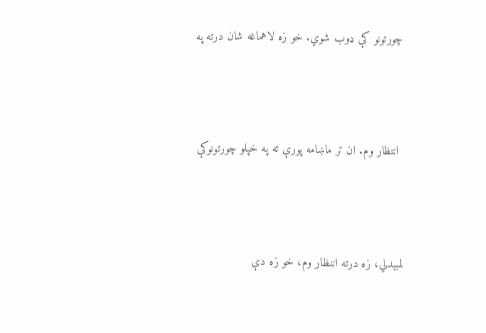چورتونو کې ډوب شوي. خو زه لاهماغه شان درته په



 انتظار وم. ان تر ماښامه پورې ته په خپلو چورتونوکې



لمبیدلي، زه درته اننظار وم، خو زه دې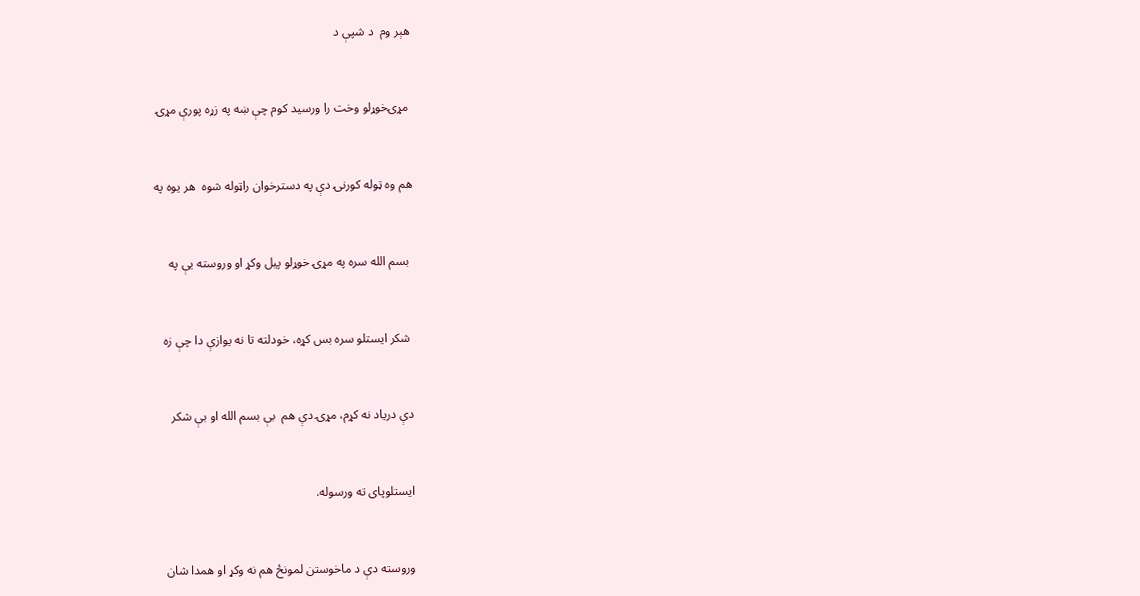هېر وم  د شپې د



 مړۍخوړلو وخت را ورسید کوم چې ښه په زړه پورې مړۍ



هم وه ټوله کورنۍ دې په دسترخوان راټوله شوه  هر یوه په



 بسم الله سره په مړۍ خوړلو پیل وکړ او وروسته یې په



 شکر ایستلو سره بس کړه، خودلته تا نه یوازې دا چې زه



دې دریاد نه کړم، مړۍ دې هم  بې بسم الله او بې شکر



ایستلوپای ته ورسوله.



وروسته دې د ماخوستن لمونځ هم نه وکړ او همدا شان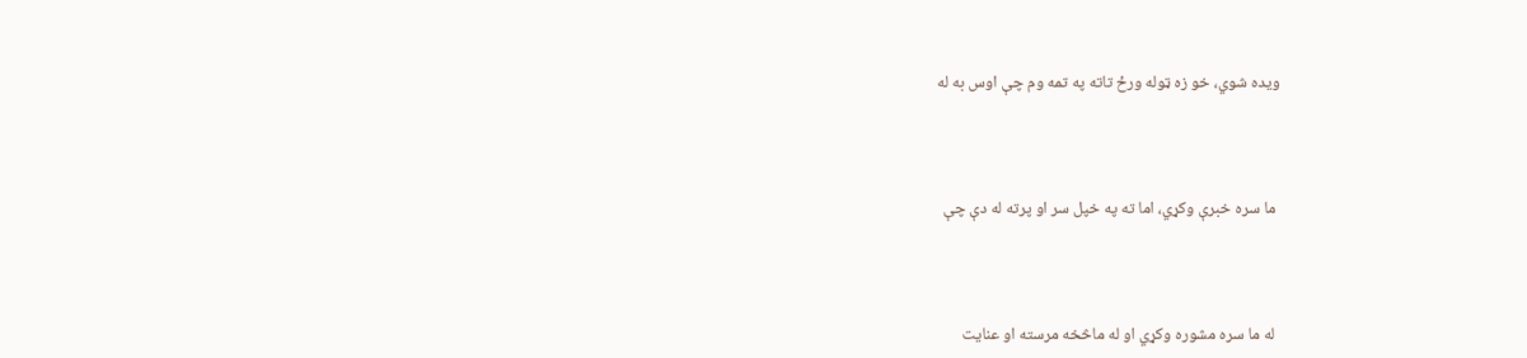ویده شوي، خو زه ټوله ورځ تاته په تمه وم چې اوس به له



 ما سره خبرې وکړي، اما ته په خپل سر او پرته له دې چې



 له ما سره مشوره وکړي او له ماڅخه مرسته او عنایت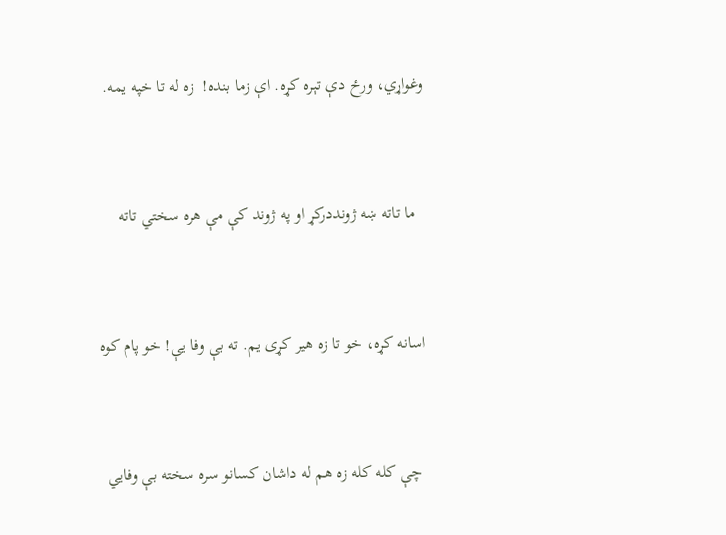وغواړي، ورځ دې تېره کړه. اې زما بنده!  زه له تا خپه یمه.



  ما تاته ښه ژونددرکړ او په ژوند کې مې هره سختي تاته



اسانه کړه، خو تا زه هیر کړی یم. ته بې وفا یې! خو پام کوه



 چې کله کله زه هم له داشان کسانو سره سخته بې وفایي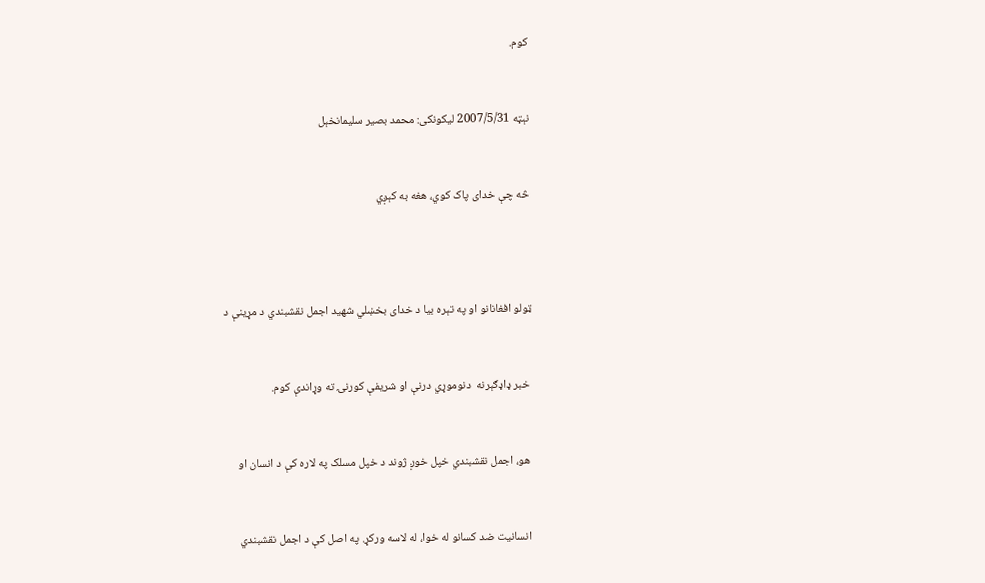کوم.



نېټه 2007/5/31 لیکونکی: محمد بصیر سلیمانخېل



څه چې خدای پاک کوي، هغه به کېږي





ټولو افغانانو او په تېره بیا د خدای بخښلي شهید اجمل نقشبندي د مړینې د



 خبر ډاډګېرنه  دنوموړي درنې او شریفې کورنۍ ته وړاندې کوم.



 هو، اجمل نقشبندي خپل خوږ ژوند د خپل مسلک په لاره کې د انسان او



 انسانیت ضد کسانو له خوا، له لاسه ورکړ. په اصل کې د اجمل نقشبندي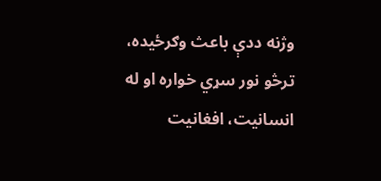وژنه ددې باعث وګرځیده، ترڅو نور سړي خواره او له انسانیت، افغانیت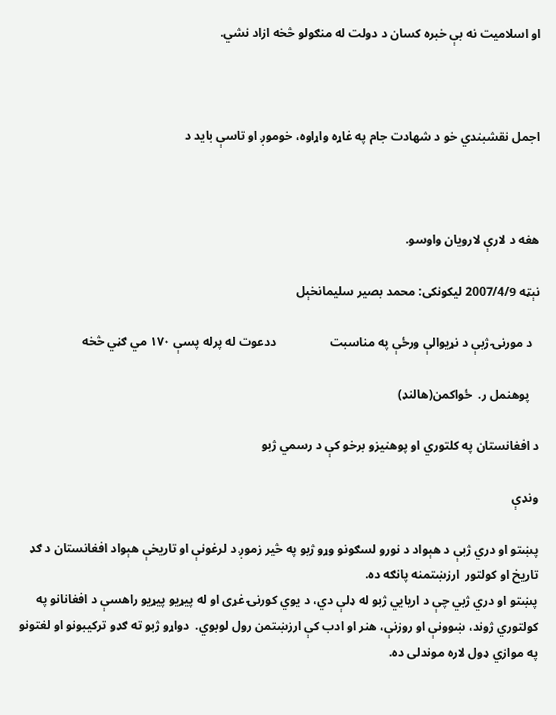او اسلامیت نه بې خبره کسان د دولت له منګولو څخه ازاد نشي.



اجمل نقشبندي خو د شهادت جام په غاړه واړاوه، خوموږ او تاسې باید د



هغه د لارې لارویان واوسو.

نېټه 2007/4/9 لیکونکی: محمد بصیر سلیمانخېل

  د مورنۍ ژبې د نړيوالې ورځې په مناسبت                 ددعوت له پرله پسې ۱۷۰ مي ګڼي څخه

   پوهنمل ر.  ځواكمن(هالنډ)

د افغانستان په كلتوري او پوهنيزو برخو كې د رسمي ژبو

ونډې

پښتو او دري ژبې د هېواد د نورو لسګونو وړو ژبو په څير زموږ د لرغونې او تاريخې هېواد افغانستان د ګډ تاريخ او كولتور  ارزښتمنه پانګه ده.
پښتو او دري ژبي چې د اريايي ژبو له ډلې دي، د يوي كورنۍ غړى او له پيړيو پيړيو راهسې د افغانانو په كولتوري ژوند، ښوونې او روزنې، هنر او ادب كې ارزښتمن رول لوبوي.  دواړو ژبو ته ګډو تركيبونو او لغتونو په موازي ډول لاره موندلى ده.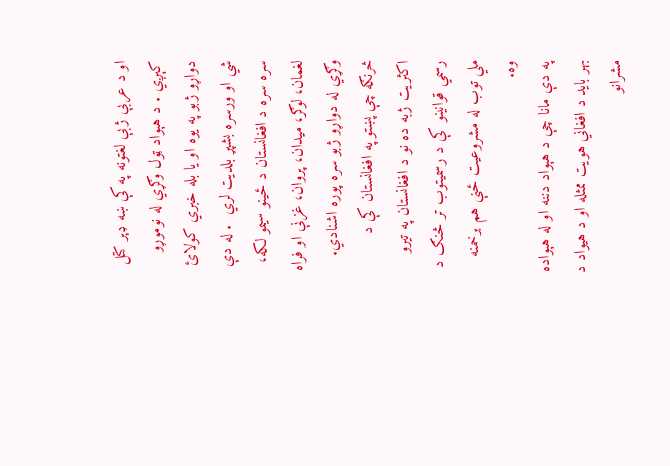او د عربې ژبې لغتونه په كې ښه ډېر كتل كېږي . د هېواد ټول وګړي له نوموړو دواړو ژبو په يوه او يا بله خبري كولائ شي او ورسره بشپړ بلديت لري  . له دې سره سره د افغانستان د ځينو سيمو لكه، لغمان، لوګر، ميدان، پروان، غزنې او فراه وګړي له دواړو ژبو سره پوره اشنادي.
څرنګه چې پښتو په افغانستان كې د اكثريت ژبه ده نو د افغانستان په تيرو رسمي قوانينو كې د رسميتوب تر څنګ د ملي توب له مشروعيت ځنې هم برخمنه وه.
په دې مانا چې د هېواد دننه او له هېواده  بهر بايد د افغاني هويت ممثله او د هيواد د مشرانو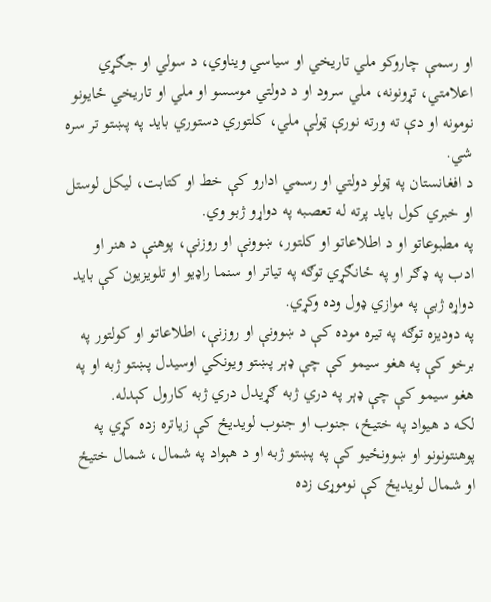او رسمې چاروكو ملي تاريخي او سياسي ويناوي، د سولي او جګړي اعلامتي، تړونونه، ملي سرود او د دولتي موسسو او ملي او تاريخي ځايونو نومونه او دې ته ورته نورې ټولې ملي، كلتوري دستوري بايد په پښتو تر سره شي.
د افغانستان په ټولو دولتي او رسمي ادارو كې خط او كتابت، ليكل لوستل او خبري كول بايد پرته له تعصبه په دواړو ژبو وي.
په مطبوعاتو او د اطلاعاتو او كلتور، ښوونې او روزنې، پوهنې د هنر او ادب په ډګر او په ځانګړي توګه په تياتر او سنما راډيو او تلويزيون كې بايد دواړه ژبې په موازي ډول وده وكړي.
په دوديزه توګه په تيره موده كې د ښوونې او روزنې، اطلاعاتو او كولتور په برخو كې په هغو سيمو كې چې ډېر پښتو ويونكي اوسيدل پښتو ژبه او په هغو سيمو كې چې ډېر په دري ژبه ګړيدل دري ژبه كارول كېدله.
لكه د هيواد په ختيځ، جنوب او جنوب لويديځ كې زياتره زده كړي په پوهنتونونو او ښوونځيو كې په پښتو ژبه او د هېواد په شمال، شمال ختيځ او شمال لويديځ كې نوموړى زده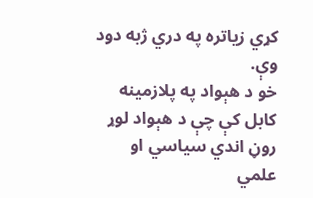كړي زياتره په دري ژبه دود وې.
خو د هېواد په پلازمينه كابل كې چې د هېواد لوړ روڼ اندي سياسي او علمي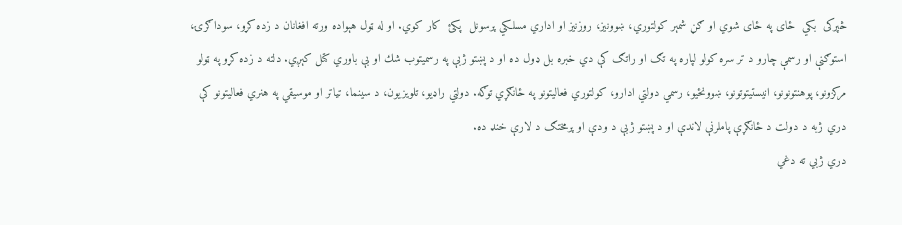څپركى  بكي  ځاى په ځاى شوي او ګڼ شمېر كولتوري، ښوونيز، روزنيز او اداري مسلكي پرسونل  پكئ  كار كوي. او له ټول هېواده ورته افغانان د زده كړو، سوداګرۍ، استوګنې او رسمې چارو د تر سره كولو لپاره په تګ او راتګ كې دي خبره بل ډول ده او د پښتو ژبې په رسميتوب شك او بې باوري كتل كېږي. دلته د زده كړو په ټولو مركزونو، پوهنتونونو، انيستيتوتونو، ښوونځيو، رسمي دولتي ادارو، كولتوري فعاليتونو په ځانګړي توګه. دولتي راډيو، تلويزيون، د سينما، تياتر او موسيقي په هنري فعاليتونو كې دري ژبه د دولت د ځانګړې پاملرنې لاندې او د پښتو ژبې د ودې او پرمختګ د لارې خنډ ده.
دري ژبي ته دغي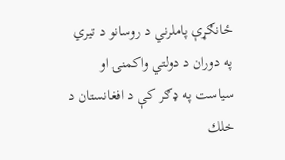ځانګړې پاملرني د روسانو د تيري په دوران د دولتي واكمنۍ او سياست په ډګر كې د افغانستان د خلك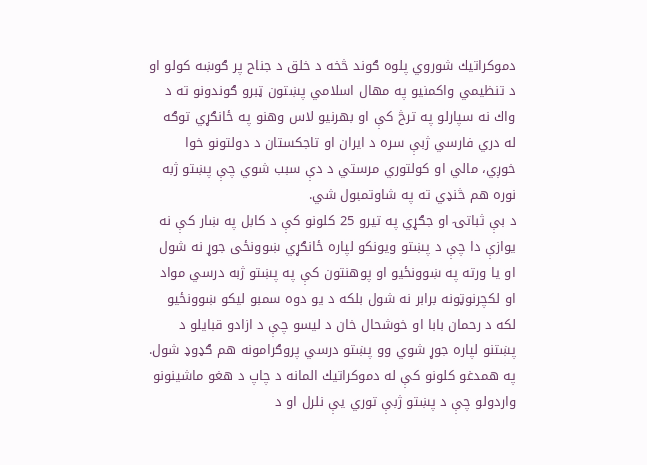دموكراتيك شوروي پلوه ګوند څخه د خلق د جناح پر ګوښه كولو او د تنظيمي واكمنيو په مهال اسلامي پښتون ټبرو ګوندونو ته د واك نه سپارلو په ترڅ كې او بهرنيو لاس وهنو په ځانګړي توګه له دري فارسي ژبې سره د ايران او تاجكستان د دولتونو خوا خوږي، مالي او كولتوري مرستي د دې سبب شوي چې پښتو ژبه نوره هم څنډي ته په شاوتمبول شي.
د بې ثباتۍ او جګړي په تيرو 25 كلونو كې د كابل په ښار كې نه يوازې دا چې د پښتو ويونكو لپاره ځانګړي ښوونځى جوړ نه شول او يا ورته په ښوونځيو او پوهنتون كې په پښتو ژبه درسي مواد او لكچرنوټونه برابر نه شول بلكه د يو دوه سمبو ليكو ښوونځيو لكه د رحمان بابا او خوشحال خان د ليسو چې د ازادو قبايلو د پښتنو لپاره جوړ شوي وو پښتو درسي پروګرامونه هم ګډوډ شول.
په همدغو كلونو كې له دموكراتيك المانه د چاپ د هغو ماشينونو واردولو چې د پښتو ژبې توري يې نلرل او د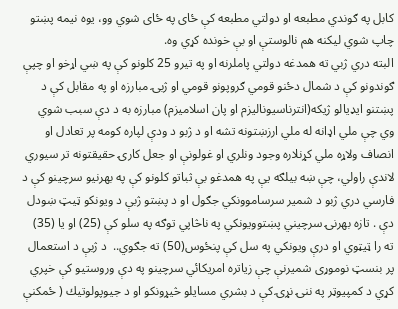كابل په ګوندي مطبعه او دولتي مطبعه كې ځاى په ځاى شوي وو، يوه نيمه پښتو چاپ شوي ليكنه هم نالوستې او بې خونده كړي وه.
البته دري ژبي ته همدغه دولتي پاملرنه او په تيرو 25 كلونو كې په ښي اړخو او چپې ګوندونو كې د شمال دځنو قومي ګروپونو قومي او ژبۍ مبارزه او په مقابل كې د پښتنو ايډيالو ژيكه(انترناسيوناليزم او پان اسلاميزم) مبارزه به د دې سبب شوي وي چې ملي اډانه له ملي ارزښتونه تشه او د ژبو د ودې لپاره كومه پر تعادل او انصاف ولاړه ملي كړنلاره وجود ونلري او غولونې او جعل كارۍ حقيقتونه تر سيوري لاندې راولي، چې ښه بيلګه يې په همدغو بې ثباتو كلونو كې په بهرنيو سرچينو كې د فارسي دري ژبو د شمير سرساموونكي جګول او د پښتو ژبې د ويونكو ټيټ ښودل دې . تازه بهرنۍ سرچيني پښتوويونكي په ناڅاپي توګه په سلو كې (25) او يا (35) ته را ټيټوي او درې ويونكي په سل كې پنځوس(50) ته جګوي..  د ژبې د استعمال پر بنسټ نوموړى شميرنې چې زياتره امريكائي سرچينو په دې وروستيو كې خپري كړي د كمپيوټر په ننۍ نړۍ كې د بشري مسايلو څيړونكو او د جيوپولوتيك ( ځمكنې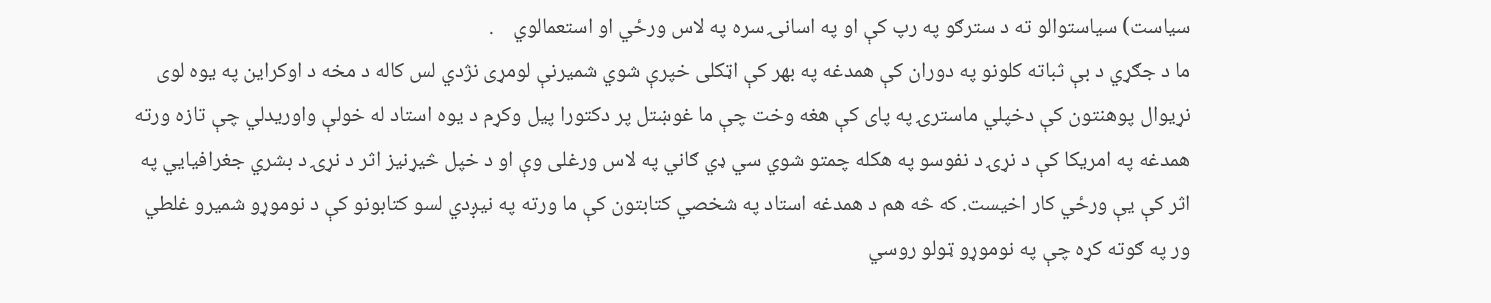سياست) سياستوالو ته د سترګو په رپ كې او په اسانۍ سره په لاس ورځي او استعمالوي    .
ما د جګړي د بې ثباته كلونو په دوران كې همدغه په بهر كې اټكلى خپرې شوي شميرنې لومړى نژدي لس كاله د مخه د اوكراين په يوه لوى نړيوال پوهنتون كې دخپلي ماسترۍ په پاى كې هغه وخت چې ما غوښتل پر دكتورا پيل وكړم د يوه استاد له خولې واوريدلي چې تازه ورته همدغه په امريكا كې د نړۍ د نفوسو په هكله چمتو شوي سي ډي ګاني په لاس ورغلى وې او د خپل څيړنيز اثر د نړۍ د بشري جغرافيايي په اثر كې يې ورځي كار اخيست. كه څه هم د همدغه استاد په شخصي كتابتون كې ما ورته په نيږدي لسو كتابونو كې د نوموړو شميرو غلطي ور په ګوته كړه چې په نوموړو ټولو روسي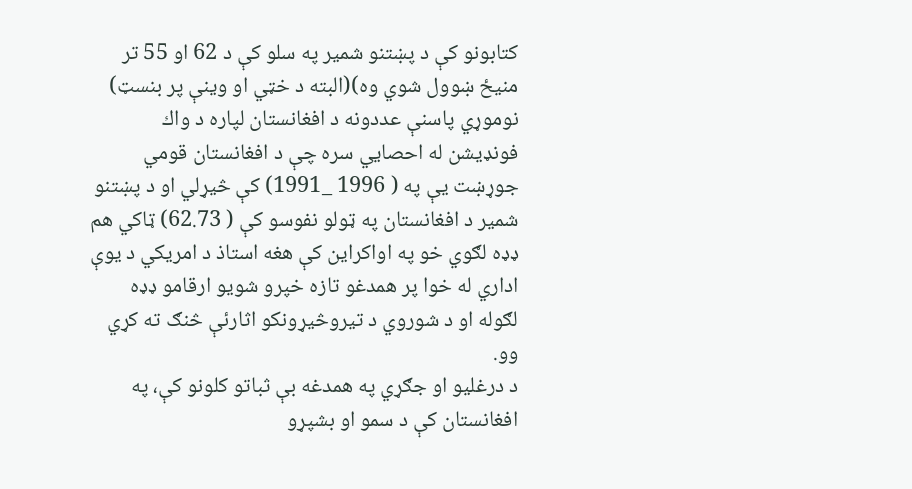كتابونو كې د پښتنو شمير په سلو كې د 62 او 55 تر منيځ ښوول شوي وه)(البته د خټي او وينې پر بنسټ)  نوموړي پاسنې عددونه د افغانستان لپاره د واك فونډيشن له احصايي سره چې د افغانستان قومي جوړښت يې په ( 1996 _1991) كې څيړلي او د پښتنو شمير د افغانستان په ټولو نفوسو كې ( 62.73) ټاكي هم ډډه لګوي خو په اواكراين كې هغه استاذ د امريكي د يوې اداري له خوا پر همدغو تازه خپرو شويو ارقامو ډډه لګوله او د شوروي د تيروڅيړونكو اثارئې څنګ ته كړي وو.
د درغليو او جګړي په همدغه بې ثباتو كلونو كې، په افغانستان كې د سمو او بشپړو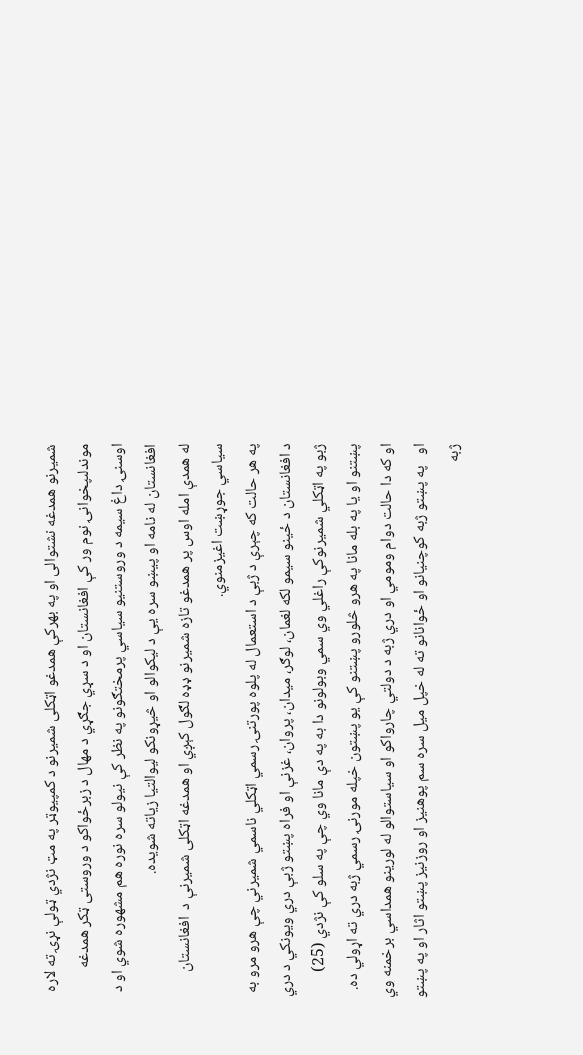شميرنو همدغه نشتوالى او په بهركې همدغو اټكلى شميرنو د كمپيوټر په مټ نژدي ټولې نړۍ ته لاره موندلىپخوانۍ نوم ور كې افغانستان او د سړي جګړي د مهال د زبرځواكو د وروستى ټكر همدغه اوسنۍ داغ سيمه د وروستنيو سياسي پرمختګونو په نظر كې نيولو سره نوره هم مشهوره شوي او د افغانستان له نامه او پيښو سره يې د ليكوالو او څيړونكو ليوالتيا زياته شويده.
له همدې امله اوس پر همدغو تازه شميرنو ډډه لګول كېږي او همدغه اټكلى شميرنې د  افغانستان سياسي جوړښت اغيزمنوي.
په هر حالت كه چېرې د ژبې د استعمال له پلوه پورتنۍ رسمي اټكلي ناسمي شميرني چې هرو مرو به د افغانستان د ځينو سيمو لكه لغمان، لوګر، ميدان، پروان، غزنې او فراه پښتو ژبې دري ويونكي د دري ژبو په اټكلي شميرنوكې راغلي وي سمي وبولونو دا به په دې مانا وي چې په سلو كې نژدي (25) پښتنو او يا په بله مانا په هرو څلورو پښتنو كې يو پښتون خپله مورنۍ رسمي ژبه دري ته اړولي ده.
او كه دا حالت دوام ومومي او دري ژبه د دولتي چارواكو او سياستوالو له لورينو همداسي برخمنه وي او   په پښتو ژبه كوچنيانو او ځوانانو ته له خپل ميل سره سم پوهنيز او روزنيز پښتو اثار او په پښتو ژبه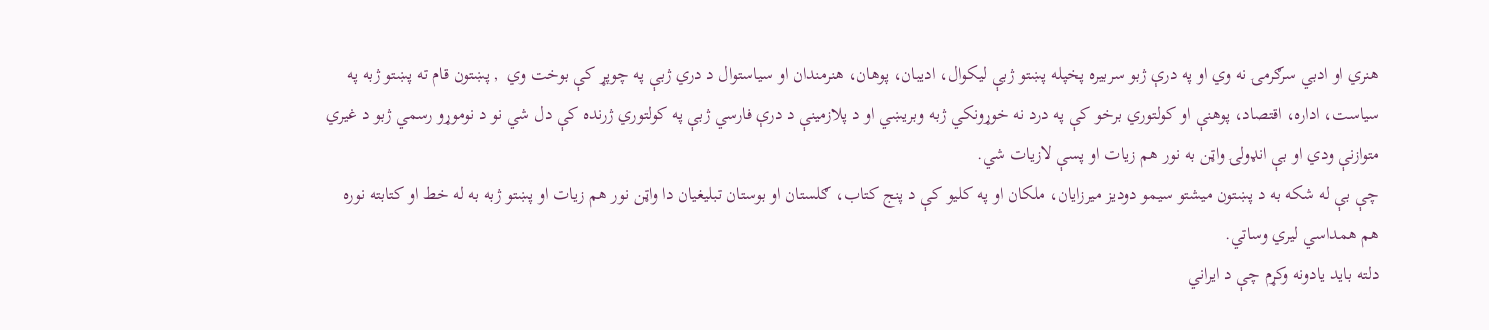هنري او ادبي سرګرمۍ نه وي او په درې ژبو سربيره پخپله پښتو ژبې ليكوال، اديبان، پوهان، هنرمندان او سياستوال د دري ژبې په چوپړ كې بوخت وي  , پښتون قام ته پښتو ژبه په سياست، اداره، اقتصاد، پوهنې او كولتوري برخو كې په درد نه خوړونكي ژبه وبريښي او د پلازمينې د درې فارسي ژبې په كولتوري ژرنده كې دل شي نو د نوموړو رسمي ژبو د غيري متوازنې ودي او بې انډولۍ واټن به نور هم زيات او پسې لازيات شي.
چې بې له شكه به د پښتون ميشتو سيمو دوديز ميرزايان، ملكان او په كليو كې د پنج كتاب، ګلستان او بوستان تبليغيان دا واټن نور هم زيات او پښتو ژبه به له خط او كتابته نوره هم همداسي ليري وساتي.
دلته بايد يادونه وكړم چې د ايراني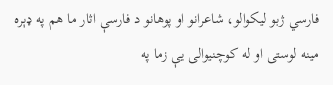فارسي ژبو ليكوالو، شاعرانو او پوهانو د فارسې اثار ما هم په ډېره مينه لوستى او له كوچنيوالى يې زما په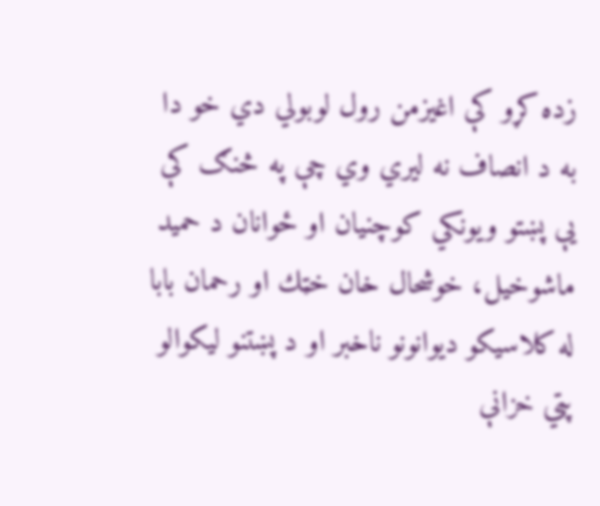زده كړو كې اغيزمن رول لوبولي دي خو دا به د انصاف نه ليري وي چې په څنګ كې يې پښتو ويونكي كوچنيان او ځوانان د حميد ماشوخيل، خوشحال خان خټك او رحمان بابا له كلاسيكو ديوانونو ناخبر او د پښتنو ليكوالو پټي خزانې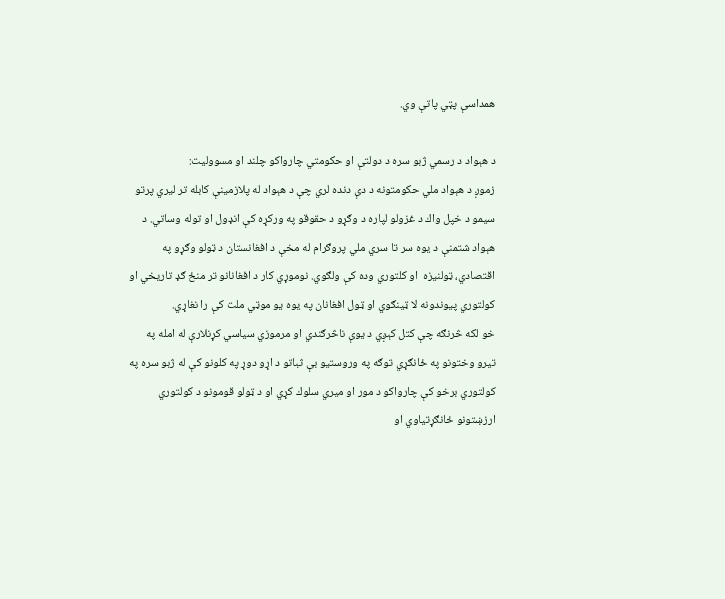همداسې پټي پاتې وي.

د هېواد د رسمي ژبو سره د دولتې او حكومتي چارواكو چلند او مسووليت:
زموږ د هېواد ملي حكومتونه د دې دنده لري چې د هېواد له پلازمينې كابله تر ليري پرتو سيمو د خپل واك د غزولو لپاره د وګړو د حقوقو په وركړه كې انډول او توله وساتي. د هېواد شتمنې د يوه سر تا سري ملي پروګرام له مخې د افغانستان د ټولو وګړو په اقتصادي، ټولنيزه  او كلتوري وده كې ولګوي. نوموړي كار د افغانانو تر منځ ګډ تاريخي او كولتوري پيوندونه لا ټينګوي او ټول افغانان په يوه يو موټي ملت كې را نغاړي.
خو لكه څرنګه چې كتل كېږي د يوې ناڅرګندي او مرموزي سياسي كړنلارې له امله په تيرو وختونو په ځانګړي توګه په وروستيو بې ثباتو د اړو دوړ په كلونو كې له ژبو سره په كولتوري برخو كې چارواكو د مور او ميري سلوك كړي او د ټولو قومونو د كولتوري ارزښتونو ځانګړتياوي او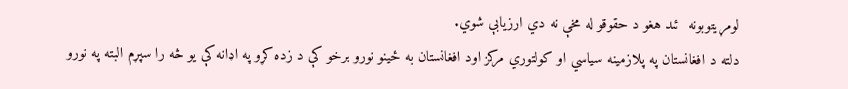لومړيتوبونه  ئىد هغو د حقوقو له مخې نه دي ارزيابې شوي.
دلته د افغانستان په پلازمينه سياسي او كولتوري مركز اود افغانستان به ځينو نورو برخو كې د زده كړو په اډانه كې يو څه را سپړم البته په نورو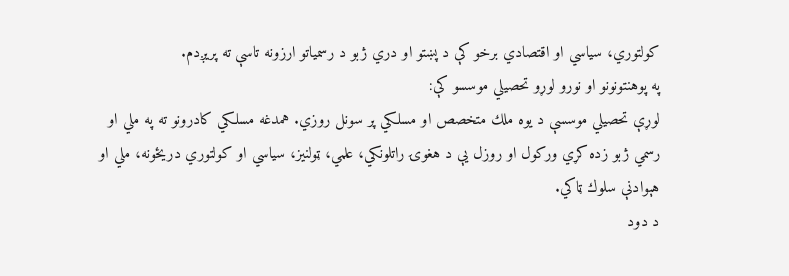كولتوري، سياسي او اقتصادي برخو كې د پښتو او دري ژبو د رسمياتو ارزونه تاسې ته پريږدم.
په پوهنتونونو او نورو لوړو تحصيلي موسسو كې:
لوړې تحصيلي موسسې د يوه ملك متخصص او مسلكي پر سونل روزي. همدغه مسلكي كادرونو ته په ملي او رسمي ژبو زده كړي وركول او روزل يې د هغوۍ راتلونكي، علمي، ټولنيز، سياسي او كولتوري دريځونه، ملي او هېوادنې سلوك ټاكي.
د دود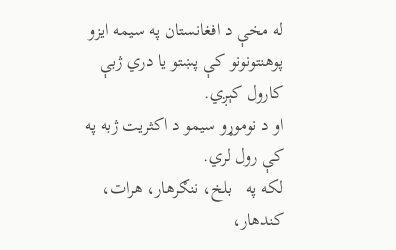له مخې د افغانستان په سيمه ايزو پوهنتونونو كې پښتو يا دري ژبې كارول كېږي.
او د نوموړو سيمو د اكثريت ژبه په كې رول لري.
لكه په   بلخ، ننګرهار، هرات، كندهار،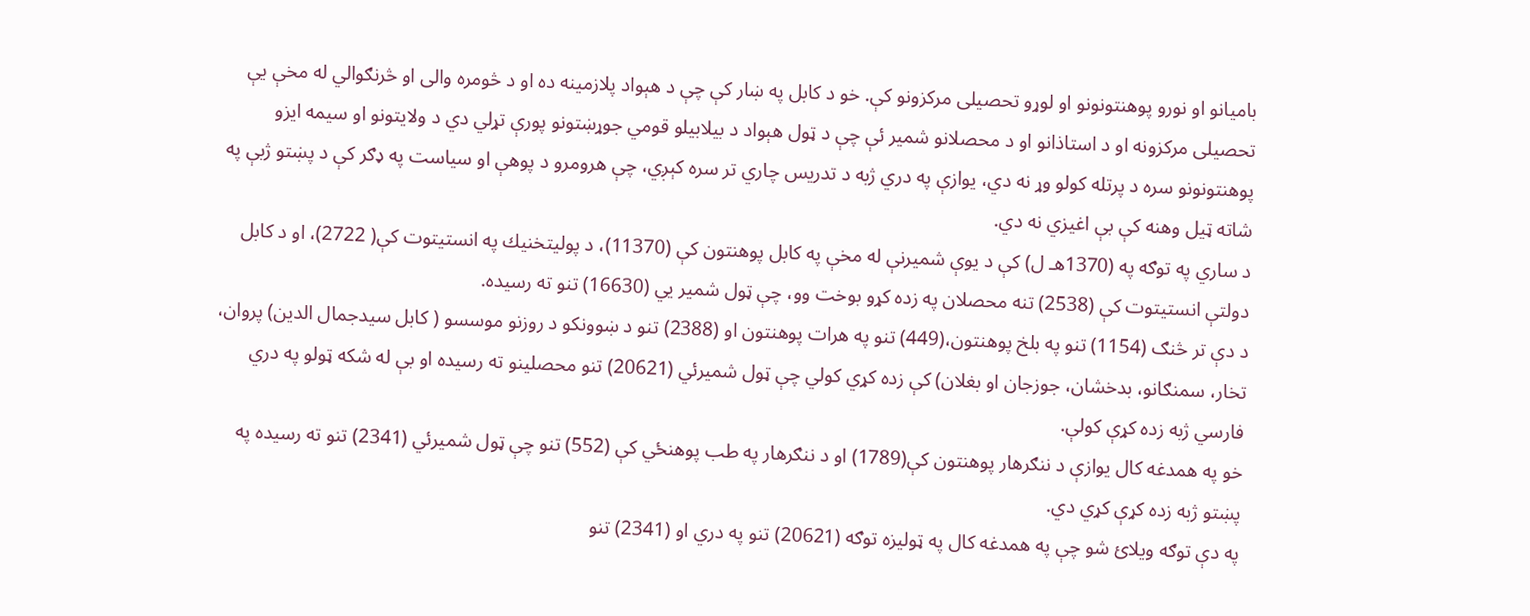باميانو او نورو پوهنتونونو او لوړو تحصيلى مركزونو كې. خو د كابل په ښار كې چې د هېواد پلازمينه ده او د څومره والى او څرنګوالي له مخې يې تحصيلى مركزونه او د استاذانو او د محصلانو شمير ئې چې د ټول هېواد د بيلابيلو قومي جوړښتونو پورې تړلي دي د ولايتونو او سيمه ايزو پوهنتونونو سره د پرتله كولو وړ نه دي، يوازې په دري ژبه د تدريس چاري تر سره كېږي، چې هرومرو د پوهې او سياست په ډګر كې د پښتو ژبې په شاته ټيل وهنه كې بې اغيزي نه دي.
د ساري په توګه په (1370هـ ل) كې د يوې شميرنې له مخې په كابل پوهنتون كې (11370)، د پوليتخنيك په انستيتوت كې( 2722)، او د كابل دولتې انستيتوت كې (2538) تنه محصلان په زده كړو بوخت وو، چې ټول شمير يي (16630) تنو ته رسيده.
د دې تر څنګ (1154) تنو په بلخ پوهنتون،(449) تنو په هرات پوهنتون او (2388) تنو د ښوونكو د روزنو موسسو ( كابل سيدجمال الدين) پروان، تخار، سمنګانو، بدخشان، جوزجان او بغلان) كې زده كړي كولي چې ټول شميرئي (20621) تنو محصلينو ته رسيده او بې له شكه ټولو په دري فارسي ژبه زده كړې كولې.
خو په همدغه كال يوازې د ننګرهار پوهنتون كې(1789) او د ننګرهار په طب پوهنځي كې (552) تنو چې ټول شميرئي (2341) تنو ته رسيده په پښتو ژبه زده كړې كړي دي.
په دې توګه ويلائ شو چې په همدغه كال په ټوليزه توګه (20621) تنو په دري او (2341) تنو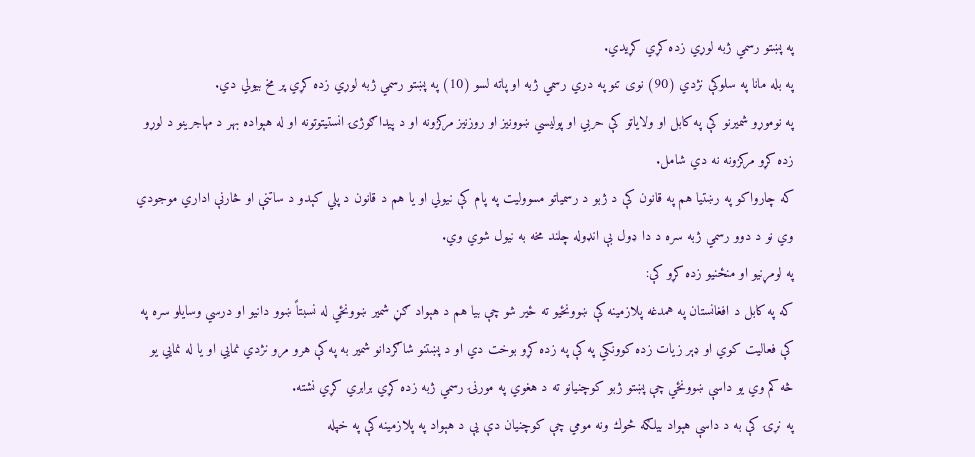په پښتو رسمي ژبه لوړي زده كړي كړيدي.
په بله مانا په سلوكې نژدي (90) نوى تنو په دري رسمي ژبه او پاته لسو (10) په پښتو رسمي ژبه لوړي زده كړي پر مخ بيولي دي.
په نوموړو شميرنو كې په كابل او ولاياتو كې حربي او پوليسي ښوونيز او روزنيز مركزونه او د پيداګوژۍ انستيتوتونه او له هېواده بهر د مهاجرينو د لوړو زده كړو مركزونه نه دي شامل.
كه چارواكو په رښتيا هم په قانون كې د ژبو د رسمياتو مسووليت په پام كې نيولي او يا هم د قانون د پلي كېدو د ساتنې او څارنې اداري موجودي وي نو د دوو رسمي ژبه سره د دا ډول بې انډوله چلند مخه به نيول شوي وي.
په لومړنيو او منځنيو زده كړو كې:
كه په كابل د افغانستان په همدغه پلازمينه كې ښوونځيو ته ځير شو چې بيا هم د هېواد ګڼ شمير ښوونځي له نسبتاً ښوو دانيو او درسي وسايلو سره په كې فعاليت كوي او ډېر زيات زده كوونكي په كې په زده كړو بوخت دي او د پښتنو شاګردانو شمير به په كې هرو مرو نژدي نمايي او يا له نمايي يو څه كم وي يو داسې ښوونځي چې پښتو ژبو كوچنيانو ته د هغوي په مورنۍ رسمي ژبه زده كړي برابري كړي نشته.
په نړۍ كې به د داسې هېواد بيلګه څوك ونه مومي چې كوچنيان دې يې د هېواد په پلازمينه كې په خپله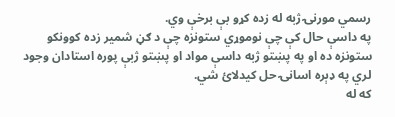رسمي مورنۍ ژبه له زده كړو بې برخې وي.
په داسې حال كې چې نوموړي ستونزه چې د ګڼ شمير زده كوونكو ستونزه ده او په پښتو ژبه داسې مواد او پښتو ژبې پوره استادان وجود لري په ډېره اسانۍ حل كيدلائ شي.
كه له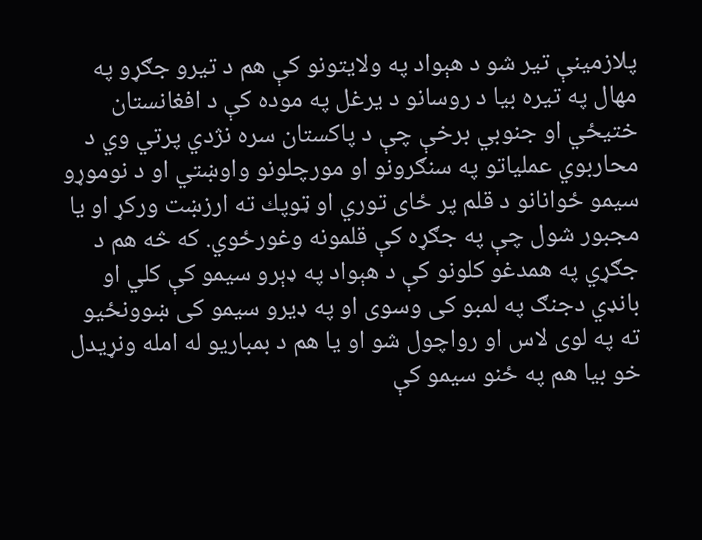پلازمينې تير شو د هېواد په ولايتونو كې هم د تيرو جګړو په مهال په تيره بيا د روسانو د يرغل په موده كې د افغانستان ختيځي او جنوبي برخې چې د پاكستان سره نژدي پرتي وي د محاربوي عملياتو په سنګرونو او مورچلونو واوښتي او د نوموړو سيمو ځوانانو د قلم پر ځاى توري او ټوپك ته ارزښت وركړ او يا مجبور شول چې په جګړه كې قلمونه وغورځوي. كه څه هم د جګړي په همدغو كلونو كې د هېواد په ډېرو سيمو كې كلي او بانډي دجنګ په لمبو كى وسوى او په ډيرو سيمو كى ښوونځيو ته په لوى لاس او رواچول شو او يا هم د بمباريو له امله ونړيدل خو بيا هم په ځنو سيمو كې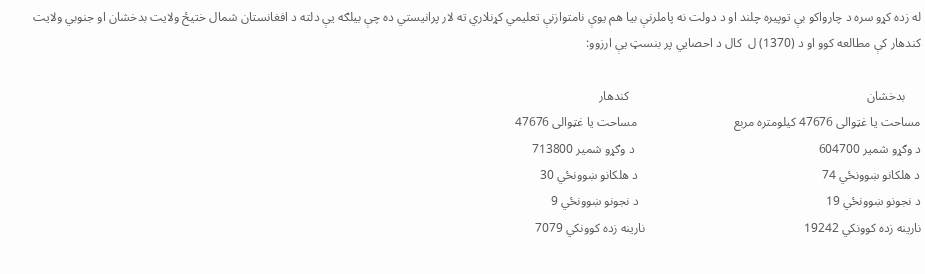له زده كړو سره د چارواكو بې توپيره چلند او د دولت نه پاملرنې بيا هم يوې نامتوازنې تعليمي كړنلاري ته لار پرانيستي ده چې بيلګه يې دلته د افغانستان شمال ختيځ ولايت بدخشان او جنوبي ولايت كندهار كې مطالعه كوو او د (1370) ل  كال د احصايي پر بنسټ يې ارزوو:

     بدخشان                                                                            كندهار
مساحت يا غټوالى 47676 كيلومتره مربع                               مساحت يا غټوالى 47676
د وګړو شمير 604700                                                           د وګړو شمير 713800
د هلكانو ښوونځي 74                                                           د هلكانو ښوونځي 30
د نجونو ښوونځي 19                                                            د نجونو ښوونځي 9
نارينه زده كوونكي 19242                                                   نارينه زده كوونكي 7079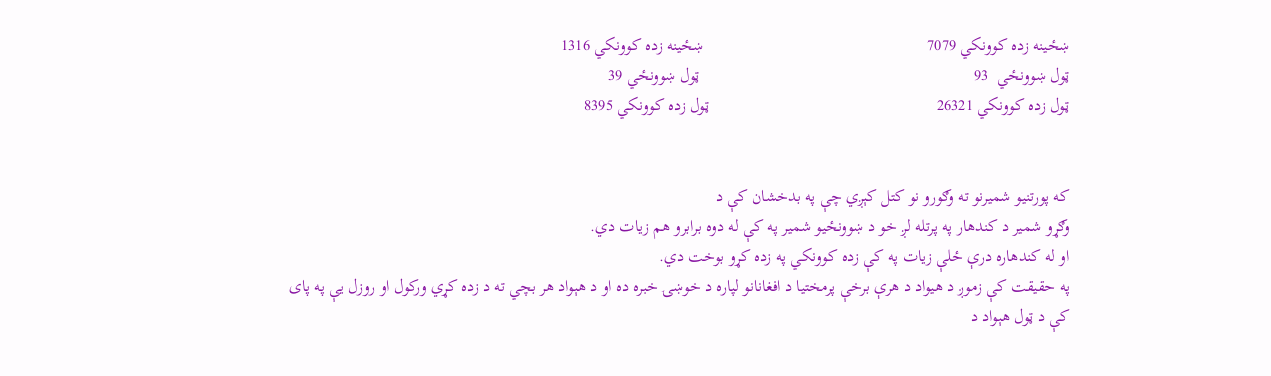ښځينه زده كوونكي 7079                                                    ښځينه زده كوونكي 1316
ټول ښوونځي  93                                                                ټول ښوونځي 39
ټول زده كوونكي 26321                                                     ټول زده كوونكي 8395


كه پورتنيو شميرنو ته وګورو نو كتل كېږي چې په بدخشان كې د
وګړو شمير د كندهار په پرتله لږ خو د ښوونځيو شمير په كې له دوه برابرو هم زيات دي.
او له كندهاره درې ځلې زيات په كې زده كوونكي په زده كړو بوخت دي.
په حقيقت كې زموږ د هيواد د هرې برخې پرمختيا د افغانانو لپاره د خوښۍ خبره ده او د هېواد هر بچي ته د زده كړي وركول او روزل يې په پاى كې د ټول هېواد د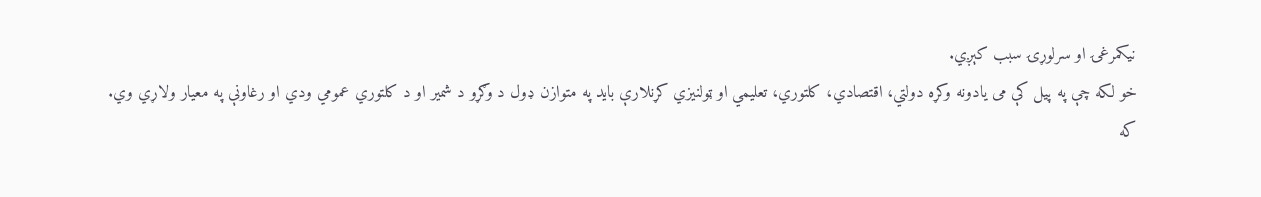نيكمرغۍ او سرلوړۍ سبب كېږي.
خو لكه چې په پيل كې مى يادونه وكړه دولتي، اقتصادي، كلتوري، تعليمي او ټولنيزي كړنلارې بايد په متوازن ډول د وګړو د شمير او د كلتوري عمومي ودي او رغاونې په معيار ولاړي وي.
كه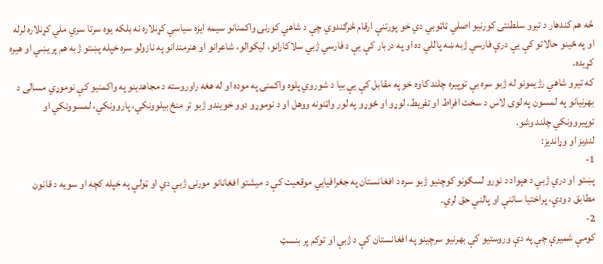څه هم كندهار د تيرو سلطنتى كورنيو اصلي ټاټوبي دي خو پورتنې ارقام څرګندوي چې د شاهي كورنۍ واكمنانو سيمه ايزه سياسي كړنلاره نه بلكه يوه سرتا سري ملي كړنلاره لرله او په ځينو حالاتو كې يې درې فارسي ژبه ښه پاللي ده او په دربار كې يې د فارسي ژبي سلاكارانو، ليكوالو، شاعرانو او هنرمندانو په نازولو سره خپله پښتو ژبه هم پريښي او هيره كړيده.
كه تيرو شاهي رژيمونو له ژبو سره بې توپيره چلند كاوه خو په مقابل كې يې بيا د شوروي پلوه واكمنۍ په موده او له هغه راوروسته د مجاهدينو په واكمنيو كې نوموړي مسالى د بهرنيانو په لمسون په لوى لاس د سخت افراط او تفريط، لوړو او ځوړو په لور واټنونه ووهل او د نوموړو دوو خويندو ژبو تر منځ بيلوونكي، پاروونكي، لمسوونكي او توپيروونكي چلند وشو.
لنډيز او وړانديز:
1-
پښتو او دري ژبې د هېواد د نورو لسګونو كوچنيو ژبو سره د افغانستان په جغرافيايي موقعيت كې د ميشتو افغانانو مورنۍ ژبې دي او ټولې په خپله كچه او سويه د قانون مطابق د ودې، پراختيا ساتنې او پالنې حق لري.
2-
كومې شميرې چې په دې وروستيو كې بهرنيو سرچينو په افغانستان كې د ژبې او توكم پر بنسټ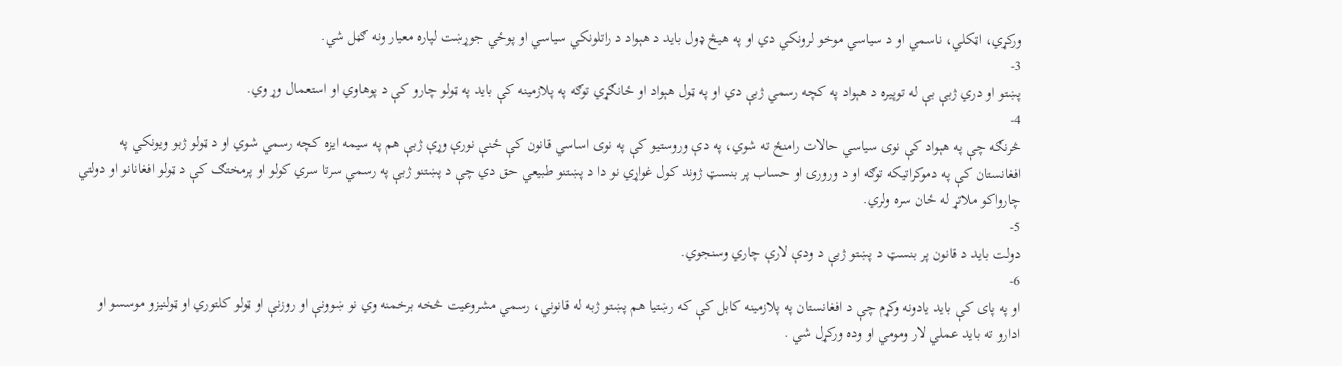وركړي، اټكلي، ناسمي او د سياسي موخو لرونكي دي او په هيڅ ډول بايد د هېواد د راتلونكي سياسي او پوځي جوړښت لپاره معيار ونه ګڼل شي.
3-
پښتو او دري ژبې بې له توپيره د هېواد په كچه رسمي ژبې دي او په ټول هېواد او ځانګړي توګه په پلازمينه كې بايد په ټولو چارو كې د پوهاوي او استعمال وړ وي.
4-
څرنګه چې په هېواد كې نوى سياسي حالات رامنځ ته شوي، په دې وروستيو كې په نوى اساسي قانون كې ځنې نورې وړې ژبې هم په سيمه ايزه كچه رسمي شوي او د ټولو ژبو ويونكي په افغانستان كې په دموكراتيكه توګه او د ورورۍ او حساب پر بنسټ ژوند كول غواړي نو دا د پښتنو طبيعي حق دي چې د پښتنو ژبې په رسمي سرتا سري كولو او پرمختګ كې د ټولو افغانانو او دولتي چارواكو ملاتړ له ځان سره ولري.
5-
دولت بايد د قانون پر بنسټ د پښتو ژبې د ودې لارې چاري وسنجوي.
6-
او په پاى كې بايد يادونه وكړم چې د افغانستان په پلازمينه كابل كې كه رښتيا هم پښتو ژبه له قانوني، رسمي مشروعيت څخه برخمنه وي نو ښوونې او روزنې او ټولو كلتوري او ټولنيزو موسسو او ادارو ته بايد عملي لار ومومي او وده وركړل شي .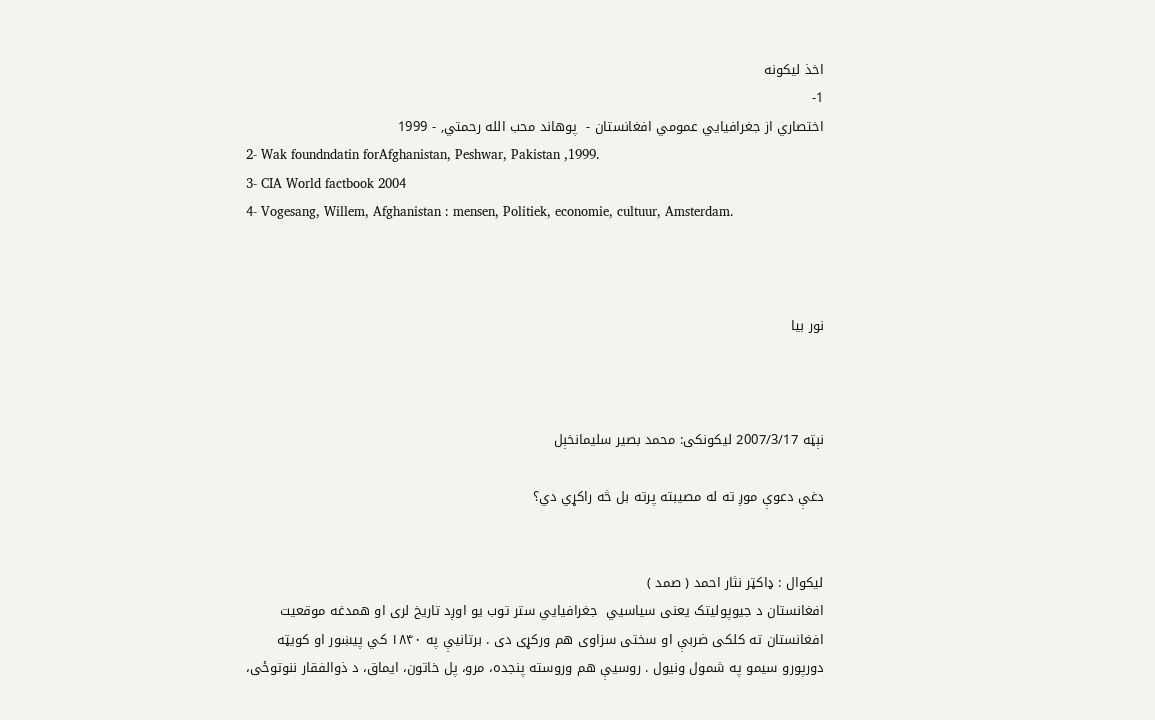اخذ ليكونه
1-
اختصاري از جغرافيايي عمومي افغانستان -  پوهاند محب الله رحمتي, - 1999
2- Wak foundndatin forAfghanistan, Peshwar, Pakistan ,1999.
3- CIA World factbook 2004
4- Vogesang, Willem, Afghanistan : mensen, Politiek, economie, cultuur, Amsterdam.



نور بیا



نېټه 2007/3/17 لیکونکی: محمد بصیر سلیمانخېل

دغې دعوې موږ ته له مصیبته پرته بل څه راکړي دي؟


لیکوال : ډاکټر نثار احمد ( صمد )
افغانستان د جیوپولیتک یعنی سیاسیي  جغرافیایي ستر توب یو اوږد تاریخ لری او همدغه موقعیت افغانستان ته کلکی ضربې او سختی سزاوی هم ورکړی دی . برتانیې په ۱۸۴۰ کي پيښور او کويټه دورپورو سیمو په شمول ونیول . روسیې هم وروسته پنجده، مرو، پل خاتون، ایماق، د ذوالفقار ننوتوځی،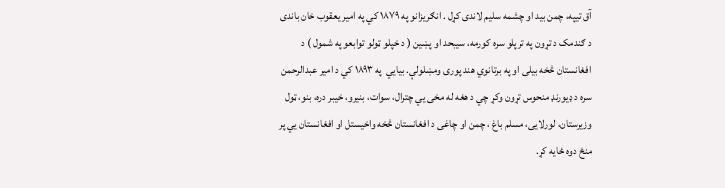آق تیپه، چمن بید او چشمه سلیم لاندی کړل . انګریزانو په ۱۸۷۹ کي په امیر یعقوب خان باندی د ګندمک د تړون په ترپلو سره کورمه، سیبحد او پښین ( د خپلو ټولو توابعو په شمول ) د افغانستان څخه بیلی او په برتانوي هند پوری ومښلولې. بیایي  په ۱۸۹۳ کي د امیر عبدالرحمن سره د ډیورنډ منحوس تړون وکړ چي د هغه له مخی یي چترال، سوات، بنیرو، خیبر دره، بنو، ټول وزیرستان، لورلایی، مسلم باغ ، چمن او چاغی د افغانستان څخه واخیستل او افغانستان یي پر منځ دوه ځایه کړ.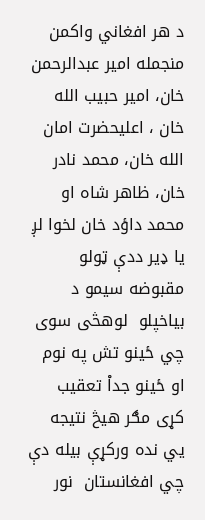د هر افغاني واکمن منجمله امیر عبدالرحمن خان، امیر حبیب الله خان ، اعلیحضرت امان الله خان، محمد نادر خان، ظاهر شاه او محمد داؤد خان لخوا لږ یا ډیر ددې ټولو مقبوضه سیمو د بیاخپلو  لوهڅی سوی چي ځینو تش په نوم او ځینو جداْ تعقیب کړی مګر هیڅ نتیجه یي نده ورکړې بیله دې چي افغانستان  نور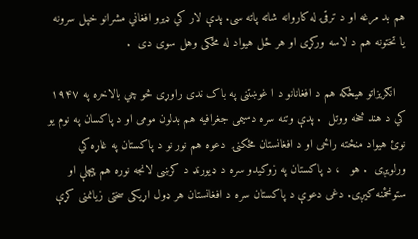هم بد مرغه او د ترقۍ له کاروانه شاته پاته سی. پدې لار کي ډیرو افغاني مشرانو خپل سرونه یا تختونه هم د لاسه ورکړی او هر ځل هیواد له مځکی وهل سوی دی  .

   انګریزاتو هیڅکه هم د افغانانو د ا غوښتنی په باک ندی راوړی څو چي بالاخره په ۱۹۴۷ کي د هند څخه ووتل  . پدې وتنه سره دسیمی جغرافیه هم بدلون مومی او د پاکسان په نوم یو نوئ هیواد منځته راځی او د افغانستان مځکنۍ  دعوه هم نور نو د پاکستان په غاړه کي ورلویږی  . هو   ، د پاکستان په زوکیدو سره د ډیورنډ د کرښی لانجه نوره هم پیچلې او ستونځمنه کیږی. دغی دعوې د پاکستان سره د افغانستان هر ډول اړیکی سختی زیانمنی کړې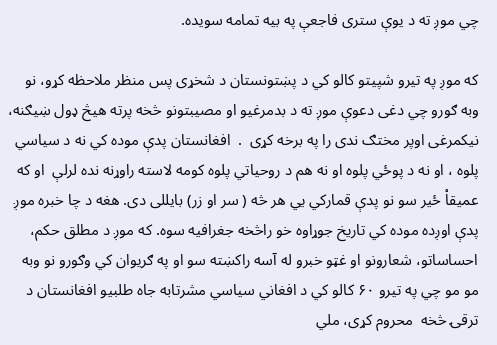چي موږ ته د یوې ستری فاجعې په بیه تمامه سویده.

که موږ په تیرو شپیتو کالو کي د پښتونستان د شخړی پس منظر ملاحظه کړو، نو وبه ګورو چي دغی دعوې موږ ته د بدمرغیو او مصیبتونو څخه پرته هیڅ ډول ښیګنه، نیکمرغی اوپر مختګ ندی را په برخه کړی  .  افغانستان پدې موده کي نه د سیاسي پلوه ، او نه د پوځي پلوه او نه هم د روحیاتي پلوه کومه لاسته راوړنه نده لرلې  او که عمیقاْ ځیر سو نو پدې قمارکي یي هر څه ( سر او زر) بایللی دی. هغه د چا خبره موږ پدې اوږده موده کي تاریخ جوړاوه خو راڅخه جغرافیه سوه. که موږ د مطلق حکم، احساساتو، شعارونو او غټو خبرو له آسه راکښته سو او په ګریوان کي وګورو نو وبه مو مو چي په تیرو ۶۰ کالو کي د افغاني سیاسي مشرتابه جاه طلبیو افغانستان د ترقۍ څخه  محروم کړی، ملي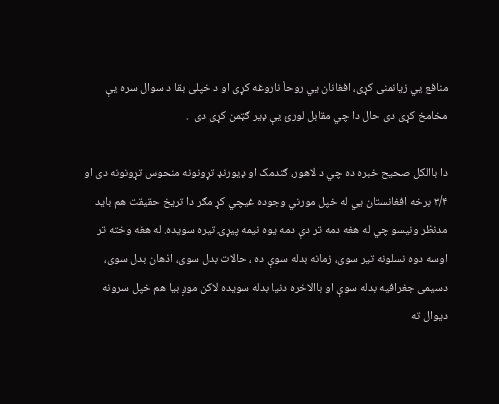منافع يي زیانمنی کړی، افغانان یي روحاْ ناروغه کړی او د خپلی بقا د سوال سره يې مخامخ کړی دی حال دا چي مقابل لورئ يې ډیر ګټمن کړی دی  .

دا باالکل صحیح خبره ده چي د لاهور، ګندمک او ډیورنډ تړونونه منحوس تړونونه دی او ۳/۴ برخه افغانستان یي له خپل مورني وجوده غیچي کړ مګر دا تریخ حقیقت هم باید مدنظر ونیسو چي له هغه دمه تر دې دمه یوه نیمه پیړۍ تیره سویده. له هغه وخته تر اوسه دوه نسلونه تیر سوی، زمانه بدله سوې ده ، حالات بدل سوی، اذهان بدل سوی، دسیمی جغرافیه بدله سوې او باالاخره دنیا بدله سویده لاکن موږ بیا هم خپل سرونه دیوال ته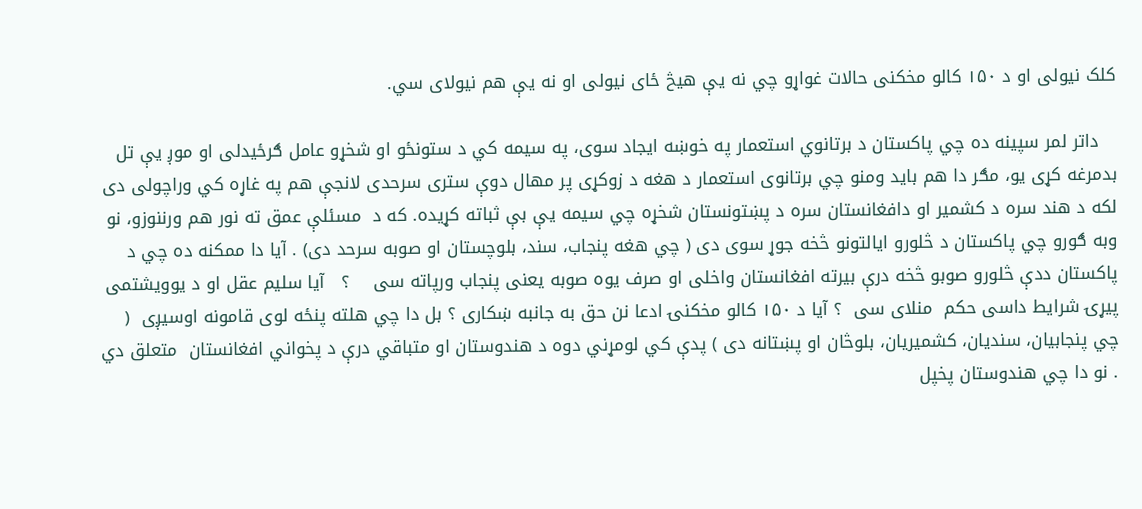کلک نیولی او د ۱۵۰ کالو مخکنی حالات غواړو چي نه يې هیڅ ځای نیولی او نه یې هم نیولای سي.

   داتر لمر سپینه ده چي پاکستان د برتانوي استعمار په خوښه ایجاد سوی، په سیمه کي د ستونځو او شخړو عامل ګرځیدلی او موږ یې تل بدمرغه کړی یو، مګر دا هم باید ومنو چي برتانوی استعمار د هغه د زوکړی پر مهال دوې ستری سرحدی لانجې هم په غاړه کي وراچولی دی لکه د هند سره د کشمیر او دافغانستان سره د پښتونستان شخړه چي سیمه یې بې ثباته کړیده. که د  مسئلې عمق ته نور هم ورننوزو، نو وبه ګورو چي پاکستان د څلورو ایالتونو څخه جوړ سوی دی ( چي هغه پنجاب، سند، بلوچستان او صوبه سرحد دی) . آیا دا ممکنه ده چي د پاکستان ددې څلورو صوبو څخه درې بیرته افغانستان واخلی او صرف یوه صوبه یعنی پنجاب ورپاته سی    ؟   آیا سلیم عقل او د یوویشتمی پیړۍ شرایط داسی حکم  منلای سی  ؟ آیا د ۱۵۰ کالو مخکنۍ ادعا نن حق به جانبه ښکاری ؟ بل دا چي هلته پنځه لوی قامونه اوسیږی  ( چي پنجابیان، سندیان، کشمیریان، بلوڅان او پښتانه دی ) پدې کي لومړني دوه د هندوستان او متباقي درې د پخواني افغانستان  متعلق دي   . نو دا چي هندوستان پخپل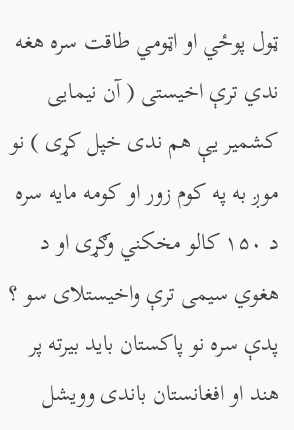ټول پوځي او اټومي طاقت سره هغه ندي ترې اخیستی ( آن نیمایی کشمیر یې هم ندی خپل کړی ) نو موږ به په کوم زور او کومه مایه سره د ۱۵۰ کالو مخکني وګړی او د هغوي سیمی ترې واخیستلای سو ؟ پدې سره نو پاکستان باید بیرته پر هند او افغانستان باندی وویشل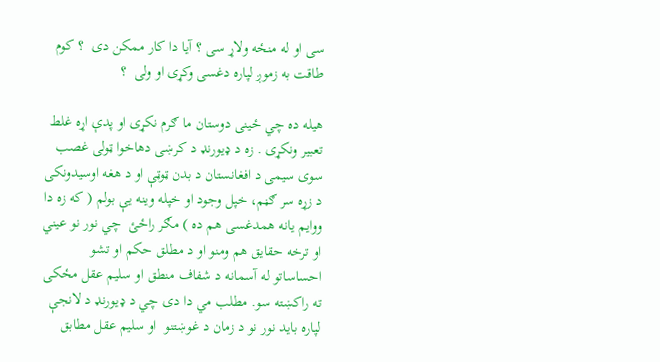سی او له منځه ولاړ سی ؟ آیا دا کار ممکن دی  ؟ کوم طاقت به زموږ لپاره دغسی وکړی او ولی  ؟

هیله ده چي ځینی دوستان ما ګرم نکړی او پدې اړه غلط تعبیر ونکړی . زه د ډیورنډ د کرښی دهاخوا ټولی غصب سوی سیمی د افغانستان د بدن ټوټې او د هغه اوسیدونکی  د زړه سر ګڼم، خپل وجود او خپله وینه یې بولم ( که زه دا ووایم یانه همدغسی هم ده ) مګر راځئ  چي نور نو عیني او ترخه حقایق هم ومنو او د مطلق حکم او تشو احساساتو له آسمانه د شفاف منطق او سلیم عقل مځکی ته راکښته سو. مطلب مي دا دی چي د ډیورنډ د لانجې لپاره باید نور نو د زمان د غوښتنو  او سلیم عقل مطابق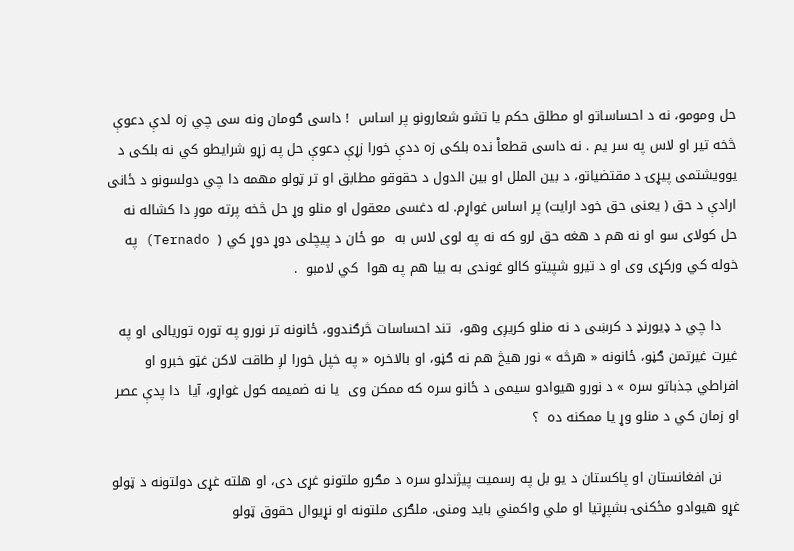حل ومومو، نه د احساساتو او مطلق حکم یا تشو شعارونو پر اساس  ! داسی ګومان ونه سی چي زه لدې دعوې څخه تیر او لاس په سر یم . نه داسی قطعاْ نده بلکی زه ددې خورا زړې دعوې حل په زړو شرایطو کي نه بلکی د یوویشتمی پیړۍ د مقتضیاتو، د بین الملل او بین الدول د حقوقو مطابق او تر ټولو مهمه دا چي دولسونو د ځانی ارادې د حق ( یعنی حق خود ارایت) پر اساس غواړم. له دغسی معقول او منلو وړ حل څخه پرته موږ دا کشاله نه حل کولای سو او نه هم د هغه حق لرو که نه په لوی لاس به  مو ځان د پیچلی دوړ دوړ کي (  Ternado) په خوله کي ورکړی وی او د تیرو شپیتو کالو غوندی به بیا هم په هوا  کي لامبو  .

    دا چي د ډیورنډ د کرښی د نه منلو کریږی وهو،  تند احساسات څرګندوو، ځانونه تر نورو په توره توریالی او په غیرت غیرتمن ګڼو، ځانونه « هرڅه » نور هیڅ هم نه ګڼو، او بالاخره « په خپل خورا لږ طاقت لاکن غټو خبرو او افراطي جذباتو سره » د نورو هیوادو سیمی د ځانو سره که ممکن وی  یا نه ضمیمه کول غواړو، آیا  دا پدې عصر او زمان کي د منلو وړ یا ممکنه ده  ؟

    نن افغانستان او پاکستان د یو بل په رسمیت پيژندلو سره د مګرو ملتونو غړی دی، او هلته غړی دولتونه د ټولو غړو هیوادو مځکنۍ بشپړتیا او ملي واکمني باید ومنی. ملګری ملتونه او نړیوال حقوق ټولو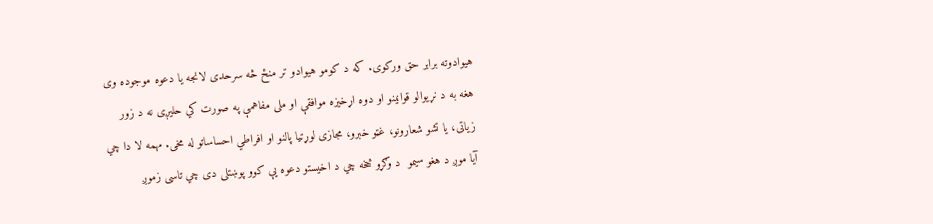هیوادوته برابر حق ورکوی. که د کومو هیوادو تر منځ څه سرحدی لانجه یا دعوه موجوده وی هغه به د نړیوالو قوانینو او دوه اړخیزه موافقې او ملی مفاهمې په صورت کي حلیږی نه د زور زیاتی، یا تشو شعارونو، غټو خبرو، مجازی لوړتیا پالنو او افراطي احساساتو له مخی. مهمه لا دا چي آیا موږ د هغو سیمو  د وګړو څخه چي د اخیستو دعوه یې کوو پوښتلی دی چي تاسی زموږ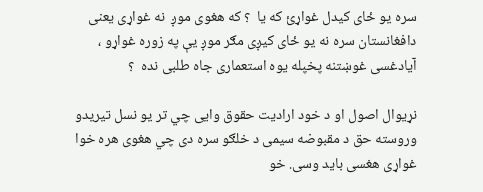سره یو ځای کیدل غواړئ که یا  ؟ که هغوی موږ  نه غواړی یعنی دافغانستان سره نه یو ځای کیږی مګر موږ یې په زوره غواړو ، آیادغسی غوښتنه پخپله یوه استعماری جاه طلبی نده  ؟

نړیوال اصول او د خود ارادیت حقوق وایی چي تر یو نسل تیریدو وروسته حق د مقبوضه سیمی د خلګو سره دی چي هغوی هره خوا غواړی هغسی باید وسی. خو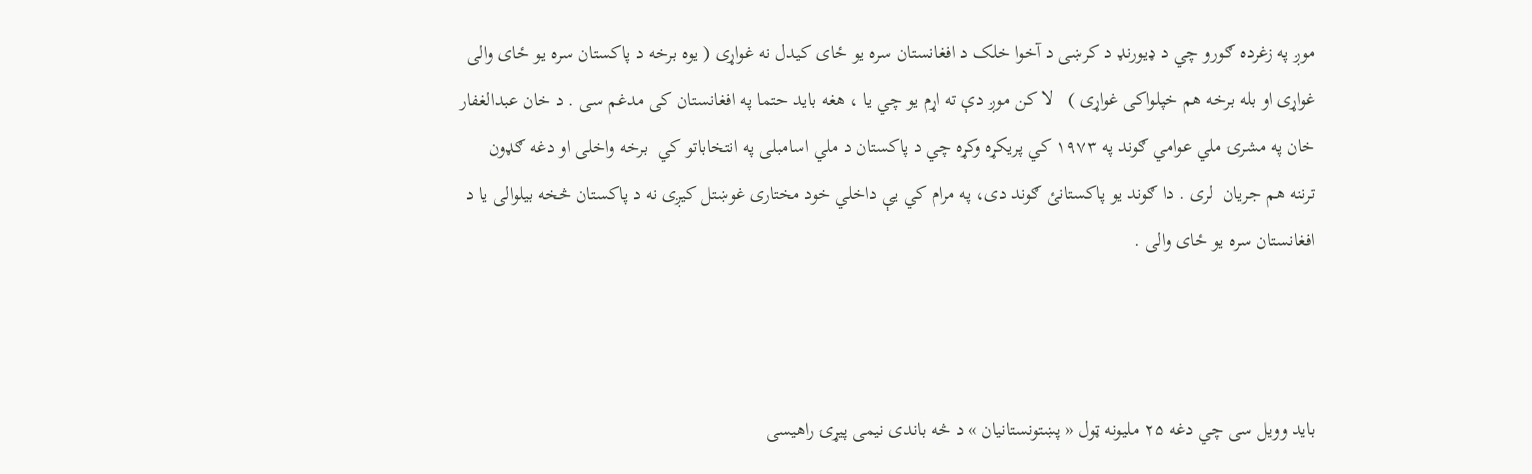موږ په زغرده ګورو چي د ډیورنډ د کرښی د آخوا خلک د افغانستان سره یو ځای کیدل نه غواړی ( یوه برخه د پاکستان سره یو ځای والی غواړی او بله برخه هم خپلواکی غواړی )   لا کن موږ دې ته اړم یو چي یا ، هغه باید حتما په افغانستان کی مدغم سی . د خان عبدالغفار خان په مشرۍ ملي عوامي ګوند په ۱۹۷۳ کي پریکړه وکړه چي د پاکستان د ملي اسامبلی په انتخاباتو کي  برخه واخلی او دغه ګډون ترننه هم جریان  لری . دا ګوند یو پاکستانئ ګوند دی، په مرام کي یې داخلي خود مختاری غوښتل کیږی نه د پاکستان څخه بیلوالی یا د افغانستان سره يو ځای والی .



باید وویل سی چي دغه ۲۵ ملیونه ټول « پښتونستانیان » د څه باندی نیمی پیړۍ راهیسی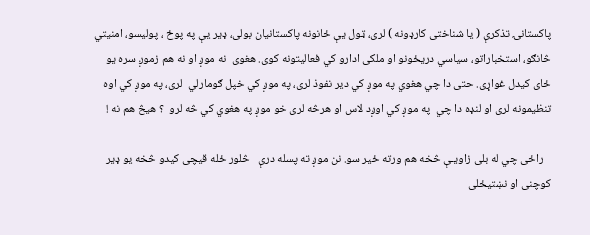پاکستانۍ تذکرې ( یا شناختی کارډونه ) لری، ټول یې ځانونه پاکستانیان بولی، ډیر یې په پوځ ، پولیسو، امنیتي څانګو، استخباراتو، سیاسي دریځونو او ملکی ادارو کي فعالیتونه کوی. هغوی  نه موږ او نه هم زموږ سره یو ځای کیدل غواړی. حتی دا چي هغوي په موږ کي دیر نفوذ لری، په موږ کي خپل ګومارلي  لری، په موږ کي اوه تنظیمونه لری او لنډه دا چي  په موږ کي اوږد لاس او هرڅه لری خو موږ په هغوي کي څه لرو  ؟ هیڅ هم نه !

   راځی چي له بلی زاویـې څخه هم ورته ځیر سو. نن موږ ته پسله درې   څلور ځله قیچی کیدو څخه یو ډیر کوچنی او نښتیځلی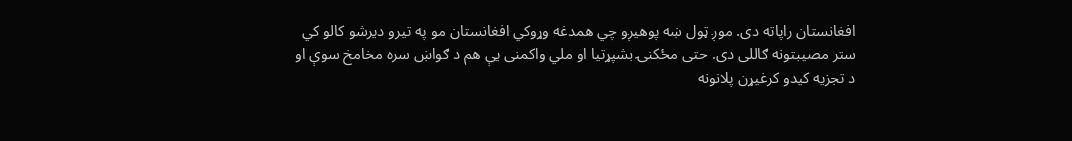افغانستان راپاته دی. موږ ټول ښه پوهیږو چي همدغه وړوکي افغانستان مو په تیرو دیرشو کالو کي ستر مصیبتونه ګاللی دی. حتی مځکنۍ بشپړتیا او ملي واکمنی یې هم د ګواښ سره مخامخ سوې او د تجزیه کیدو کرغیړن پلانونه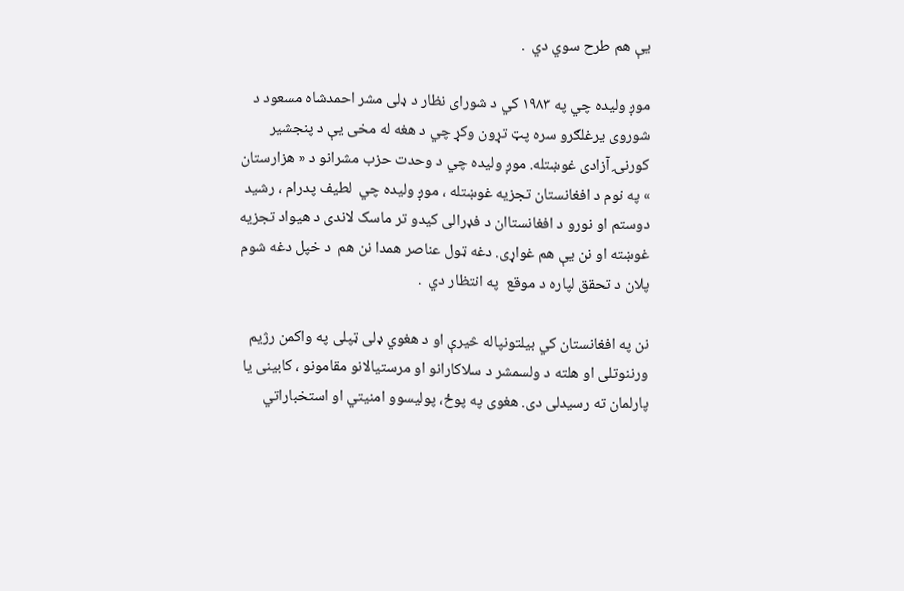یې هم طرح سوي دي  .

موږ ولیده چي په ۱۹۸۳ کي د شورای نظار د ډلی مشر احمدشاه مسعود د شوروی یرغلګرو سره پټ تړون وکړ چي د هغه له مخی یې د پنجشیر کورنۍ آزادی غوښتله. موږ ولیده چي د وحدت حزب مشرانو د « هزارستان » په نوم د افغانستان تجزیه غوښتله ، موږ ولیده چي  لطیف پدرام ، رشید دوستم او نورو د افغانستاان د فډرالی کیدو تر ماسک لاندی د هیواد تجزیه غوښته او نن یې هم غواړی. دغه ټول عناصر همدا نن هم  د خپل دغه شوم پلان د تحقق لپاره د موقع  په انتظار دي  .

نن په افغانستان کي بیلتونپاله څیرې او د هغوي ډلی ټپلی په واکمن رژیم ورننوتلی او هلته د ولسمشر د سلاکارانو او مرستیالانو مقامونو ، کابینی یا پارلمان ته رسیدلی دی. هغوی په پوځ، پولیسوو امنیتي او استخباراتي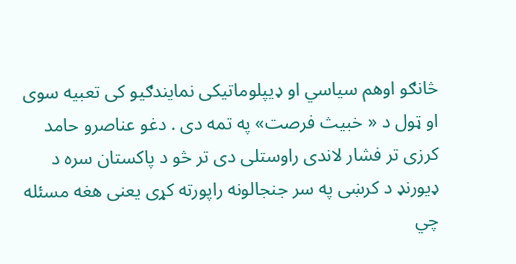څانګو اوهم سیاسي او ډیپلوماتیکی نمایندګیو کی تعبیه سوی او ټول د « خبیث فرصت» په تمه دی . دغو عناصرو حامد کرزی تر فشار لاندی راوستلی دی تر څو د پاکستان سره د ډیورنډ د کرښی په سر جنجالونه راپورته کړی یعنی هغه مسئله چي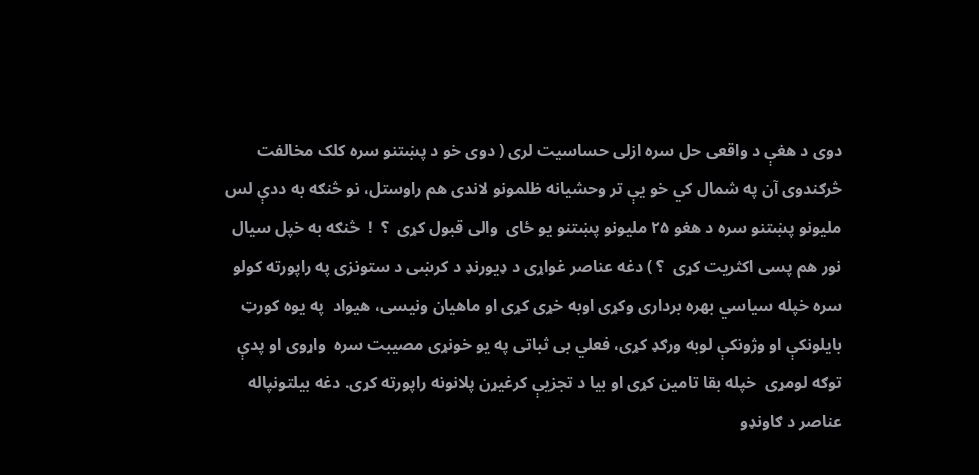دوی د هغې د واقعی حل سره ازلی حساسیت لری ( دوی خو د پښتنو سره کلک مخالفت څرګندوی آن په شمال کي خو یې تر وحشیانه ظلمونو لاندی هم راوستل، نو څنګه به ددې لس ملیونو پښتنو سره د هغو ۲۵ ملیونو پښتنو یو ځای  والی قبول کړی  ؟  !  څنګه به خپل سیال نور هم پسی اکثریت کړی  ؟ ) دغه عناصر غواړی د ډیورنډ د کرښی د ستونزی په راپورته کولو سره خپله سیاسي بهره برداری وکړی اوبه خړی کړی او ماهیان ونیسی، هیواد  په یوه کورټ بایلونکې او وژونکې لوبه ورګډ کړی، فعلي بی ثباتی په یو خونړی مصیبت سره  واړوی او پدې توګه لومړی  خپله بقا تامین کړی او بیا د تجزیې کرغیړن پلانونه راپورته کړی. دغه بیلتونپاله عناصر د ګاونډو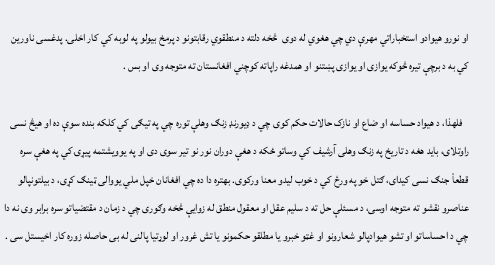او نورو هیوادو استخباراتي مهرې دي چي هغوي له دوی  څخه دلته د منطقوي رقابتونو د پرمخ بیولو په لوبه کي کار اخلی. پدغسی ناورین کي به د برچې تیره څوکه یوازی او یوازی پښتنو او همدغه راپاته کوچني افغانستان ته متوجه وی او بس .

   فلهذا، د هیواد حساسه او ضاع او نازک حالات حکم کوی چي د ډیورنډ زنګ وهلې توره چي په تیګی کي کلکه بنده سوې ده او هیڅ نسی راوتلای، باید هغه د تاریخ په زنګ وهلی آرشیف کي وساتو ځکه د هغې دوران نور نو تیر سوی دی او په یوویشتمه پیړۍ کي په هغې سره قطعاْ جنګ نسی کیدای، ګتل خو په ورځ کي د خوب لیدو معنا ورکوی. بهتره دا ده چي افغانان خپل ملي یووالی ټینګ کړی، د بیلتونپالو عناصرو نقشو ته متوجه اوسی، د مسئلې حل ته د سلیم عقل او معقول منطق له زوایې څخه وګوری چي د زمان د مقتضیاتو سره برابر وی نه دا چي د احساساتو او تشو هیوادپالو شعارونو او غټو خبرو یا مطلقو حکمونو یا تش غرور او لوړتیا پالنی له بی حاصله زوره کار اخیستل سی .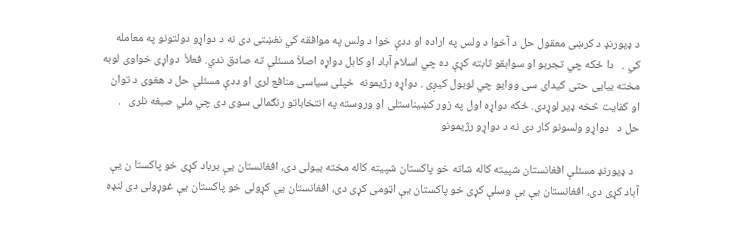د ډیورنډ د کرښی معقول حل د آخوا د ولس په اراده او ددې خوا د ولس په موافقه کي نغښتی دی نه د دواړو دولتونو په معامله کي .   دا ځکه چي تجربو او سوابقو ثابته کړې ده چي اسلام آباد او کابل دواړه اصلاْ مسئلې ته صادق ندي. فعلاْ  دواړی خواوی لوبه مخته بیایی حتی کیدای سی ووایو چي لوبول کیږی . دواړه رژیمونه  خپلی سیاسی منافع لری او ددې مسئلې حل د هغوی د توان او کفایت څخه ډیر لوړدی. ځکه دواړه اول په زور کښیناستلی او وروسته په انتخاباتو رنګمالی سوی دی چي ملي صبغه نلری   . حل د   دواړو ولسونو کار دی نه د دواړو رژیمونو

  د ډیورنډ مسئلې افغانستان شپیته کاله شاته خو پاکستان شپیته کاله مخته بیولی دی، افغانستان یې برباد کړی خو پاکستا ن یې آباد کړی دی، افغانستان یې بې وسلې کړی خو پاکستان یې اټومی کړی دی، افغانستان یې کړولی خو پاکستان یې غوړولی دی لنډه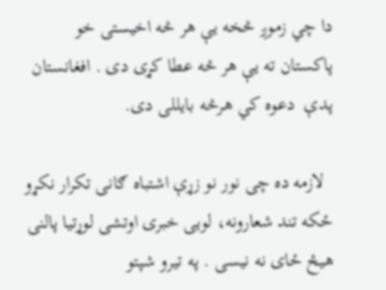دا چي زموږ څخه یې هر څه اخیستی خو پاکستان ته یې هر څه عطا کړی دی . افغانستان پدې  دعوه کي هرڅه بایللی دی.

  لازمه ده چی نور نو زړې اشتباه ګانی تکرار نکړو ځکه تند شعارونه، لویی خبری اوتشی لوړتیا پالنی هیڅ ځای نه نیسی . په تیرو شپتو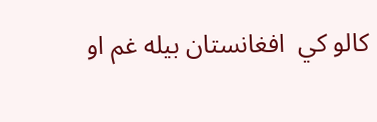کالو کي  افغانستان بیله غم او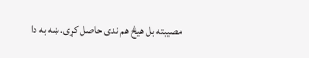مصیبته بل هیڅ هم ندی حاصل کړی. ښه به دا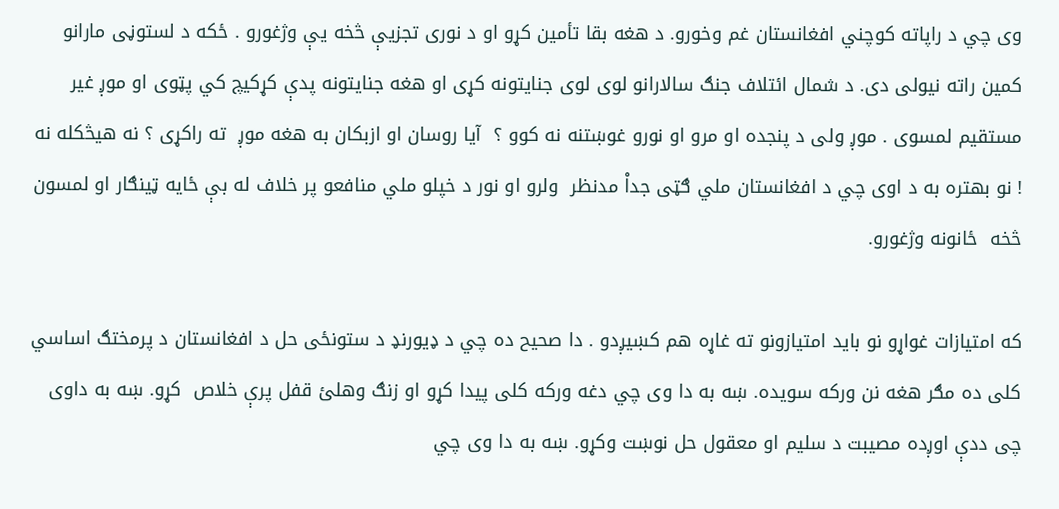وی چي د راپاته کوچني افغانستان غم وخورو. د هغه بقا تأمین کړو او د نوری تجزیې څخه یې وژغورو . ځکه د لستوڼی مارانو کمین راته نیولی دی. د شمال ائتلاف جنګ سالارانو لوی لوی جنایتونه کړی او هغه جنایتونه پدې کړکیچ کي پټوی او موږ غیر مستقیم لمسوی . موږ ولی د پنجده او مرو او نورو غوښتنه نه کوو ؟  آیا روسان او ازبکان به هغه موږ  ته راکړی ؟ نه هیڅکله نه  ! نو بهتره به د اوی چي د افغانستان ملي ګټی جداْ مدنظر  ولرو او نور د خپلو ملي منافعو پر خلاف له بې ځایه ټینګار او لمسون څخه  ځانونه وژغورو.

که امتیازات غواړو نو باید امتیازونو ته غاړه هم کښیږدو . دا صحیح ده چي د ډیورنډ د ستونځی حل د افغانستان د پرمختګ اساسي کلی ده مګر هغه نن ورکه سویده. ښه به دا وی چي دغه ورکه کلی پیدا کړو او زنګ وهلئ قفل پرې خلاص  کړو. ښه به داوی چی ددې اوږده مصیبت د سلیم او معقول حل نوښت وکړو. ښه به دا وی چي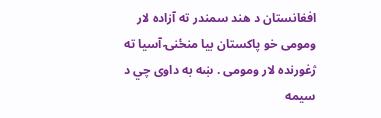افغانستان د هند سمندر ته آزاده لار ومومی خو پاکستان بیا منځنۍ آسیا ته ژغورنده لار ومومی . ښه به داوی چي د سیمه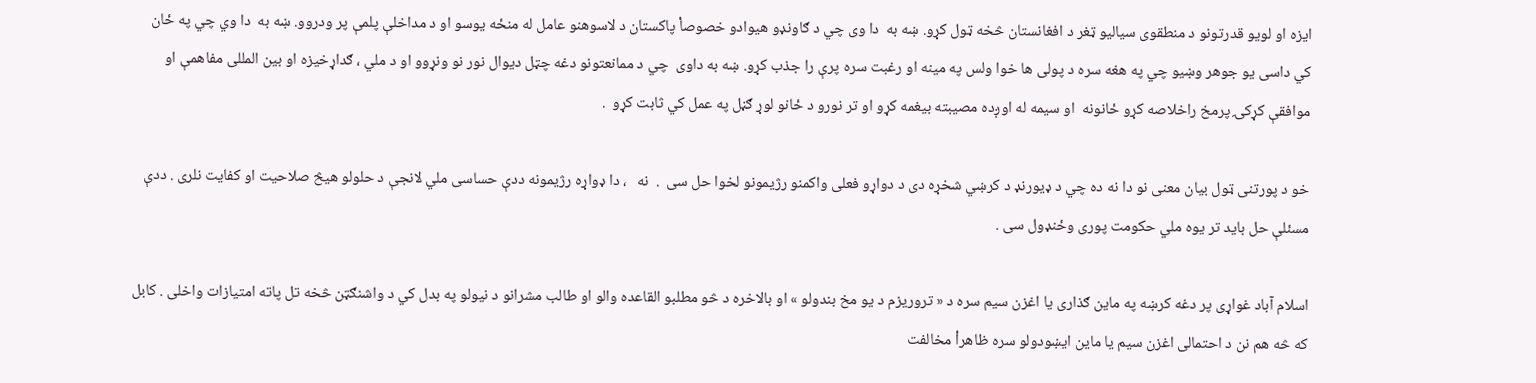ایزه او لویو قدرتونو د منطقوی سیالیو ټغر د افغانستان څخه ټول کړو. ښه به  دا وی چي د ګاونډو هیوادو خصوصاْ پاکستان د لاسوهنو عامل له منځه یوسو او د مداخلې پلمې پر ودروو. ښه به  دا وي چي په ځان کي داسی یو جوهر وښیو چي په هغه سره د پولی ها خوا ولس په مینه او رغبت سره پرې را جذب کړو. ښه به داوی  چي د ممانعتونو دغه چټل دیوال نور نو ونړوو او د ملي ، ګداړخیزه او بین المللی مفاهمې او موافقې کړکۍ پرمخ راخلاصه کړو ځانونه  او سیمه له اوږده مصیبته بیغمه کړو او تر نورو د ځانو لوړ ګڼل په عمل کي ثابت کړو  .

خو د پورتنی ټول بیان معنی نو دا نه ده چي د ډیورنډ د کرښي شخړه دی د دواړو فعلی واکمنو رژیمونو لخوا حل سی  .  نه   ، دا ډواړه رژیمونه ددې حساسی ملي لانجې د حلولو هیڅ صلاحیت او کفایت نلری . ددې مسئلې حل باید تر یوه ملي حکومت پوری وځنډول سی .

اسلام آباد غواړی پر دغه کرښه په ماین ګذاری یا اغزن سیم سره د « تروریزم د یو مخ بندولو » او بالاخره د څو مطلبو القاعده والو او طالب مشرانو د نیولو په بدل کي د واشنګټن څخه تل پاته امتیازات واخلی . کابل که څه هم نن د احتمالی اغزن سیم یا ماین ایښودولو سره ظاهراْ مخالفت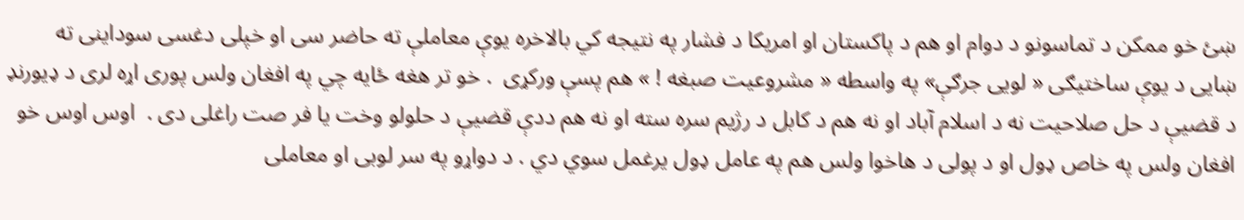ښئ خو ممکن د تماسونو د دوام او هم د پاکستان او امریکا د فشار په نتیجه کي بالاخره یوې معاملې ته حاضر سی او خپلی دغسی سوداینی ته ښایی د یوې ساختیګی « لویی جرګې» په واسطه « مشروعیت صبغه ! » هم پسې ورکړی  . خو تر هغه ځایه چي په افغان ولس پوری اړه لری د ډیورنډ د قضیې د حل صلاحیت نه د اسلام آباد او نه هم د کابل د رژیم سره سته او نه هم ددې قضیې د حلولو وخت یا فر صت راغلی دی .  اوس اوس خو افغان ولس په خاص ډول او د پولی د هاخوا ولس هم په عامل ډول یرغمل سوي دي . د دواړو په سر لوبی او معاملی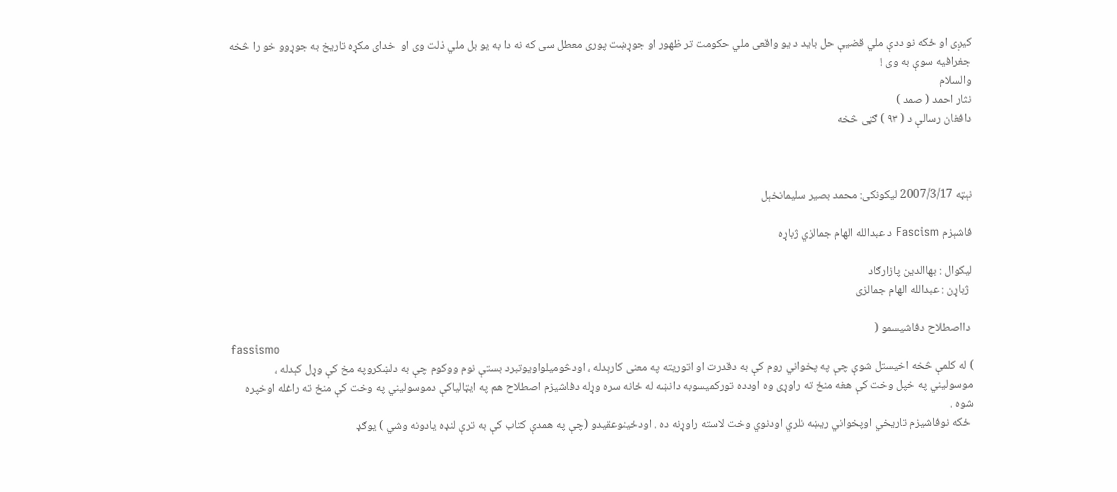کیږی او ځکه نو ددې ملي قضیې حل باید د یو واقعی ملي حکومت تر ظهور او جوړښت پوری معطل سی که نه دا به یو بل ملي ذلت وی او  خدای مکړه تاریخ به جوړوو خو را څخه جغرافیه سوې به وی !
والسلام
نثار احمد ( صمد )
دافغان رسالې د ( ۹۳ ) ګڼی څخه



نېټه 2007/3/17 لیکونکی: محمد بصیر سلیمانخېل

فاشېزم Fascism د عبدالله الهام جمالزي ژباړه

ليکوال : بهاالدين پازارګاد
 ژباړن : عبدالله الهام جمالزی

 دااصطلاح دفاشيسمو (
fassismo
) له کلمې څخه اخيستل شوې چې په پخواني روم کې به دقدرت او اتوريته په معنی کارېدله ، اودڅوميلواويوتبرد بستې نوم ووکوم چې به دلښکروپه مخ کې وړل کېدله ، موسوليني په خپل وخت کې هغه منځ ته راوړی وه اودده تورکميسوبه دانښه له ځانه سره وړله دفاشيزم اصطلاح هم په ايټالياکې دموسوليني په وخت کې منځ ته راغله اوخپره شوه .
 ځکه نوفاشيزم تاريخي اوپخواني ريښه نلري اودنوي وخت لاسته راوړنه ده . اودځينوعقيدو (چې په همدې کتاب کې به ترې لنډه يادونه وشي ) يوګډ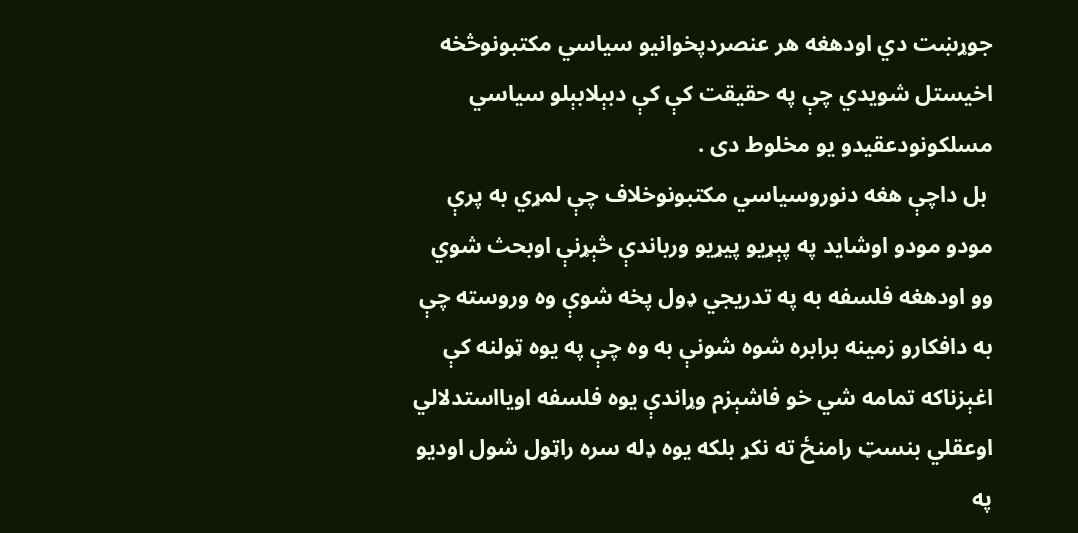جوړښت دي اودهغه هر عنصردپخوانيو سياسي مکتبونوڅخه اخيستل شويدي چې په حقيقت کې کې دبېلابېلو سياسي مسلکونودعقيدو يو مخلوط دی .
 بل داچې هغه دنوروسياسي مکتبونوخلاف چې لمړي به پرې مودو مودو اوشايد په پېړيو پيړيو ورباندې څېړنې اوبحث شوي وو اودهغه فلسفه به په تدريجي ډول پخه شوې وه وروسته چې به دافکارو زمينه برابره شوه شونې به وه چې په يوه ټولنه کې اغېزناکه تمامه شي خو فاشېزم وړاندې يوه فلسفه اويااستدلالي اوعقلي بنسټ رامنځ ته نکړ بلکه يوه ډله سره راټول شول اوديو په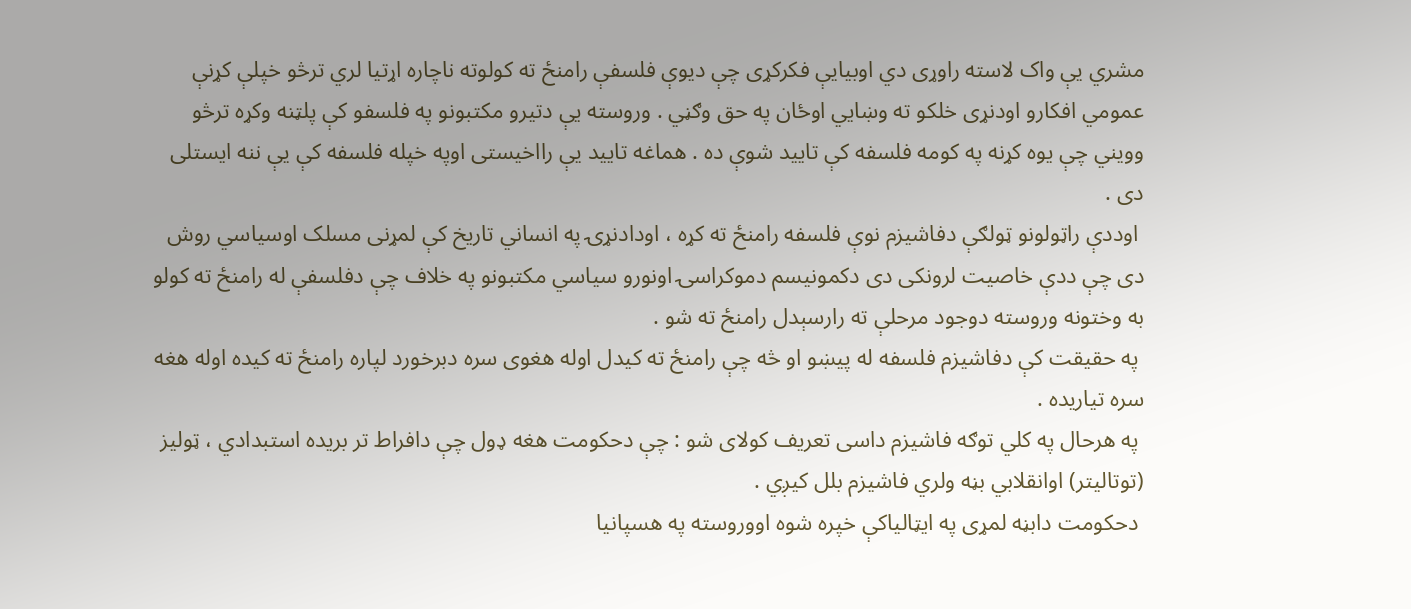مشري يې واک لاسته راوړی دي اوبيايې فکرکړی چې ديوې فلسفې رامنځ ته کولوته ناچاره اړتيا لري ترڅو خپلې کړنې عمومي افکارو اودنړی خلکو ته وښايي اوځان په حق وګڼي . وروسته يې دتيرو مکتبونو په فلسفو کې پلټنه وکړه ترڅو وويني چې يوه کړنه په کومه فلسفه کې تاييد شوې ده . هماغه تاييد يې رااخيستی اوپه خپله فلسفه کې یې ننه ايستلی دی .
 اوددې راټولونو ټولګې دفاشيزم نوې فلسفه رامنځ ته کړه ، اودادنړۍ په انساني تاريخ کې لمړنی مسلک اوسياسي روش دی چې ددې خاصيت لرونکی دی دکمونیسم دموکراسۍ اونورو سیاسي مکتبونو په خلاف چې دفلسفې له رامنځ ته کولو به وختونه وروسته دوجود مرحلې ته رارسېدل رامنځ ته شو .
 په حقیقت کې دفاشیزم فلسفه له پیښو او څه چې رامنځ ته کیدل اوله هغوی سره دبرخورد لپاره رامنځ ته کیده اوله هغه سره تیاریده .
 په هرحال په کلي توګه فاشیزم داسی تعریف کولای شو : چې دحکومت هغه ډول چې دافراط تر بریده استبدادي ، ټوليز (توتاليتر) اوانقلابي بڼه ولري فاشيزم بلل کيږي .
 دحکومت دابڼه لمړی په ایټالیاکې خپره شوه اووروسته په هسپانیا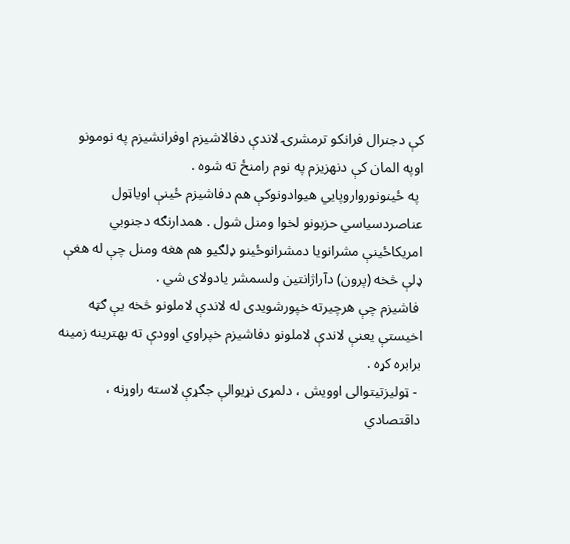کې دجنرال فرانکو ترمشرۍ لاندې دفالاشیزم اوفرانشیزم په نومونو اوپه المان کې دنهزیزم په نوم رامنځ ته شوه .
 په ځینونورواروپایي هيوادونوکې هم دفاشيزم ځينې اوياټول عناصردسياسي حزبونو لخوا ومنل شول . همدارنګه دجنوبي امريکاځينې مشرانويا دمشرانوځينو ډلګيو هم هغه ومنل چې له هغې ډلې څخه (پرون) دآراژانتين ولسمشر يادولای شي .
 فاشيزم چې هرچيرته خپورشويدی له لاندې لاملونو څخه یې ګټه اخیستې یعنې لاندې لاملونو دفاشیزم خپراوي اوودې ته بهترينه زمينه برابره کړه .
 - ټوليزتيتوالی اوویش ، دلمړی نړیوالې جګړې لاسته راوړنه ، داقتصادي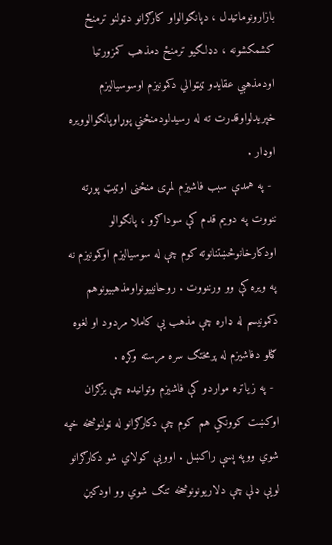بازارونوماتيدل ، دپانګوالواو کارګرانو دټولنو ترمنځ کشمکشونه ، دډلګيو ترمنځ دمذهب کمزورتيا اودمذهبي عقايدو ټيټوالي دکمونيزم اوسوسياليزم خپريدلواوقدرت ته له رسيدلودمنځني پوړاوپانګوالوويره اوډار .
 - په همدې سبب فاشيزم لمړی منځنی اوټيټ پوړته ننووت په دويم قدم کې سوداګرو ، پانګوالو اودکارخانوڅښتنانوته کوم چې له سوسياليزم اوکمونيزم نه په ويره کې وو ورننووت . روحانييونواومذهبيونوهم دکمونيسم له ډاره چې مذهب يې کاملا مردود او لغوه ګڼلو دفاشيزم له پرمختګ سره مرسته وکړه .
 - په زياتره مواردو کې فاشيزم وتوانيده چې بزګران اوکښت کوونکي هم کوم چې دکارګرانو له ټولنوڅخه خپه شوي ووپه پسې راکښل . اوويې کولاي شو دکارګرانو لويې ډلې چې دلاريونونوڅخه تنګ شوي وو اودکيڼ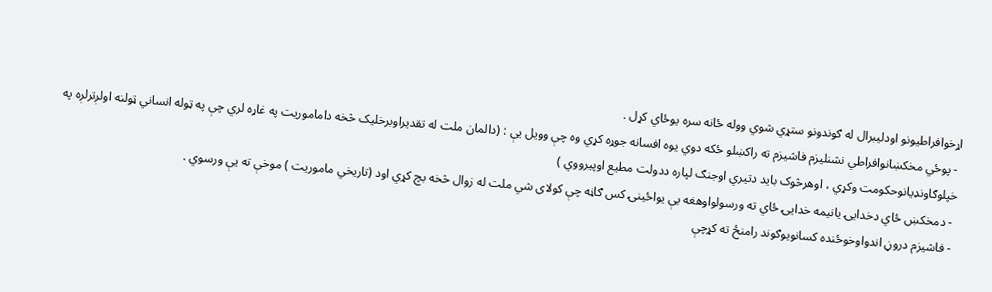اړخوافراطيونو اودليبرال له ګوندونو ستړي شوي ووله ځانه سره يوځاي کړل .
 - پوځي مخکښانوافراطي نشنليزم فاشيزم ته راکښلو ځکه دوي يوه افسانه جوړه کړي وه چې وويل يې : (دالمان ملت له تقديراوبرخليک څخه داماموريت په غاړه لري چې په ټوله انساني ټولنه اولږترلږه په خپلوګاونډيانوحکومت وکړي ، اوهرڅوک بايد دتيري اوجنګ لپاره ددولت مطيع اوپيرووي )
 - دمخکښ ځاي دخدايۍ يانيمه خدايۍ ځاي ته ورسولواوهغه يې يواځينۍ کس ګاڼه چې کولای شي ملت له زوال څخه بچ کړي اود (تاريخي ماموريت ) موخې ته يې ورسوي .
 - فاشيزم دروڼ اندواوخوځنده کسانويوګوند رامنځ ته کړچې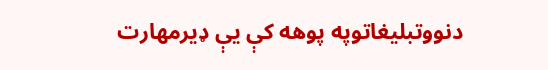دنووتبليغاتوپه پوهه کې يې ډيرمهارت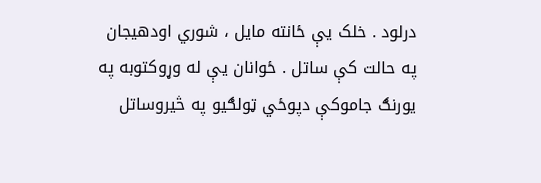درلود . خلک يې ځانته مايل ، شوري اودهيجان په حالت کې ساتل . ځوانان يې له وړوکتوبه په يورنګ جاموکې دپوځي ټولګيو په څيروساتل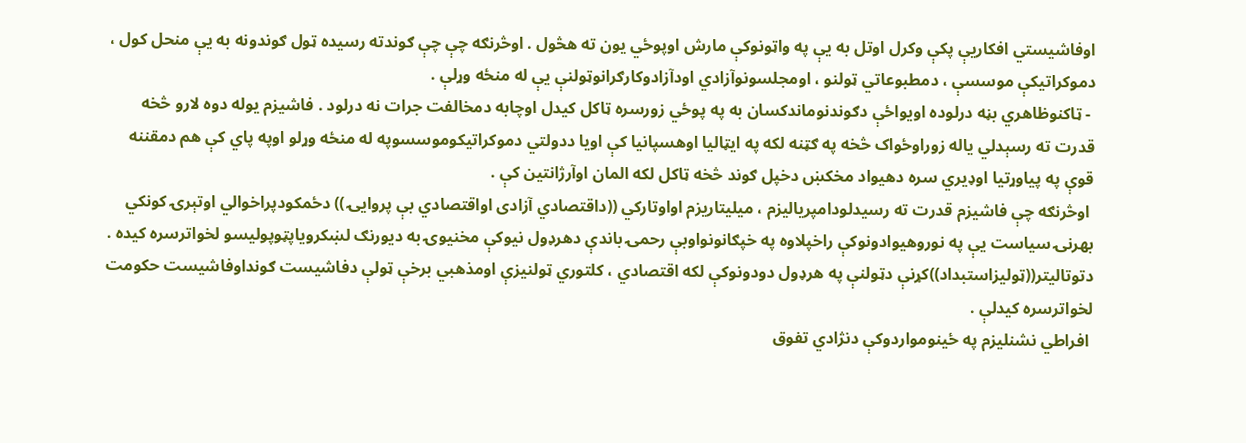اوفاشيستي افکاريې پکې وکرل اوتل به يې په واټونوکې مارش اوپوځي يون ته هڅول . اوڅرنګه چې چې ګوندته رسيده ټول ګوندونه به يې منحل کول ، دموکراتيکې موسسې ، دمطبوعاتي ټولنو ، اومجلسونوآزادي اودآزادوکارګرانوټولنې يې له منځه وړلې .
 - ټاکنوظاهري بڼه درلوده اويواځې دګوندنوماندکسان به په پوځي زورسره ټاکل کيدل اوچابه دمخالفت جرات نه درلود . فاشيزم يوله دوه لارو څخه قدرت ته رسېدلي ياله زوراوځواک څخه په ګټنه لکه په ايټاليا اوهسپانيا کې اويا ددولتي دموکراتيکوموسسوپه له منځه وړلو اوپه پاي کې هم دمقننه قوې په پياوړتيا اوډيري سره دهيواد مخکښ دخپل ګوند څخه ټاکل لکه المان اوآرژانتين کې .
 اوڅرنګه چې فاشيزم قدرت ته رسيدلودامپرياليزم ، ميليتاريزم اواوتارکي ((داقتصادي آزادی اواقتصادي بې پروايۍ )) دځمکودپراخوالي اوتېرۍ کونکي بهرنۍ سياست يې په نوروهيوادونوکې راخپلاوه په خپګانونواوبې رحمۍ باندې دهرډول نيوکې مخنيوۍ به ديورنګ لښکروياپټوپوليسو لخواترسره کيده . دتوتاليتر((ټوليزاستبداد))کړنې دټولنې په هرډول دودونوکې لکه اقتصادي ، کلتوري ټولنيزې اومذهبي برخې ټولې دفاشيست ګونداوفاشيست حکومت لخواترسره کيدلې .
 افراطي نشنليزم په ځينومواردوکې دنژادي تفوق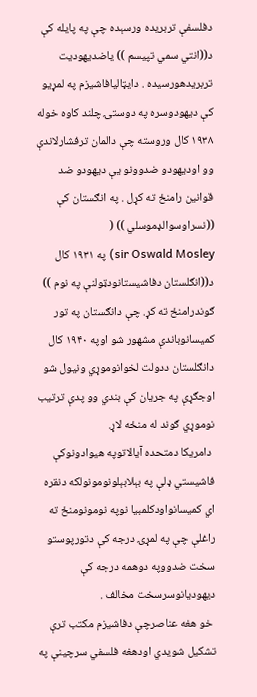دفلسفې تربريده ورسېده چې په پايله کې د((انتي سمي تپيسم )) ياضديهوديت تربريدهورسيده . دايټاليافاشيزم په لمړيو کې ديهودوسره په دوستۍ چلند کاوه خوله ۱۹۳۸ کال وروسته چې دالمان ترفشارلاندې وو اوديهودو ضدوونو يې ديهودو ضد قوانين رامنځ ته کړل . په انګستان کې ((نسراوسوالډموسلي )) (
sir Oswald Mosley) په ۱۹۳۱ کال د((انګلستان دفاشيستانودټولنې په نوم )) ګوندرامنځ ته کړ. چې دانګستان په تور کميسانوباندې مشهور شو اوپه ۱۹۴۰ کال دانګلستان ددولت لخوانوموړي ونيول شو اوجګړې په جريان کې بندي وو پدې ترتيب نوموړي ګوند له منځه لاړ.
 دامريکا دمتحده آيالاتوپه هيوادونوکې فاشيستي ډلې په بېلابېلونومونولکه دنقره اي کميسانواودکلمبيا نوپه نومونومنځ ته راغلې چې په لمړۍ درجه کې دتورپوستو سخت ضدووپه دوهمه درجه کې ديهوديانوسرسخت مخالف .
 خو هغه عناصرچې دفاشيزم مکتب ترې تشکيل شويدي اودهغه فلسفي سرچينې په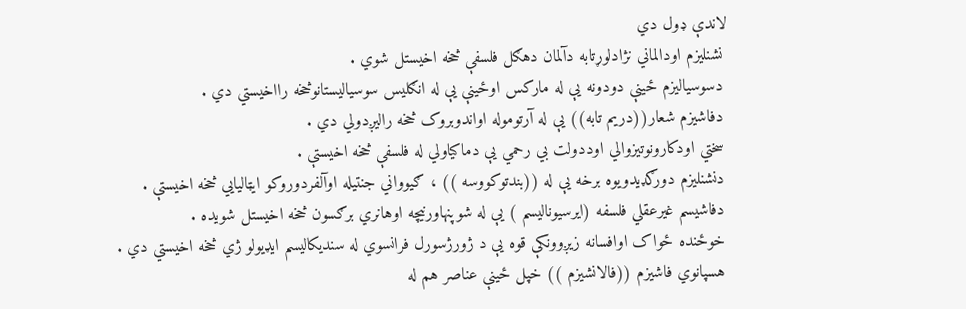لاندې ډول دي
 نشنليزم اودالماني نژادلوړتابه دآلمان دهګل فلسفې څخه اخيستل شوي .
 دسوسياليزم ځينې دودونه يې له مارکس اوځينې يې له انګليس سوسياليستانوڅخه رااخيستي دي .
 دفاشيزم شعار((دريم تابه)) يې له آرتوموله اواندوبروک څخه راليږدولي دي .
 سختي اودکارونوتيزوالي اوددولت بي رحمي يې دماکياولي له فلسفې څخه اخيستې .
 دنشنليزم دورګډيدويوه برخه يې له ((بندتوکووسه )) ، ګيوواني جنتيله اوآلفردوروکو ايټاليايي څخه اخيستې .
 دفاشيسم غيرعقلي فلسفه (ايرسيوناليسم ) يې له شوپنهاورنيچه اوهانري برګسون څخه اخيستل شويده .
 خوځنده ځواک اوافسانه زيږوونکې قوه يې د ژورژسورل فرانسوي له سنديکاليسم ايډيولو ژي څخه اخيستي دي .
 هسپانوي فاشيزم ((فالانشيزم )) خپل ځينې عناصر هم له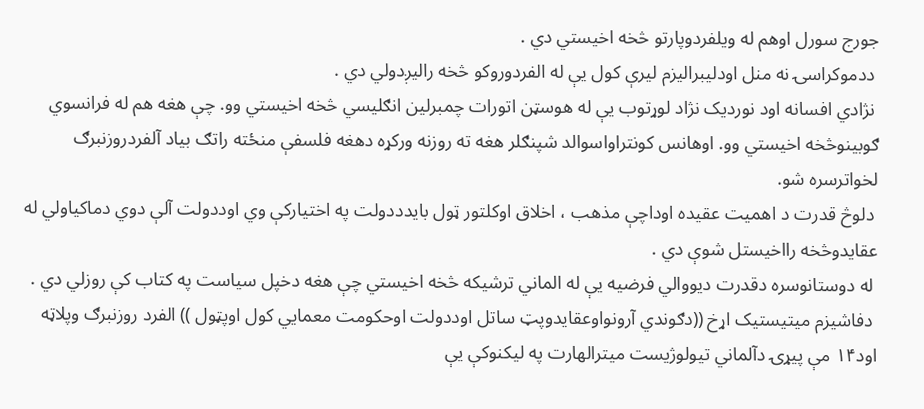جورج سورل اوهم له ويلفردوپارتو څخه اخيستي دي .
 ددموکراسۍ نه منل اودليبراليزم ليرې کول يې له الفردوروکو څخه راليږدولي دي .
 نژادي افسانه اود نورديک نژاد لوړتوب يې له هوسټن اتورات چمبرلين انګليسي څخه اخيستي وو. چې هغه هم له فرانسوي ګوبينوڅخه اخيستي وو. اوهانس کونتراواسوالد شپنګلر هغه ته روزنه ورکړه دهغه فلسفې منځته راتګ بياد آلفردروزنبرګ لخواترسره شو.
 دلوڅ قدرت د اهميت عقيده اوداچې مذهب ، اخلاق اوکلتور ټول بايدددولت په اختيارکې وي اوددولت آلې دوي دماکياولي له عقايدوڅخه رااخيستل شوې دي .
 له دوستانوسره دقدرت ديووالي فرضيه يې له الماني ترشيکه څخه اخيستي چې هغه دخپل سياست په کتاب کې روزلي دي .
 دفاشيزم ميتيستيک اړخ ((دګوندي آرونواوعقايدوپټ ساتل اوددولت اوحکومت معمايي کول اوپټول )) الفرد روزنبرګ وپلاټه اود۱۴ مې پيړۍ دآلماني تيولوژيست ميترالهارت په ليکنوکې يې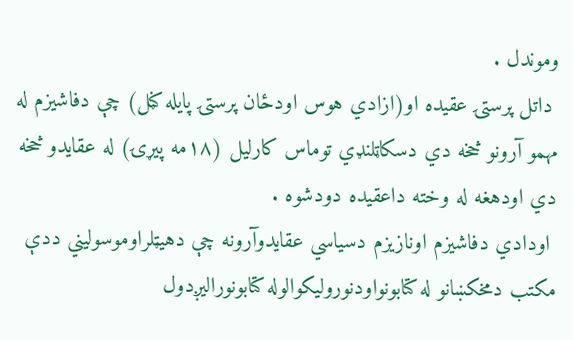وموندل .
 داتل پرستۍ عقيده او(ازادي هوس اودځان پرستۍ پايله کڼل) چې دفاشيزم له مهمو آرونو څخه دي دسکاټلنډي توماس کارليل (۱۸مه پيړۍ) له عقايدو څخه دي اودهغه له وخته داعقيده دودشوه .
 اودادي دفاشيزم اونازيزم دسياسي عقايدوآرونه چې دهيټلراوموسوليني ددې مکتب دمخکښانو له کتابونواودنوروليکوالوله کتابونوراليږدول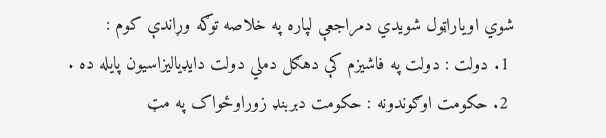شوي اوياراټول شويدي دمراجعې لپاره په خلاصه توګه وړاندې کوم :
 1. دولت : دولت په فاشيزم کې دهګل دملي دولت دايډياليزاسيون پايله ده .
 2. حکومت اوګوندونه : حکومت دبربنډ زوراوځواک په مټ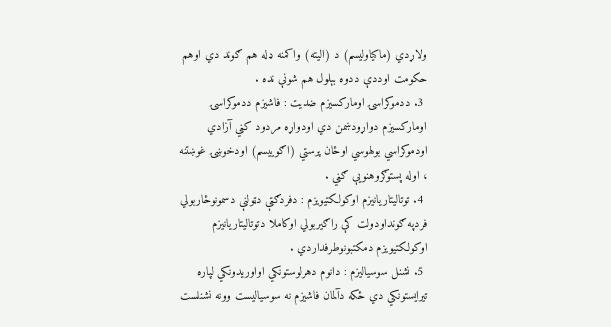ولاړدي (ماکياوليسم) د (اليته) واکمنه ډله هم ګوند دي اوهم حکومت اوددې ددوه بېلول هم شونې نده .
 3. ددموکراسۍ اومارکسيزم ضديت : فاشيزم ددموکراسۍ اومارکسيزم دواړودښمن دي اودواړه مردود کڼي آزادي اودموکراسي بولهوسي اوځان پرستي (اګوييسم) اودخوښۍ غوښتنه ، اوله پستوګروهنويې ګڼي .
 4. توتاليتاريانيزم اوکولکتيويزم : دفردګټې دټولنې دسمونوځاربولي فردپه ګونداودولت کې راګيربولي اوکاملا دتوتاليتاريانيزم اوکولکتيويزم دمکتبونوطرفداردي .
 5. نشنل سوسياليزم : دانوم دهرلوستونکي اواوريدونکي لپاره تيرايستونکي دي ځکه دآلمان فاشيزم نه سوسياليست وونه نشنلست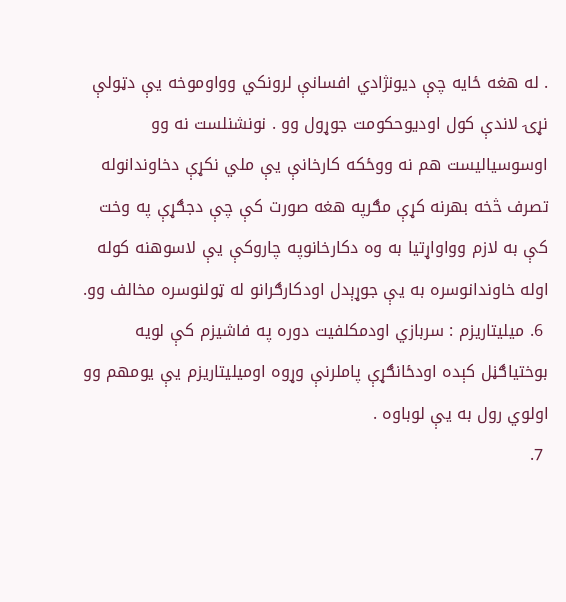. له هغه ځايه چې ديونژادي افسانې لرونکي وواوموخه يې دټولې نړۍ لاندې کول اوديوحکومت جوړول وو . نونشنلست نه وو اوسوسياليست هم نه ووځکه کارخانې يې ملي نکړې دخاوندانوله تصرف څخه بهرنه کړې مګرپه هغه صورت کې چې دجګړې په وخت کې به لازم وواواړتيا به وه دکارخانوپه چاروکې يې لاسوهنه کوله اوله خاوندانوسره به يې جوړېدل اودکارګرانو له ټولنوسره مخالف وو.
 6. ميليتاريزم : سربازي اودمکلفيت دوره په فاشيزم کې لويه بوختياګڼل کېده اودځانګړې پاملرنې وړوه اوميليتاريزم يې يومهم وو اولوي رول به يې لوباوه .
 7.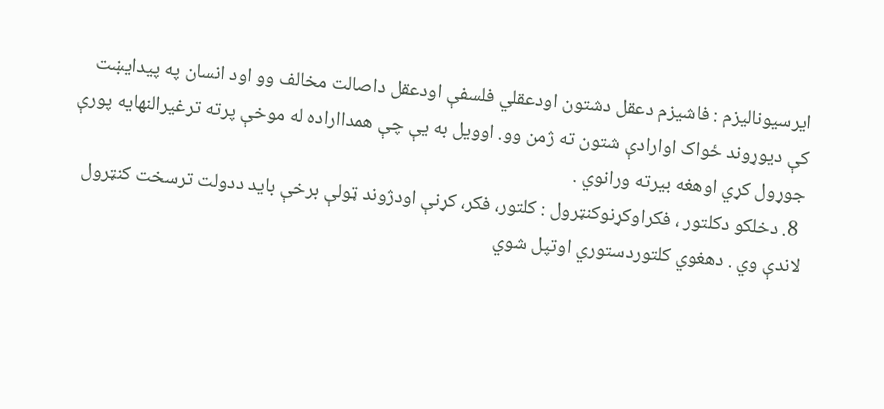ايرسيوناليزم : فاشيزم دعقل دشتون اودعقلي فلسفې اودعقل داصالت مخالف وو اود انسان په پيدايښت کې ديوړوند ځواک اوارادې شتون ته ژمن وو. اوويل به يې چې همدااراده له موخې پرته ترغيرالنهايه پورې جوړول کړي اوهغه بيرته ورانوي .
 8. دخلکو دکلتور ، فکراوکړنوکنټرول : کلتور، فکر، کړنې اودژوند ټولې برخې بايد ددولت ترسخت کنټرول لاندې وي . دهغوي کلتوردستوري اوتپل شوي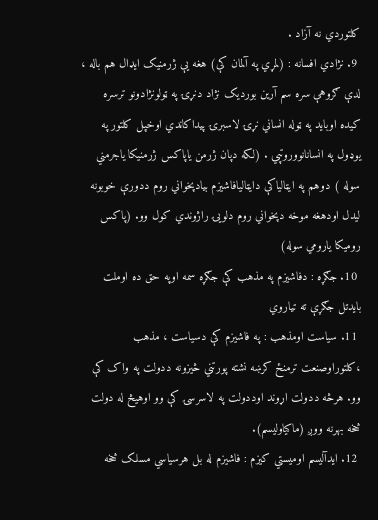کلتوردي نه آزاد .
 9. نژادي افسانه : (لمړي په آلمان کې) هغه يې ژرمنيک ايډال هم باله ، لدې ګروهې سره سم آرين بورديک نژاد دنړۍ په ټولونژادونو ترسره کيده اوبايد په ټوله انساني نړۍ لاسبرۍ پيداکاندي اوخپل کلتور په يوډول په انسانانووروتپي . (لکه دپان ژرمن ياپاکس ژرمنيکا ياجرمني سوله ) دوهم په ايټالياکې دايټاليافاشيزم بيادپخواني روم ددورې خوبونه ليدل اودهغه موخه دپخواني روم دلويۍ راژوندي کول وو. (پاکس روميکا يارومي سوله)
 10. جګړه : دفاشيزم په مذهب کې جګړه سمه اوپه حق ده اوملت بايدتل جګړې ته تياروي
 11. سياست اومذهب : په فاشيزم کې دسياست ، مذهب ،کلتوراوصنعت ترمنځ کرښه نشته پورتني څيزونه ددولت په واک کې وو. هرڅه ددولت اړوند اوددولت په لاسرسۍ کې وو اوهيڅ له دولت څخه بهرنه ووږ (ماکياوليسم).
 12. ايدآليسم اوميستي کيزم : فاشيزم له بل هرسياسي مسلک څخه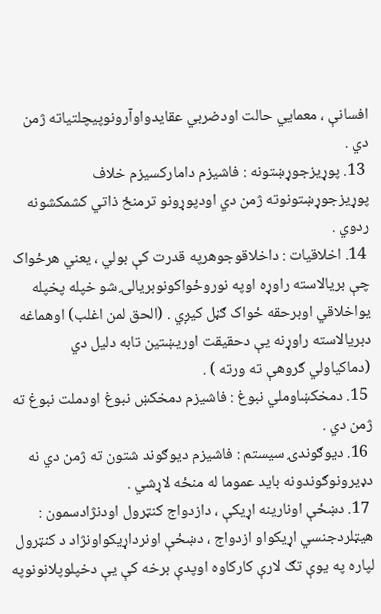افسانې ، معمايي حالت اودضربي عقايدواوآرونوپيچلتياته ژمن دي .
 13. پوړيزجوړښتونه : فاشيزم دامارکسيزم خلاف پوړيزجوړښتونوته ژمن دي اودپوړونو ترمنځ ذاتي کشمکشونه ردوي .
 14. اخلاقيات : داخلاقوجوهرپه قدرت کې بولي ، يعني هرځواک چې بريالاسته راوړه اوپه نوروځواکونوبريالۍ شو خپله پخپله يواخلاقي اوبرحقه ځواک ګڼل کيږي . (الحق لمن اغلب) اوهماغه دبريالاسته راوړنه يې دحقيقت اوريښتين تابه دليل دي (دماکياولي ګروهې ته ورته ) .
 15. دمخکښاوملي نبوغ : فاشيزم دمخکښ نبوغ اودملت نبوغ ته ژمن دي .
 16. ديوګوندۍ سيستم : فاشيزم ديوګوند شتون ته ژمن دي نه دډيرونوګوندونه بايد عموما له منځه لاړشي .
 17. دښځې اونارينه اړيکې ، دازدواج کنټرول اودنژادسمون : هيټلردجنسي اړيکواو ازدواج ، دښځې اونرداړيکواونژاد د کنټرول لپاره په يوې تګ لارې کارکاوه اوپدې برخه کې يې دخپلوپلانونوپه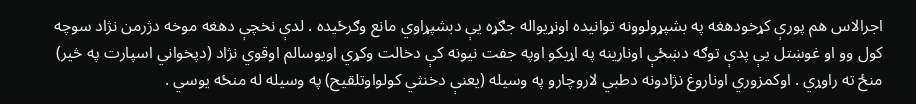اجرالاس هم پورې کړخودهغه په بشپړولوونه توانيده اونړيواله جګړه يې دبشپړاوي مانع وګرځيده . لدې نخچې دهغه موخه دژرمن نژاد سوچه کول وو او غوښتل يې پدې توګه دښځې اونارينه په اړيکو اوپه جفت نيونه کې دخالت وکړي اويوسالم اوقوي نژاد (دپخواني اسپارت په څير) منځ ته راوړي . اوکمزوري اوناروغ نژادونه دطبي لاروچارو په وسيله (يعنې دخنثي کولواوتلقيح) په وسيله له منځه يوسي .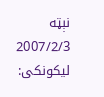نېټه 2007/2/3 لیکونکی: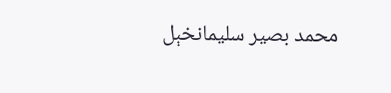محمد بصیر سلیمانخېل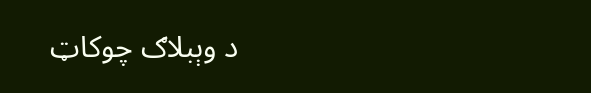د وېبلاګ چوکاټ